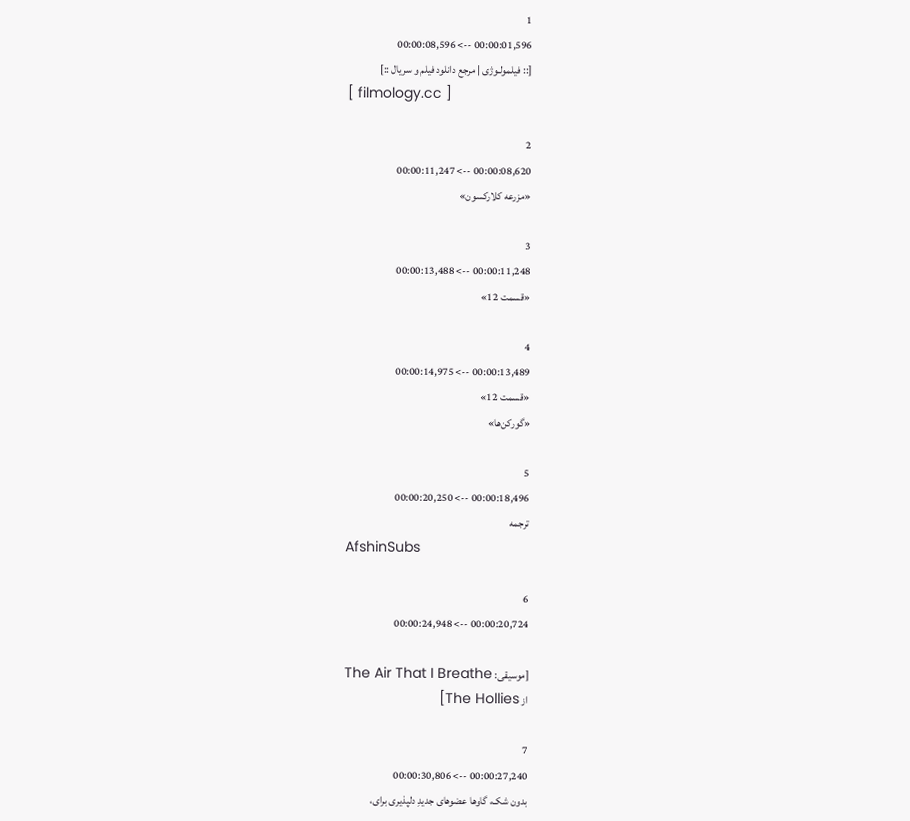1
00:00:01,596 --> 00:00:08,596
[:: فیلمولـوژی | مرجع دانلود فیلم و سریال ::]
[ filmology.cc ]

2
00:00:08,620 --> 00:00:11,247
«مزرعه کلارکسون»

3
00:00:11,248 --> 00:00:13,488
«قسمت 12»

4
00:00:13,489 --> 00:00:14,975
«قسمت 12»
«گورکن‌ها»

5
00:00:18,496 --> 00:00:20,250
ترجمه
AfshinSubs

6
00:00:20,724 --> 00:00:24,948

[موسیقی: The Air That I Breathe
از The Hollies]

7
00:00:27,240 --> 00:00:30,806
بدون شک، گاوها عضوهای جدیدِ دلپذیری برای،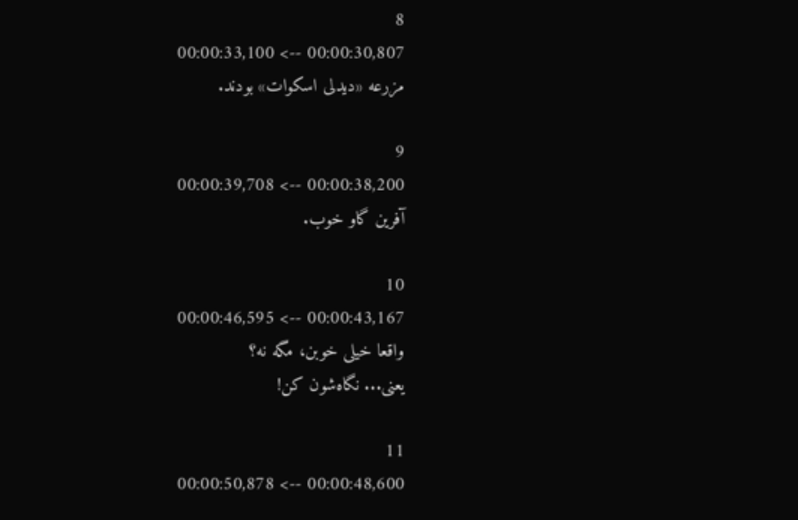8
00:00:30,807 --> 00:00:33,100
مزرعه «دیدلی اسکوات» بودند.

9
00:00:38,200 --> 00:00:39,708
آفرین گاو خوب.

10
00:00:43,167 --> 00:00:46,595
واقعا خیلی خوبن، مگه نه؟
یعنی... نگاه‌شون کن!

11
00:00:48,600 --> 00:00:50,878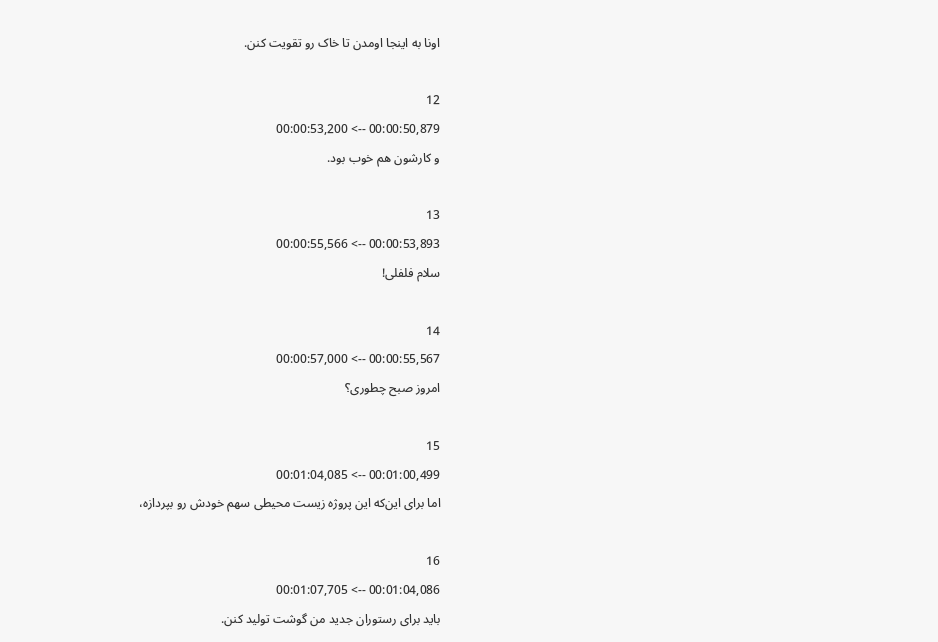اونا به اینجا اومدن تا خاک رو تقویت کنن.

12
00:00:50,879 --> 00:00:53,200
و کارشون هم خوب بود.

13
00:00:53,893 --> 00:00:55,566
سلام فلفلی!

14
00:00:55,567 --> 00:00:57,000
امروز صبح چطوری؟

15
00:01:00,499 --> 00:01:04,085
اما برای این‌که این پروژه زیست محیطی سهم خودش رو بپردازه،

16
00:01:04,086 --> 00:01:07,705
باید برای رستوران جدید من گوشت تولید کنن.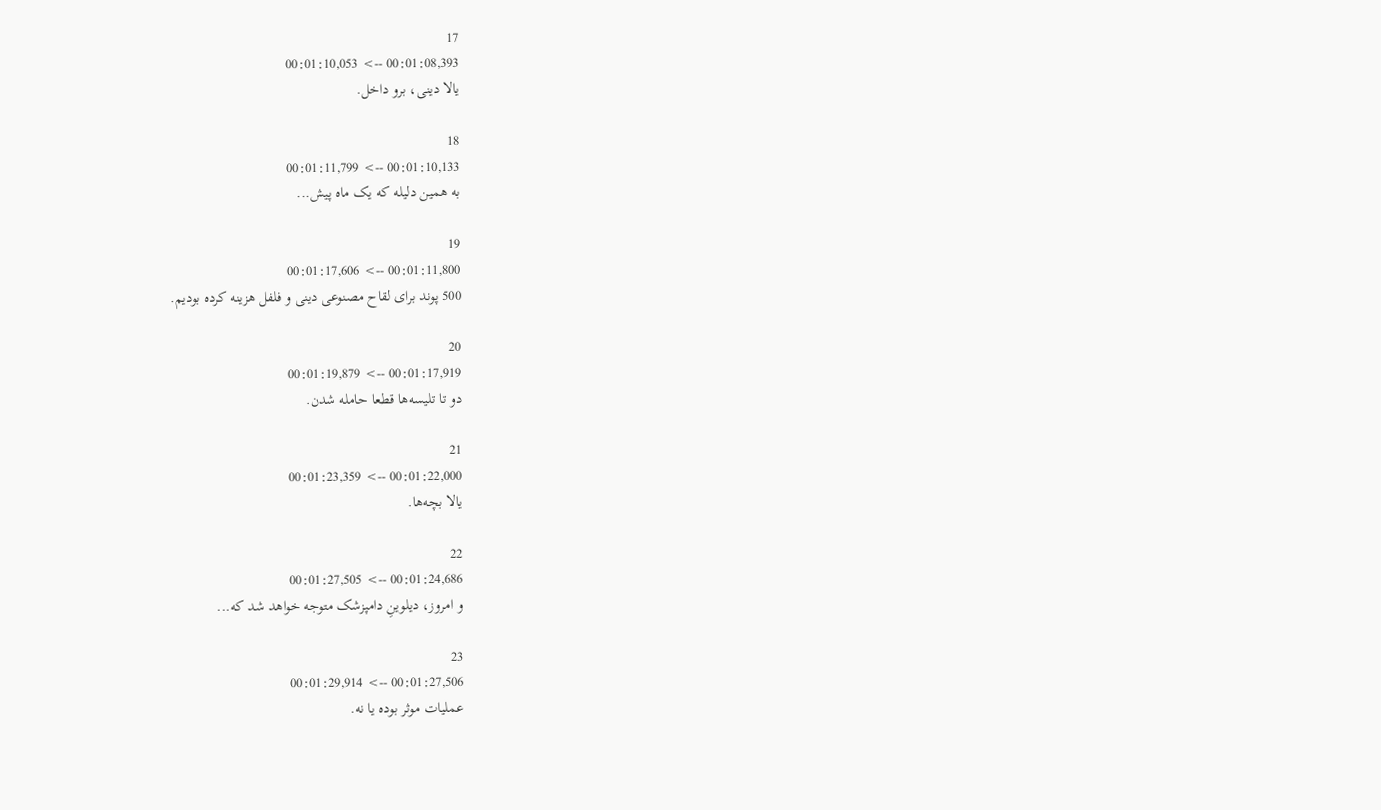17
00:01:08,393 --> 00:01:10,053
یالا دینی، برو داخل.

18
00:01:10,133 --> 00:01:11,799
به همین دلیله که یک ماه پیش...

19
00:01:11,800 --> 00:01:17,606
500 پوند برای لقاح مصنوعی دینی و فلفل هزینه کرده بودیم.

20
00:01:17,919 --> 00:01:19,879
دو تا تلیسه‌ها قطعا حامله شدن.

21
00:01:22,000 --> 00:01:23,359
یالا بچه‌ها.

22
00:01:24,686 --> 00:01:27,505
و امروز، دیلوینِ دامپزشک متوجه خواهد شد که...

23
00:01:27,506 --> 00:01:29,914
عملیات موثر بوده یا نه.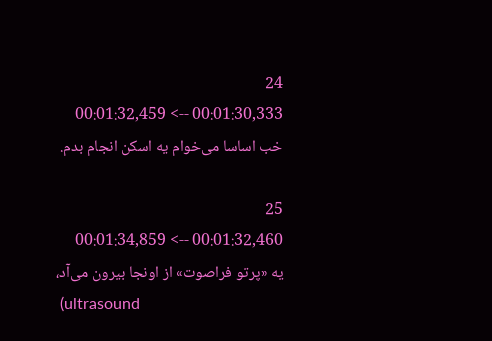24
00:01:30,333 --> 00:01:32,459
خب اساسا می‌خوام یه اسکن انجام بدم.

25
00:01:32,460 --> 00:01:34,859
یه «پرتو فراصوت» از اونجا بیرون می‌آد،
 (ultrasound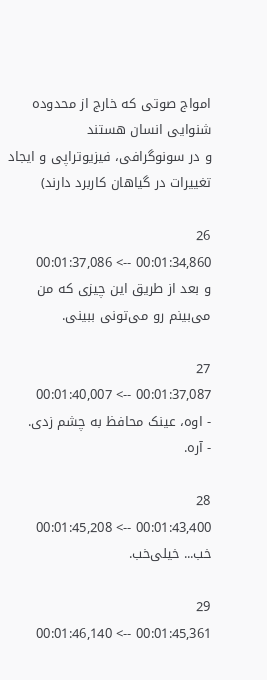امواج صوتی که خارج از محدوده شنوایی انسان هستند
و در سونوگرافی، فیزیوتراپی و ایجاد تغییرات در گیاهان کاربرد دارند)

26
00:01:34,860 --> 00:01:37,086
و بعد از طریق این چیزی که من می‌بینم رو می‌تونی ببینی.

27
00:01:37,087 --> 00:01:40,007
- اوه، عینک محافظ به چشم زدی.
- آره.

28
00:01:43,400 --> 00:01:45,208
خب... خیلی‌خب.

29
00:01:45,361 --> 00:01:46,140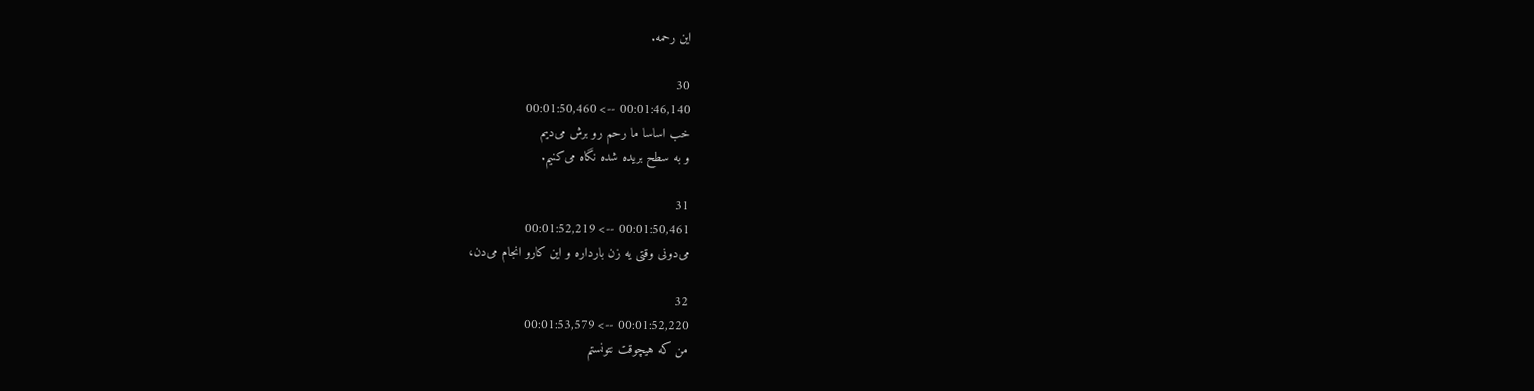این رحمه.

30
00:01:46,140 --> 00:01:50,460
خب اساسا ما رحم رو برش می‌دیم
و به سطح بریده شده نگاه می‌کنیم.

31
00:01:50,461 --> 00:01:52,219
می‌دونی وقتی یه زن بارداره و این کارو انجام می‌دن،

32
00:01:52,220 --> 00:01:53,579
من که هیچوقت نتونستم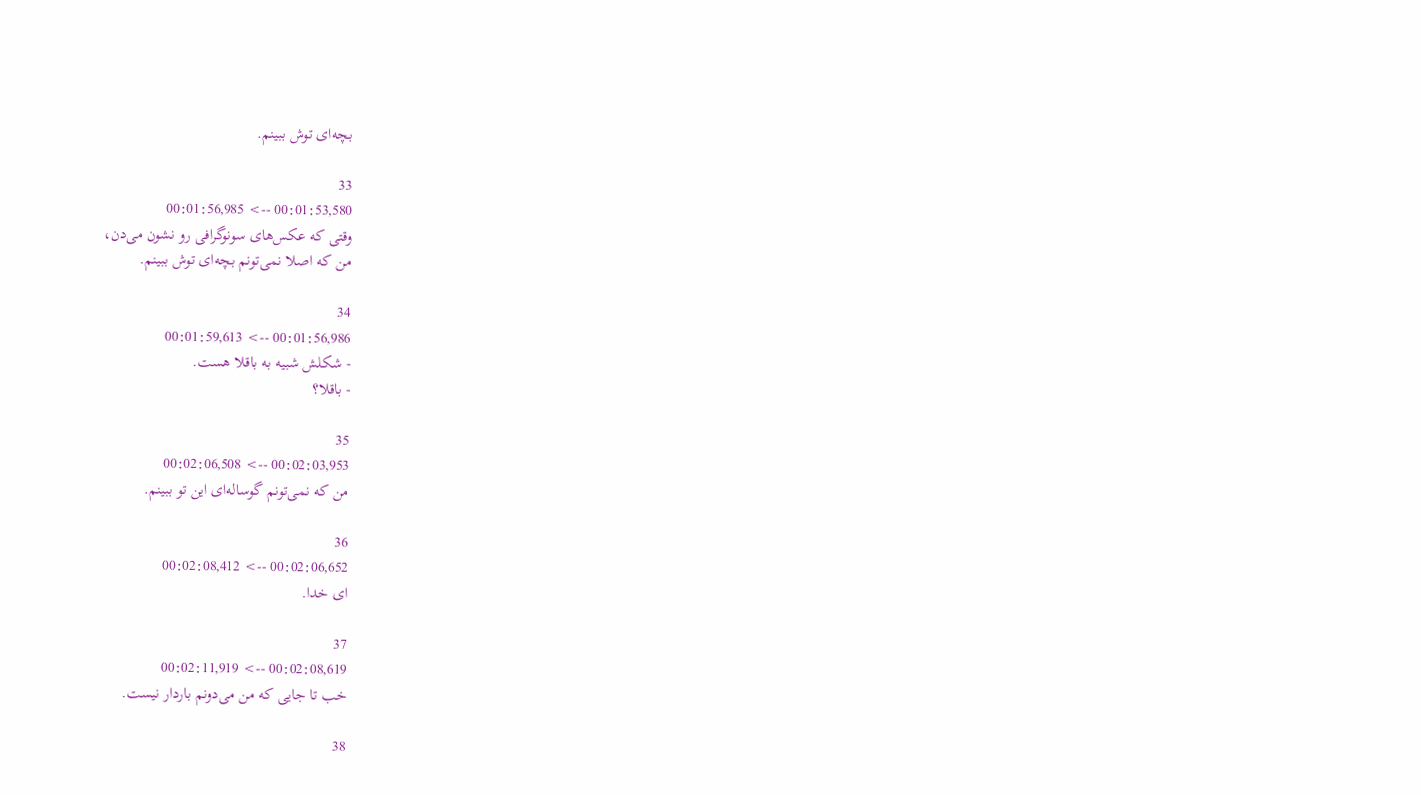بچه‌ای توش ببینم.

33
00:01:53,580 --> 00:01:56,985
وقتی که عکس‌های سونوگرافی رو نشون می‌دن،
من که اصلا نمی‌تونم بچه‌ای توش ببینم.

34
00:01:56,986 --> 00:01:59,613
- شکلش شبیه به باقلا هست.
- باقلا؟

35
00:02:03,953 --> 00:02:06,508
من که نمی‌تونم گوساله‌ای این تو ببینم.

36
00:02:06,652 --> 00:02:08,412
ای خدا.

37
00:02:08,619 --> 00:02:11,919
خب تا جایی که من می‌دونم باردار نیست.

38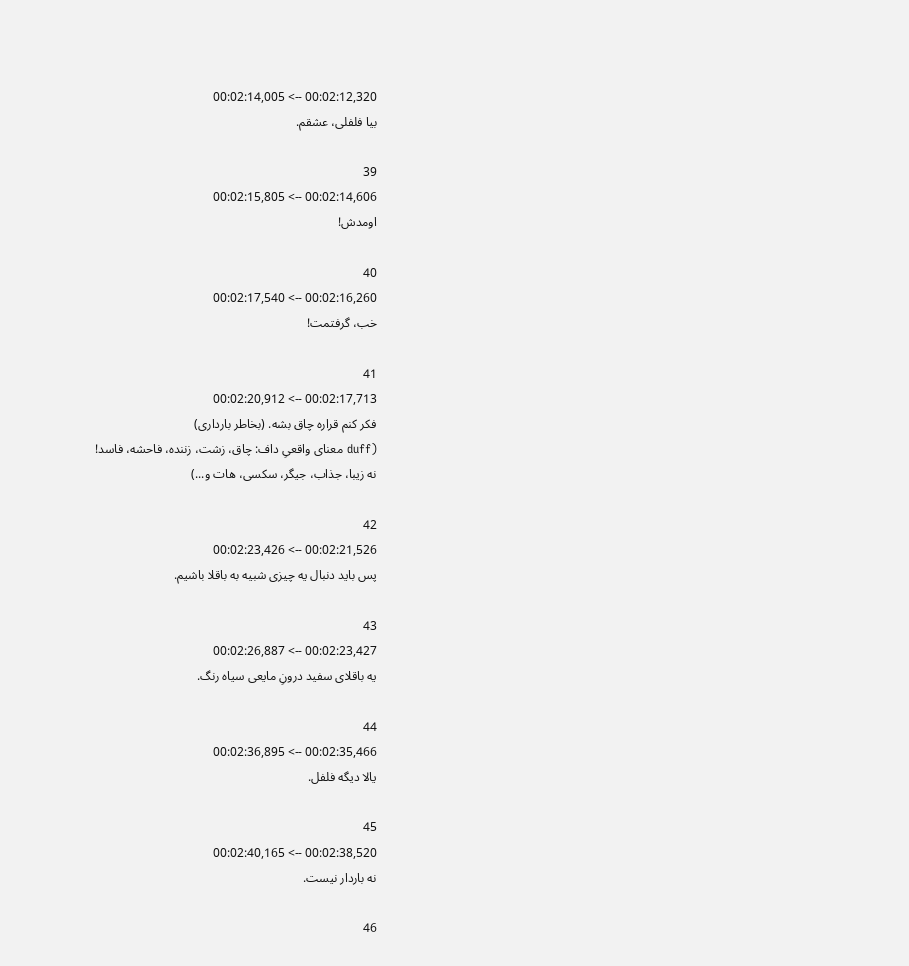00:02:12,320 --> 00:02:14,005
بیا فلفلی، عشقم.

39
00:02:14,606 --> 00:02:15,805
اومدش!

40
00:02:16,260 --> 00:02:17,540
خب، گرفتمت!

41
00:02:17,713 --> 00:02:20,912
فکر کنم قراره چاق بشه. (بخاطر بارداری)
(duff معنای واقعیِ داف: چاق، زشت، زننده، فاحشه، فاسد!
نه زیبا، جذاب، جیگر، سکسی، هات و...)

42
00:02:21,526 --> 00:02:23,426
پس باید دنبال یه چیزی شبیه به باقلا باشیم.

43
00:02:23,427 --> 00:02:26,887
یه باقلای سفید درونِ مایعی سیاه رنگ.

44
00:02:35,466 --> 00:02:36,895
یالا دیگه فلفل.

45
00:02:38,520 --> 00:02:40,165
نه باردار نیست.

46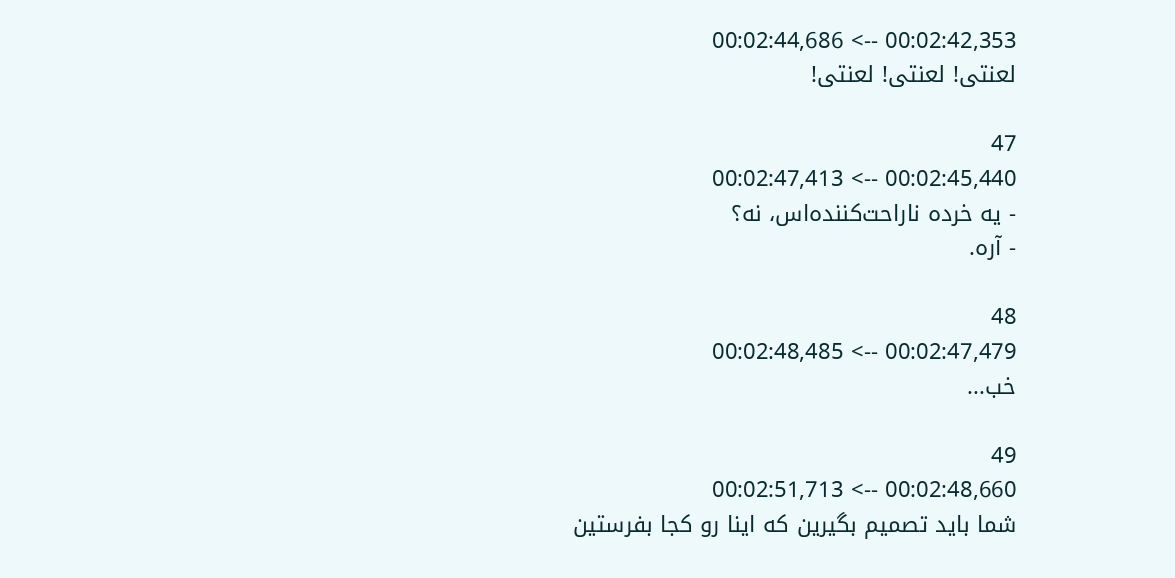00:02:42,353 --> 00:02:44,686
لعنتی! لعنتی! لعنتی!

47
00:02:45,440 --> 00:02:47,413
- یه خرده ناراحت‌کننده‌اس، نه؟
- آره.

48
00:02:47,479 --> 00:02:48,485
خب...

49
00:02:48,660 --> 00:02:51,713
شما باید تصمیم بگیرین که اینا رو کجا بفرستین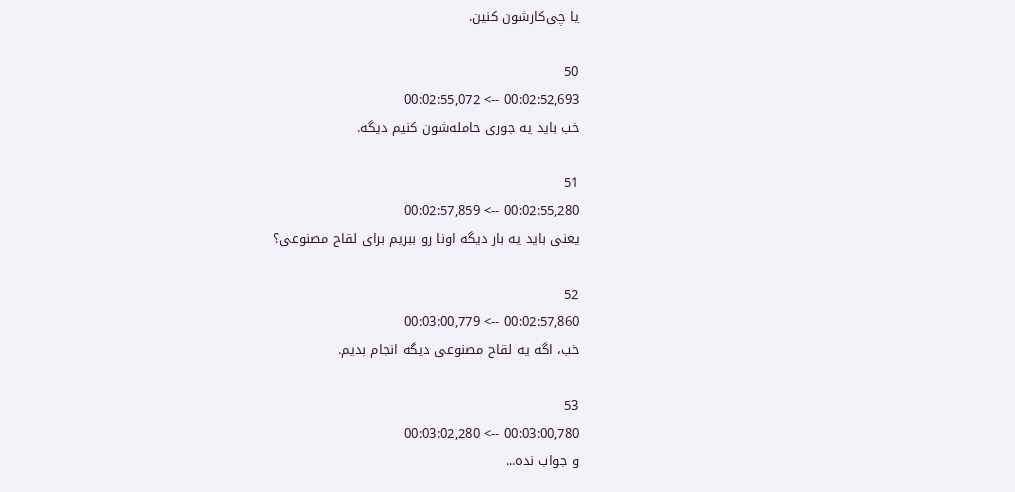یا چی‌کارشون کنین.

50
00:02:52,693 --> 00:02:55,072
خب باید یه جوری حامله‌شون کنیم دیگه.

51
00:02:55,280 --> 00:02:57,859
یعنی باید یه بار دیگه اونا رو ببریم برای لقاح مصنوعی؟

52
00:02:57,860 --> 00:03:00,779
خب، اگه یه لقاح مصنوعی دیگه انجام بدیم.

53
00:03:00,780 --> 00:03:02,280
و جواب نده...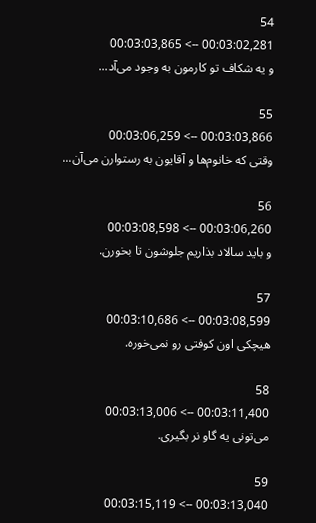54
00:03:02,281 --> 00:03:03,865
و یه شکاف تو کارمون به وجود می‌آد...

55
00:03:03,866 --> 00:03:06,259
وقتی که خانوم‌ها و آقایون به رستوارن می‌آن...

56
00:03:06,260 --> 00:03:08,598
و باید سالاد بذاریم جلوشون تا بخورن.

57
00:03:08,599 --> 00:03:10,686
هیچکی اون کوفتی رو نمی‌خوره.

58
00:03:11,400 --> 00:03:13,006
می‌تونی یه گاو نر بگیری.

59
00:03:13,040 --> 00:03:15,119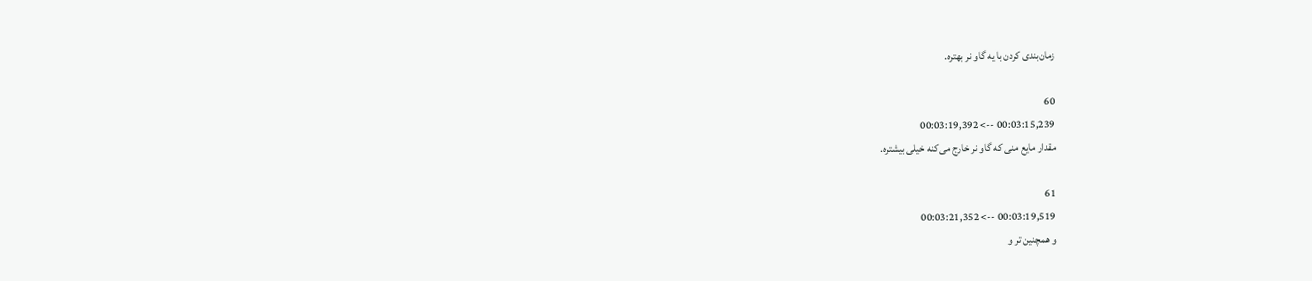زمان‌بندی کردن با یه گاو نر بهتره.

60
00:03:15,239 --> 00:03:19,392
مقدار مایع منی که گاو نر خارج می‌کنه خیلی بیشتره.

61
00:03:19,519 --> 00:03:21,352
و همچنین تر و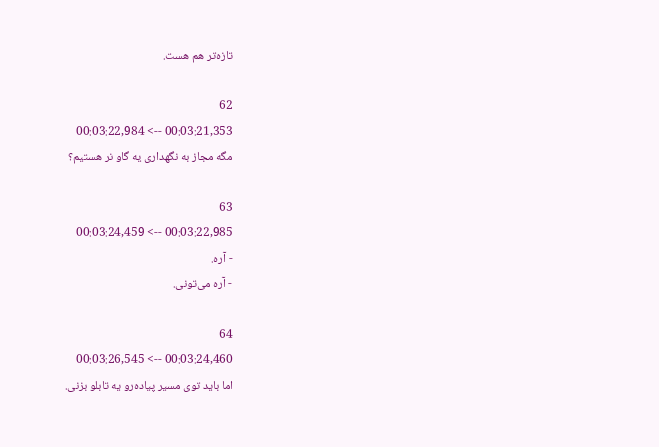تازه‌تر هم هست.

62
00:03:21,353 --> 00:03:22,984
مگه مجاز به نگهداری یه گاو نر هستیم؟

63
00:03:22,985 --> 00:03:24,459
- آره.
- آره می‌تونی.

64
00:03:24,460 --> 00:03:26,545
اما باید توی مسیر پیاده‌رو یه تابلو بزنی.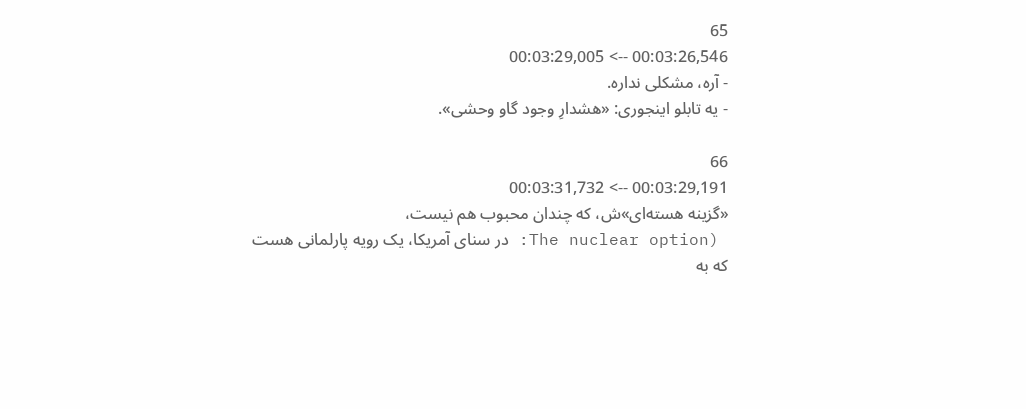65
00:03:26,546 --> 00:03:29,005
- آره، مشکلی نداره.
- یه تابلو اینجوری: «هشدارِ وجود گاو وحشی».

66
00:03:29,191 --> 00:03:31,732
«گزینه هسته‌ای»ش، که چندان محبوب هم نیست،
 (The nuclear option: در سنای آمریکا، یک رویه پارلمانی هست
که به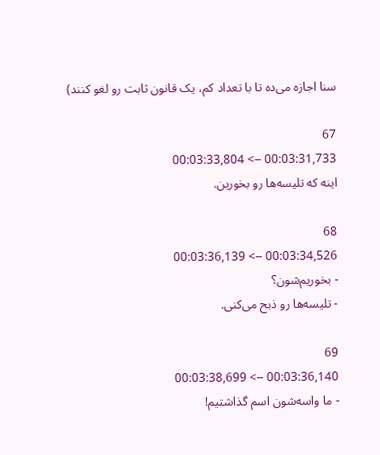سنا اجازه می‌ده تا با تعداد کم، یک قانون ثابت رو لغو کنند)

67
00:03:31,733 --> 00:03:33,804
اینه که تلیسه‌ها رو بخورین.

68
00:03:34,526 --> 00:03:36,139
- بخوریم‌شون؟
- تلیسه‌ها رو ذبح می‌کنی.

69
00:03:36,140 --> 00:03:38,699
- ما واسه‌شون اسم گذاشتیم!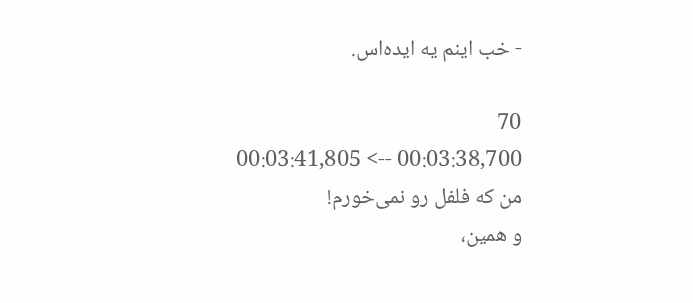- خب اینم یه ایده‌اس.

70
00:03:38,700 --> 00:03:41,805
من که فلفل رو نمی‌خورم!
و همین،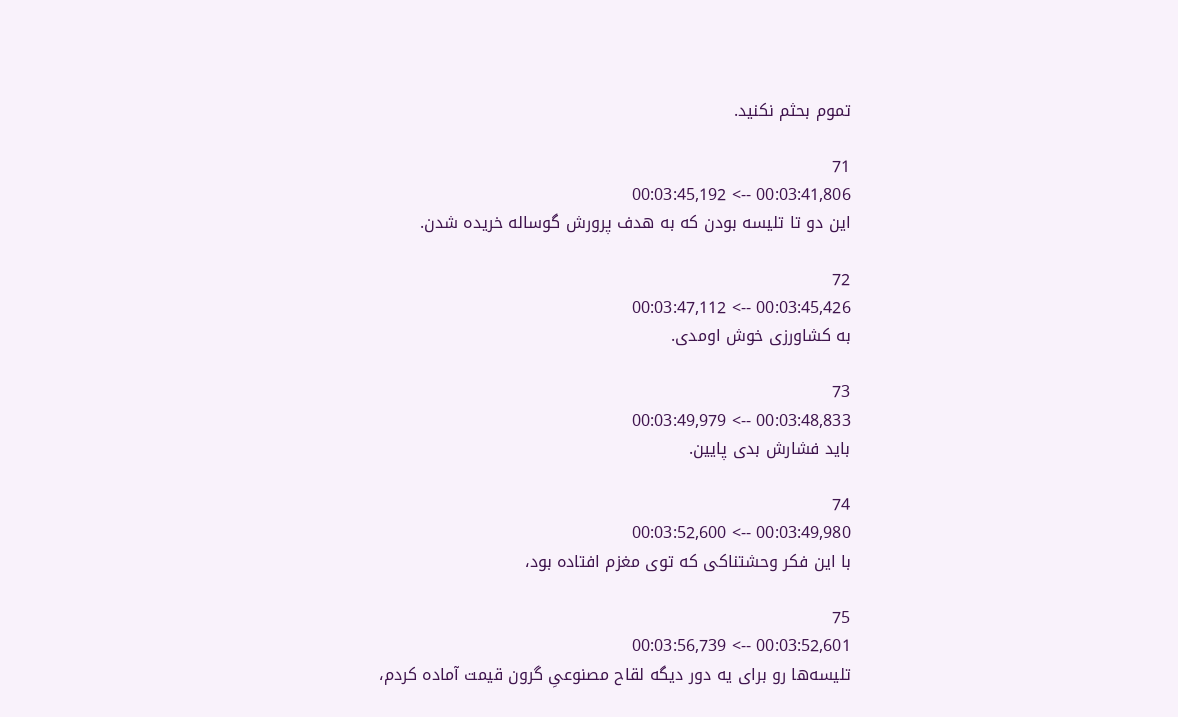تموم بحثم نکنید.

71
00:03:41,806 --> 00:03:45,192
این دو تا تلیسه بودن که به هدف پرورش گوساله خریده شدن.

72
00:03:45,426 --> 00:03:47,112
به کشاورزی خوش اومدی.

73
00:03:48,833 --> 00:03:49,979
باید فشارش بدی پایین.

74
00:03:49,980 --> 00:03:52,600
با این فکر وحشتناکی که توی مغزم افتاده بود،

75
00:03:52,601 --> 00:03:56,739
تلیسه‌ها رو برای یه دور دیگه لقاح مصنوعیِ گرون قیمت آماده کردم،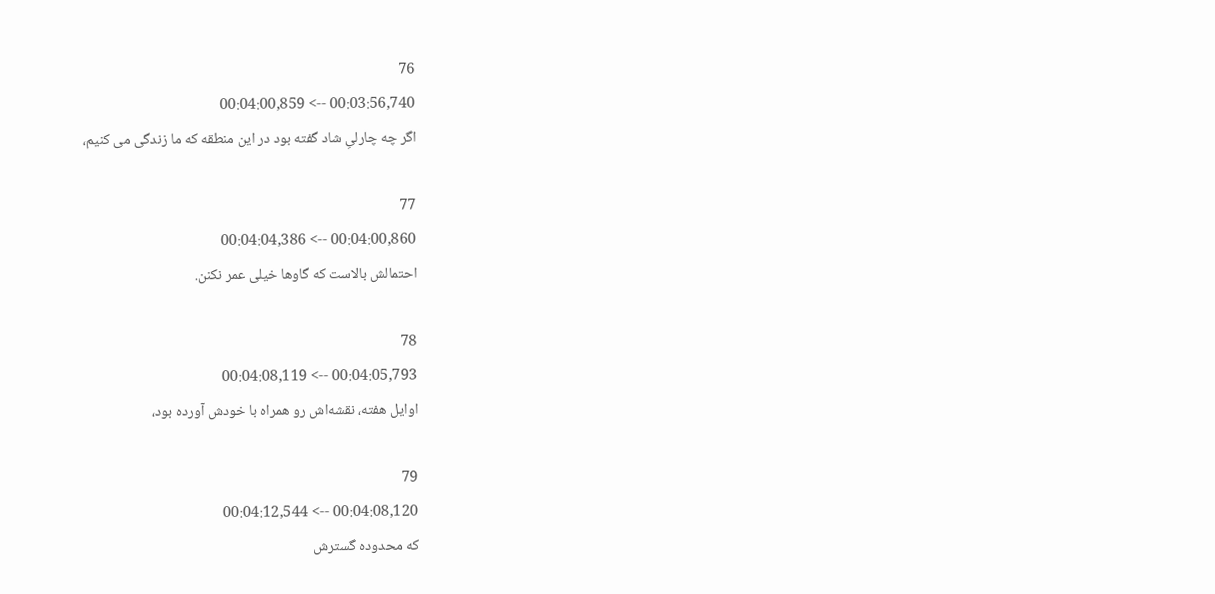76
00:03:56,740 --> 00:04:00,859
اگر چه چارلیِ شاد گفته بود در این منطقه که ما زندگی می کنیم،

77
00:04:00,860 --> 00:04:04,386
احتمالش بالاست که گاوها خیلی عمر نکنن.

78
00:04:05,793 --> 00:04:08,119
اوایل هفته، نقشه‌اش رو همراه با خودش آورده بود،

79
00:04:08,120 --> 00:04:12,544
که محدوده گسترش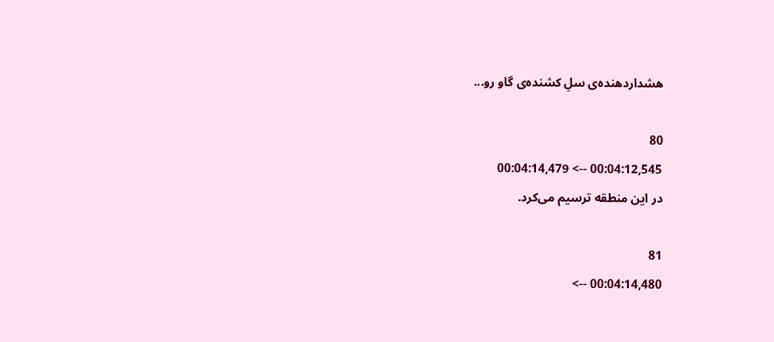هشداردهنده‌ی سلِ کشنده‌ی گاو رو...

80
00:04:12,545 --> 00:04:14,479
در این منطقه ترسیم می‌کرد.

81
00:04:14,480 -->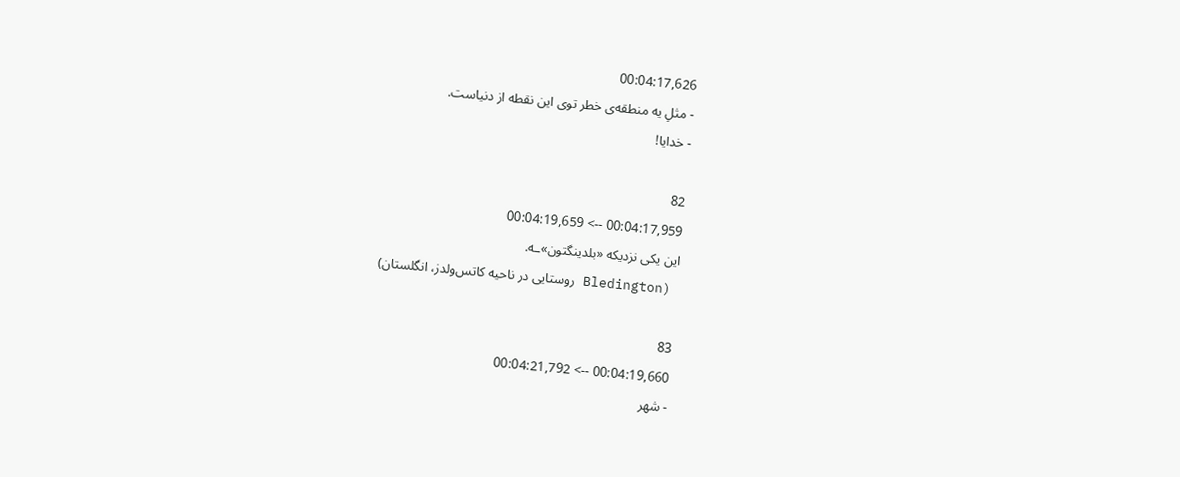00:04:17,626
- مثلِ یه منطقه‌ی خطر توی این نقطه از دنیاست.
- خدایا!

82
00:04:17,959 --> 00:04:19,659
این یکی نزدیکه «بلدینگتون»ـه.
 (Bledington روستایی در ناحیه کاتس‌ولدز، انگلستان)

83
00:04:19,660 --> 00:04:21,792
- شهر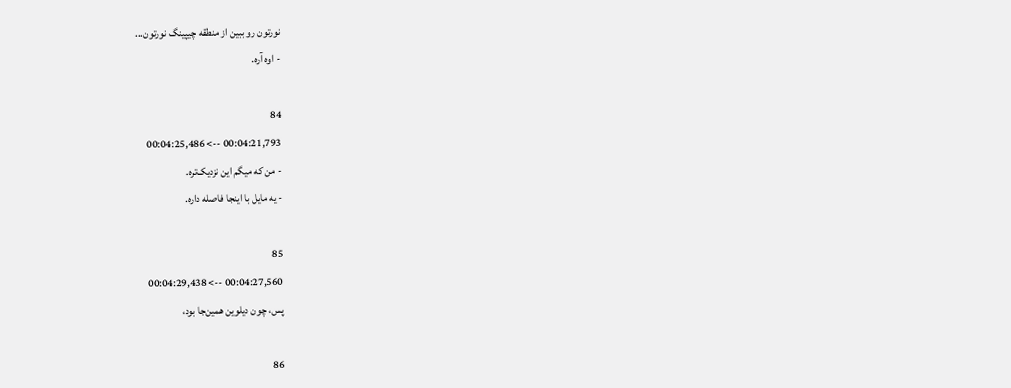نورتون رو ببین از منطقه چیپینگ نورتون...
- اوه آره.

84
00:04:21,793 --> 00:04:25,486
- من که میگم این نزدیک‌تره.
- یه مایل با اینجا فاصله داره.

85
00:04:27,560 --> 00:04:29,438
پس، چون دیلوین همین‌جا بود،

86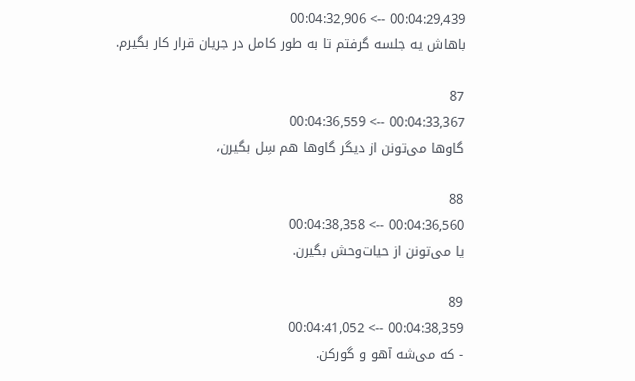00:04:29,439 --> 00:04:32,906
باهاش یه جلسه گرفتم تا به طور کامل در جریان قرار کار بگیرم.

87
00:04:33,367 --> 00:04:36,559
گاوها می‌تونن از دیگر گاوها هم سِل بگیرن،

88
00:04:36,560 --> 00:04:38,358
یا می‌تونن از حیات‌وحش بگیرن.

89
00:04:38,359 --> 00:04:41,052
- که می‌شه آهو و گورکن.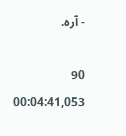- آره.

90
00:04:41,053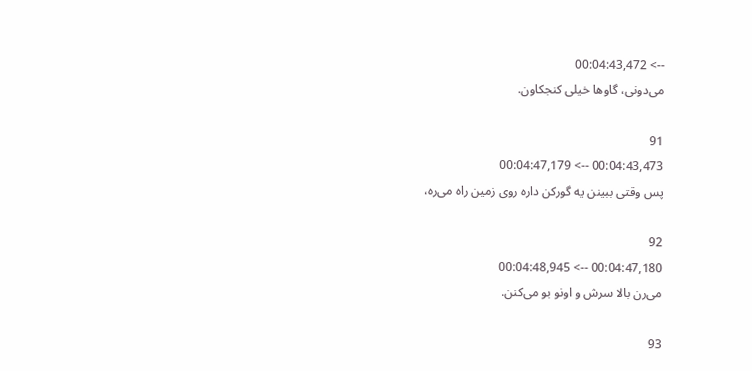--> 00:04:43,472
می‌دونی، گاوها خیلی کنجکاون.

91
00:04:43,473 --> 00:04:47,179
پس وقتی ببینن یه گورکن داره روی زمین راه می‌ره،

92
00:04:47,180 --> 00:04:48,945
می‌رن بالا سرش و اونو بو می‌کنن.

93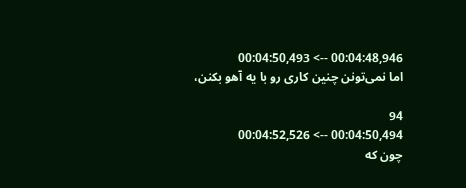00:04:48,946 --> 00:04:50,493
اما نمی‌تونن چنین کاری رو با یه آهو بکنن،

94
00:04:50,494 --> 00:04:52,526
چون که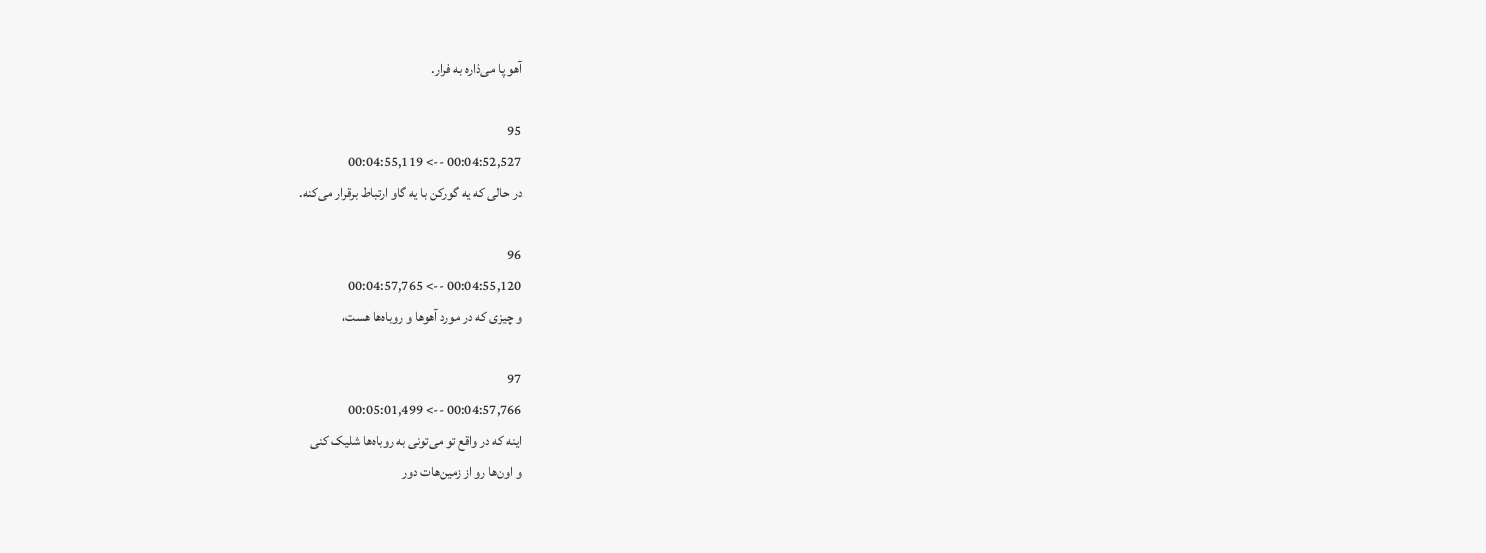آهو پا می‌ذاره به فرار.

95
00:04:52,527 --> 00:04:55,119
در حالی که یه گورکن با یه گاو ارتباط برقرار می‌کنه.

96
00:04:55,120 --> 00:04:57,765
و چیزی که در مورد آهوها و روباه‌ها هست،

97
00:04:57,766 --> 00:05:01,499
اینه که در واقع تو می‌تونی به روباه‌ها شلیک کنی
و اون‌ها رو از زمین‌هات دور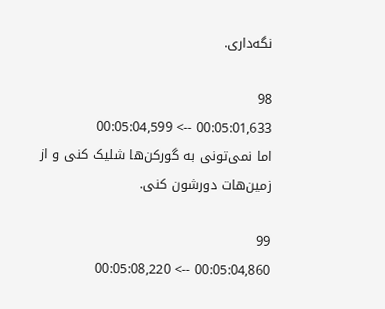نگه‌داری.

98
00:05:01,633 --> 00:05:04,599
اما نمی‌تونی به گورکن‌ها شلیک کنی و از زمین‌هات دورشون کنی.

99
00:05:04,860 --> 00:05:08,220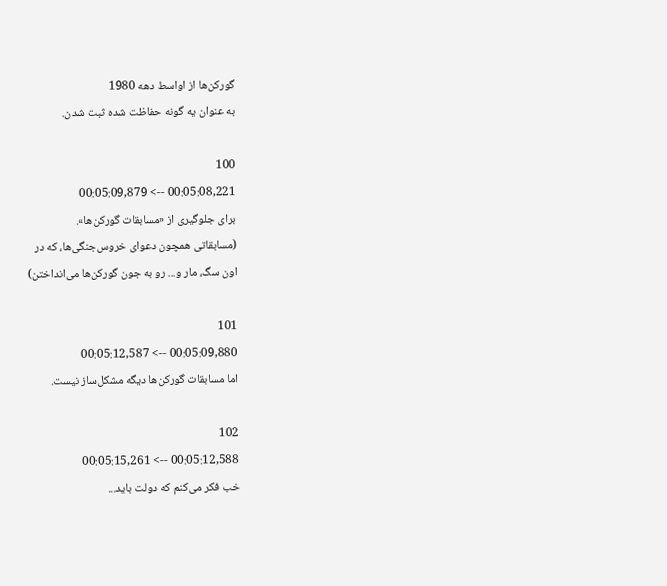گورکن‌ها از اواسط دهه 1980
به عنوان یه گونه حفاظت شده ثبت شدن.

100
00:05:08,221 --> 00:05:09,879
برای جلوگیری از «مسابقات گورکن‌ها».
(مسابقاتی همچون دعوای خروس‌جنگی‌ها، که در
اون سگ، مار و... رو به جون گورکن‌ها می‌انداختن)

101
00:05:09,880 --> 00:05:12,587
اما مسابقات گورکن‌ها دیگه مشکل‌ساز نیست.

102
00:05:12,588 --> 00:05:15,261
خب فکر می‌کنم که دولت باید...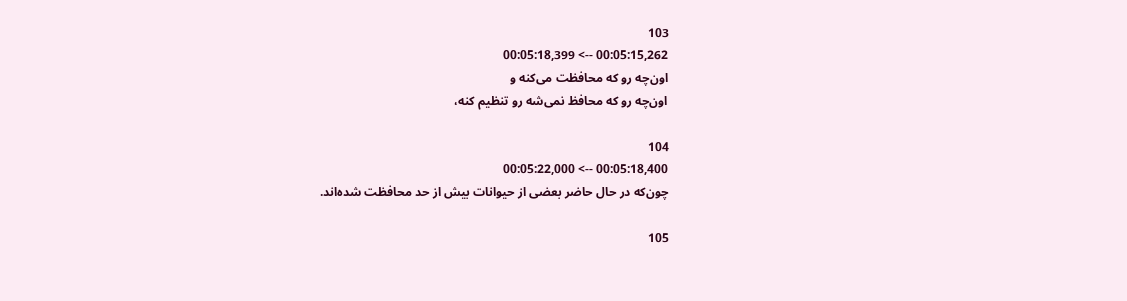103
00:05:15,262 --> 00:05:18,399
اون‌چه رو که محافظت می‌کنه و
اون‌چه رو که محافظ نمی‌شه رو تنظیم کنه،

104
00:05:18,400 --> 00:05:22,000
چون‌که در حال حاضر بعضی از حیوانات بیش از حد محافظت شده‌اند.

105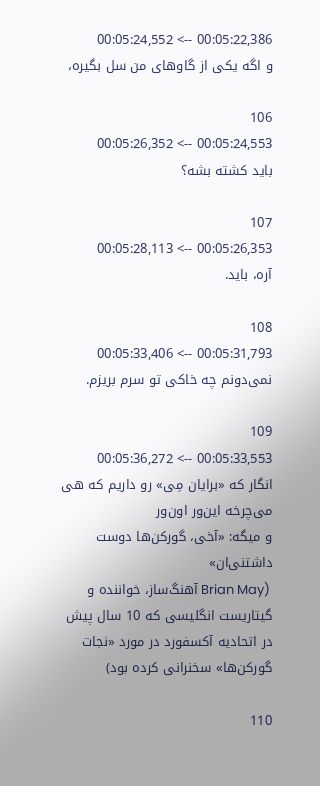00:05:22,386 --> 00:05:24,552
و اگه یکی از گاوهای من سل بگیره،

106
00:05:24,553 --> 00:05:26,352
باید کشته بشه؟

107
00:05:26,353 --> 00:05:28,113
آره، باید.

108
00:05:31,793 --> 00:05:33,406
نمی‌دونم چه خاکی تو سرم بریزم.

109
00:05:33,553 --> 00:05:36,272
انگار که «برایان مِی» رو داریم که هی می‌چرخه این‌ور اون‌ور
و میگه: «آخی، گورکن‌ها دوست داشتنی‌ان»
 (Brian May آهنگ‌ساز، خواننده و گیتاریست انگلیسی که 10 سال پیش
در اتحادیه آکسفورد در مورد «نجات گورکن‌ها» سخنرانی کرده بود)

110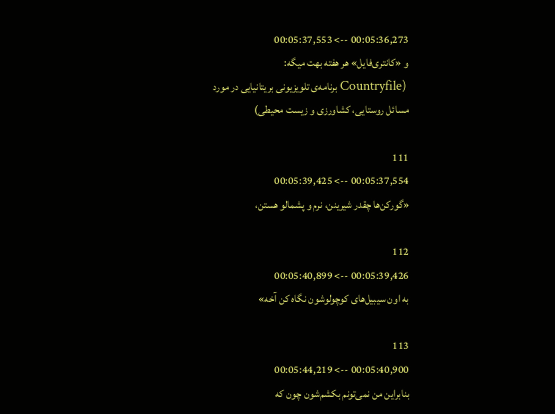00:05:36,273 --> 00:05:37,553
و «کانتری‌فایل» هر هفته بهت میگه:
 (Countryfile برنامه‌ی تلویزیونی بریتانیایی در مورد
مسائل روستایی، کشاورزی و زیست محیطی)

111
00:05:37,554 --> 00:05:39,425
«گورکن‌ها چقدر شیرینن، نرم و پشمالو هستن،

112
00:05:39,426 --> 00:05:40,899
به اون سیبیل‌های کوچولوشون نگاه کن آخه»

113
00:05:40,900 --> 00:05:44,219
بنابراین من نمی‌تونم بکشم‌شون چون که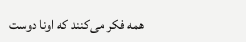همه فکر می‌کنند که اونا دوست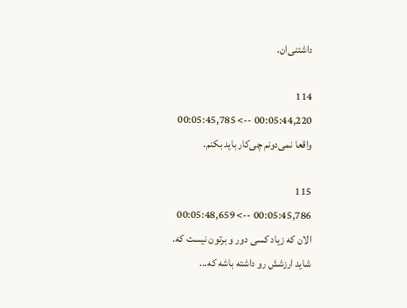داشتنی‌ان.

114
00:05:44,220 --> 00:05:45,785
واقعا نمی‌دونم چی‌کار باید بکنم.

115
00:05:45,786 --> 00:05:48,659
الان که زیاد کسی دور و برتون نیست که.
شاید ارزشش رو داشته باشه که...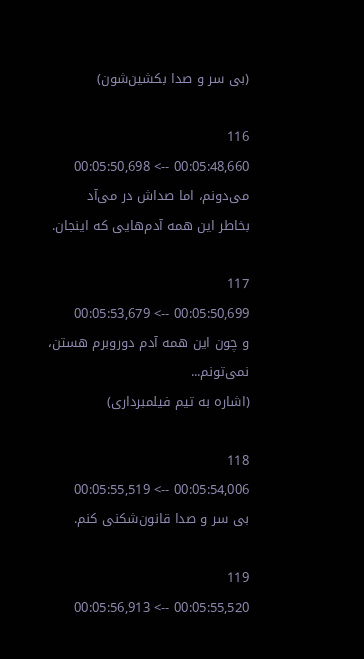(بی سر و صدا بکشین‌شون)

116
00:05:48,660 --> 00:05:50,698
می‌دونم، اما صداش در می‌آد
بخاطر این همه آدم‌هایی که اینجان.

117
00:05:50,699 --> 00:05:53,679
و چون این همه آدم دوروبرم هستن، نمی‌تونم...
(اشاره به تیم فیلمبرداری)

118
00:05:54,006 --> 00:05:55,519
بی سر و صدا قانون‌شکنی کنم.

119
00:05:55,520 --> 00:05:56,913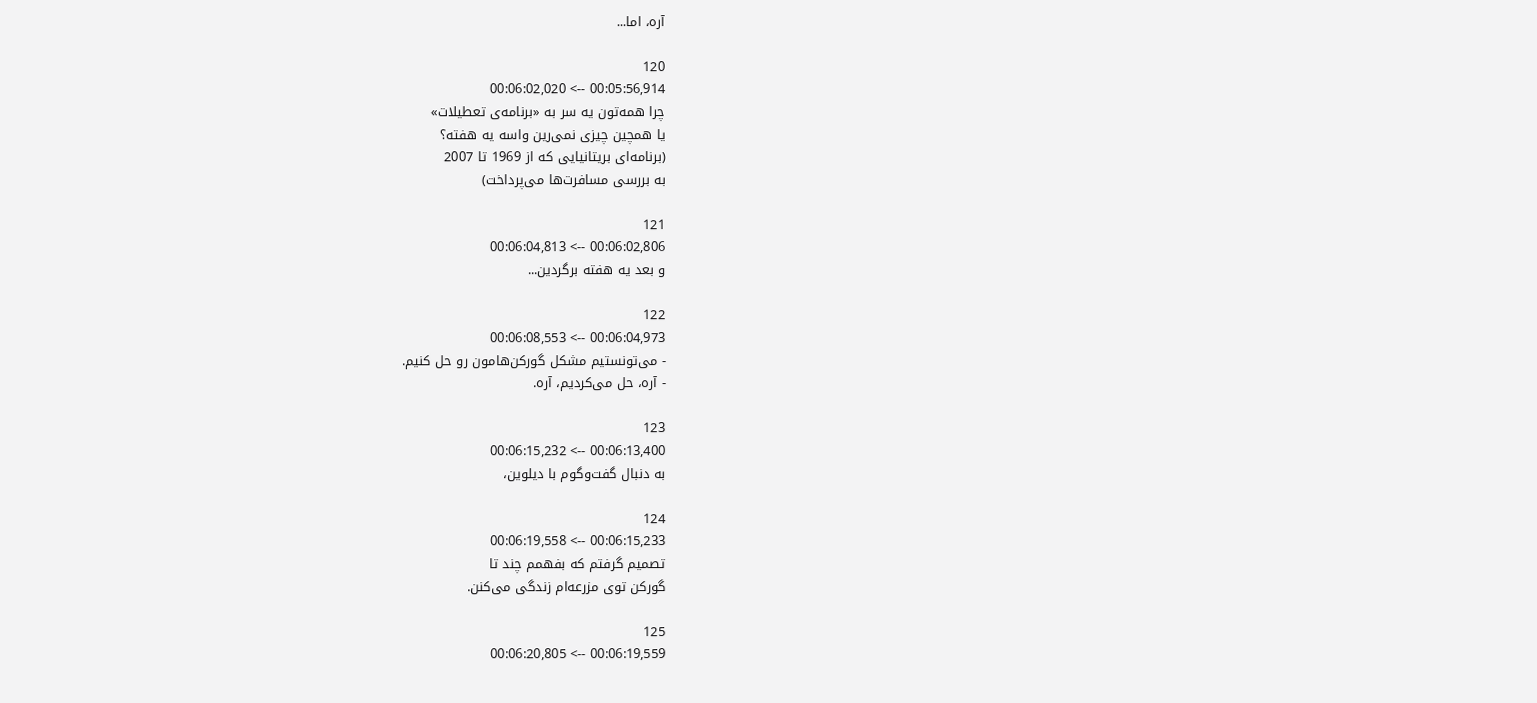آره، اما...

120
00:05:56,914 --> 00:06:02,020
چرا همه‌تون یه سر به «برنامه‌ی تعطیلات»
یا همچین چیزی نمی‌رین واسه یه هفته؟
(برنامه‌ای بریتانیایی که از 1969 تا 2007
به بررسی مسافرت‌ها می‌پرداخت)

121
00:06:02,806 --> 00:06:04,813
و بعد یه هفته برگردین...

122
00:06:04,973 --> 00:06:08,553
- می‌تونستیم مشکل گورکن‌هامون رو حل کنیم.
- آره، حل می‌کردیم، آره.

123
00:06:13,400 --> 00:06:15,232
به دنبال گفت‌و‌گوم با دیلوین،

124
00:06:15,233 --> 00:06:19,558
تصمیم گرفتم که بفهمم چند تا
گورکن توی مزرعه‌ام زندگی می‌کنن.

125
00:06:19,559 --> 00:06:20,805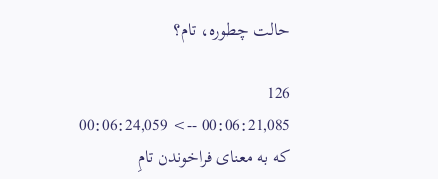حالت چطوره، تام؟

126
00:06:21,085 --> 00:06:24,059
که به معنای فراخوندن تامِ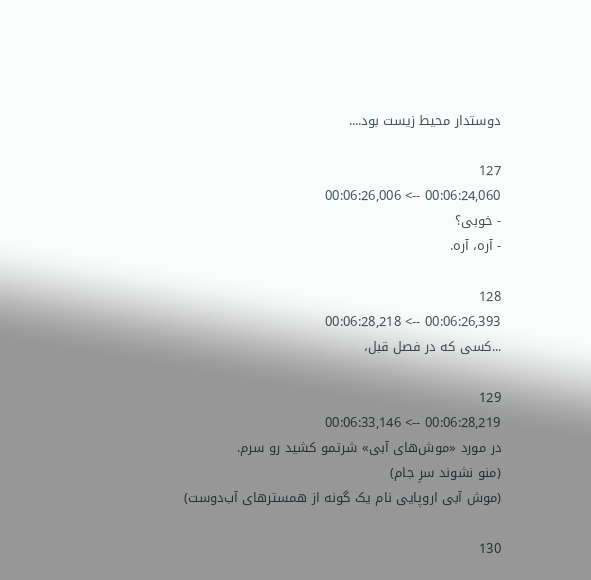دوستدار محیط زیست بود....

127
00:06:24,060 --> 00:06:26,006
- خوبی؟
- آره، آره.

128
00:06:26,393 --> 00:06:28,218
...کسی که در فصل قبل،

129
00:06:28,219 --> 00:06:33,146
در مورد «موش‌های آبی» شرتمو کشید رو سرم.
(منو نشوند سرِ جام)
(موش آبی اروپایی نام یک گونه از همسترهای آب‌دوست)

130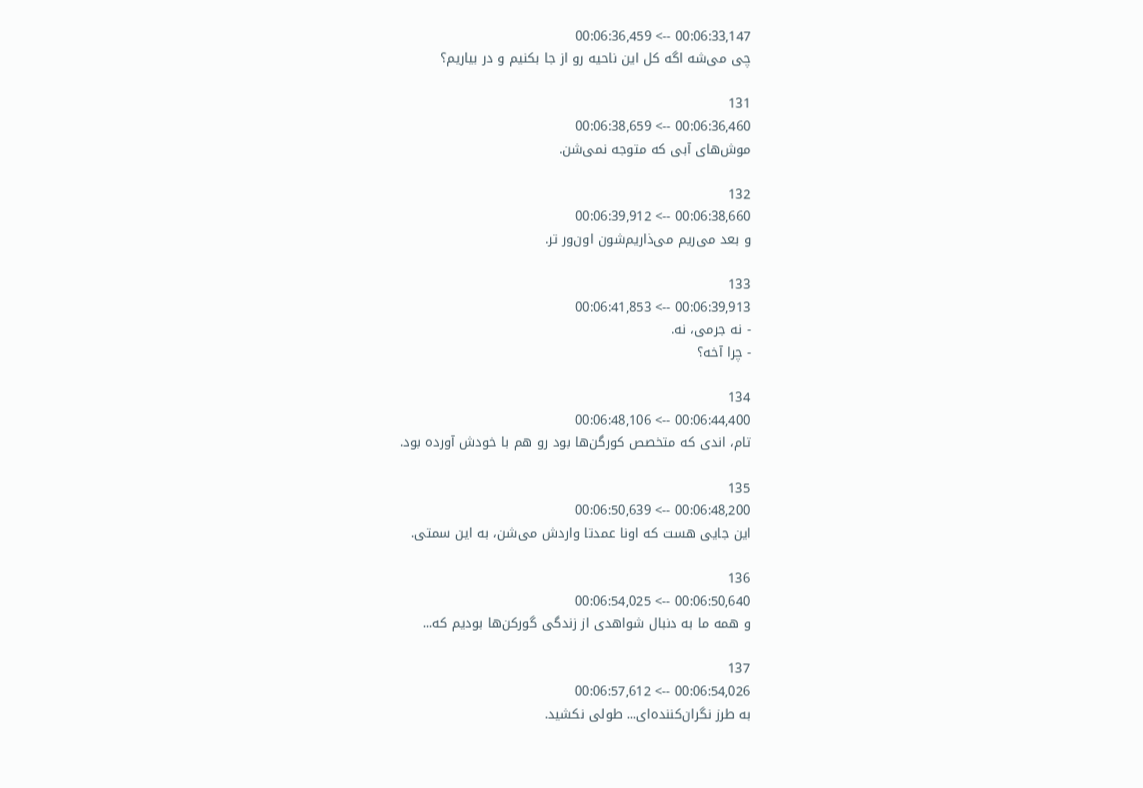00:06:33,147 --> 00:06:36,459
چی می‌شه اگه کل این ناحیه رو از جا بکنیم و در بیاریم؟

131
00:06:36,460 --> 00:06:38,659
موش‌های آبی که متوجه نمی‌شن.

132
00:06:38,660 --> 00:06:39,912
و بعد می‌ریم می‌ذاریم‌شون اون‌ور تر.

133
00:06:39,913 --> 00:06:41,853
- نه جرمی، نه.
- چرا آخه؟

134
00:06:44,400 --> 00:06:48,106
تام، اندی که متخصص کورگن‌ها بود رو هم با خودش آورده بود.

135
00:06:48,200 --> 00:06:50,639
این جایی هست که اونا عمدتا واردش می‌شن، به این سمتی.

136
00:06:50,640 --> 00:06:54,025
و همه ما به دنبال شواهدی از زندگی گورکن‌ها بودیم که...

137
00:06:54,026 --> 00:06:57,612
به طرز نگران‌کننده‌ای... طولی نکشید.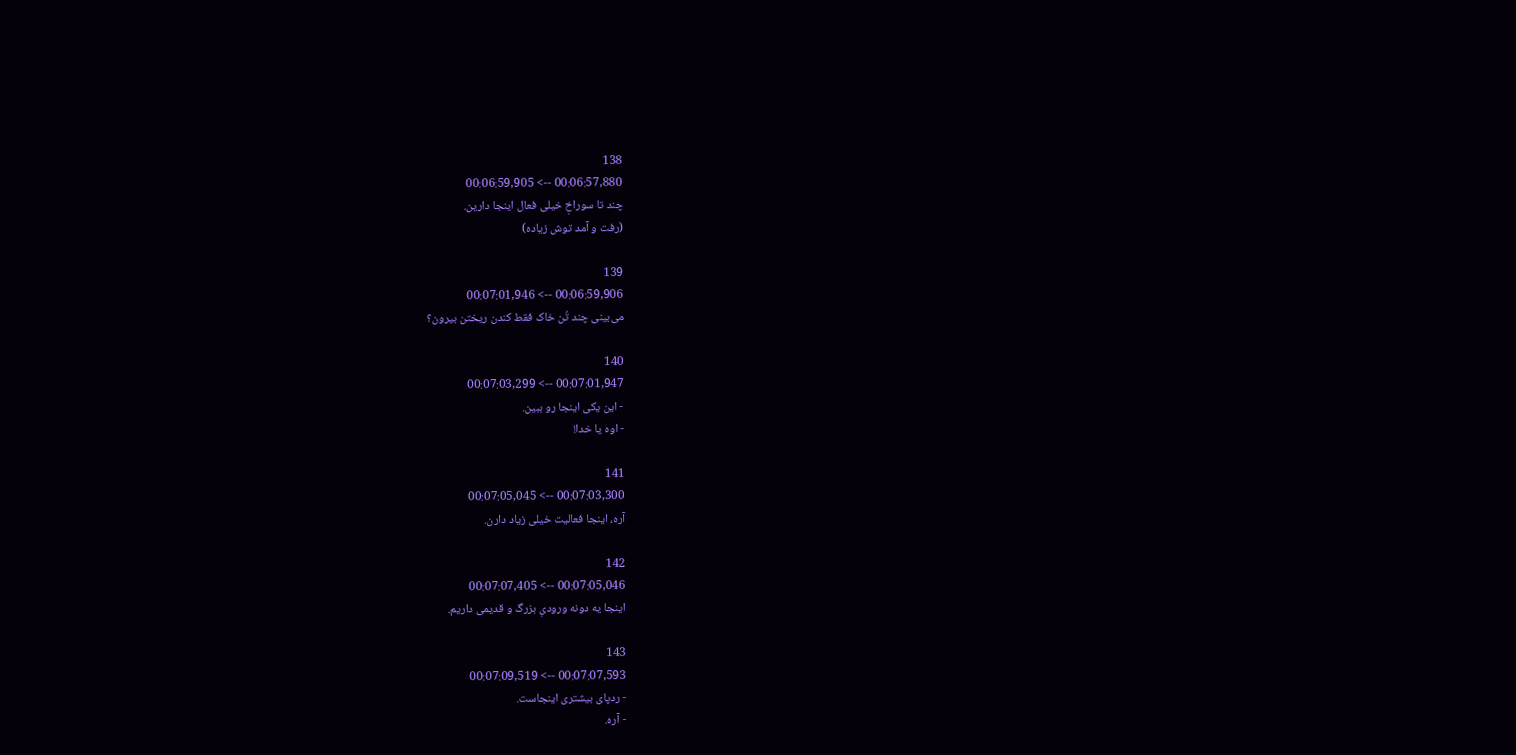138
00:06:57,880 --> 00:06:59,905
چند تا سوراخِ خیلی فعال اینجا دارین.
(رفت و آمد توش زیاده)

139
00:06:59,906 --> 00:07:01,946
می‌بینی چند تُن خاک فقط کندن ریختن بیرون؟

140
00:07:01,947 --> 00:07:03,299
- این یکی اینجا رو ببین.
- اوه یا خدا!

141
00:07:03,300 --> 00:07:05,045
آره، اینجا فعالیت خیلی زیاد دارن.

142
00:07:05,046 --> 00:07:07,405
اینجا یه دونه ورودیِ بزرگ و قدیمی داریم.

143
00:07:07,593 --> 00:07:09,519
- ردپای بیشتری اینجاست.
- آره.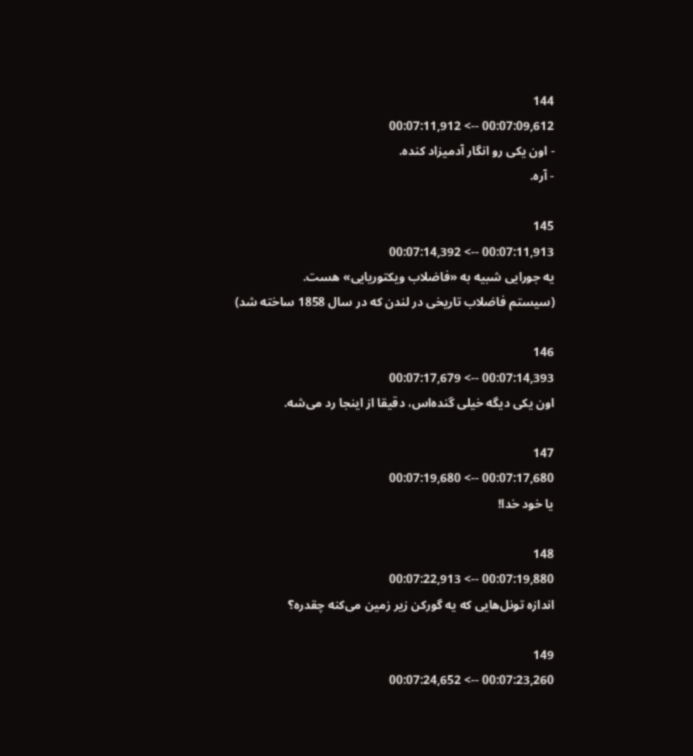144
00:07:09,612 --> 00:07:11,912
- اون یکی رو انگار آدمیزاد کنده.
- آره.

145
00:07:11,913 --> 00:07:14,392
یه جورایی شبیه به «فاضلاب ویکتوریایی» هست.
(سیستم فاضلاب تاریخی در لندن که در سال 1858 ساخته شد)

146
00:07:14,393 --> 00:07:17,679
اون یکی دیگه خیلی گنده‌اس، دقیقا از اینجا رد می‌شه.

147
00:07:17,680 --> 00:07:19,680
یا خود خدا!

148
00:07:19,880 --> 00:07:22,913
اندازه تونل‌هایی که یه گورکن زیر زمین می‌کنه چقدره؟

149
00:07:23,260 --> 00:07:24,652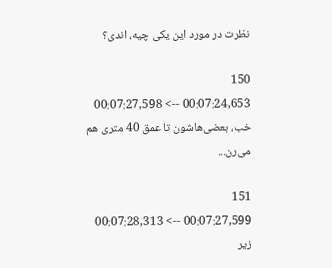نظرت در مورد این یکی چیه، اندی؟

150
00:07:24,653 --> 00:07:27,598
خب، بعضی‌هاشون تا عمق 40 متری هم می‌رن...

151
00:07:27,599 --> 00:07:28,313
زیر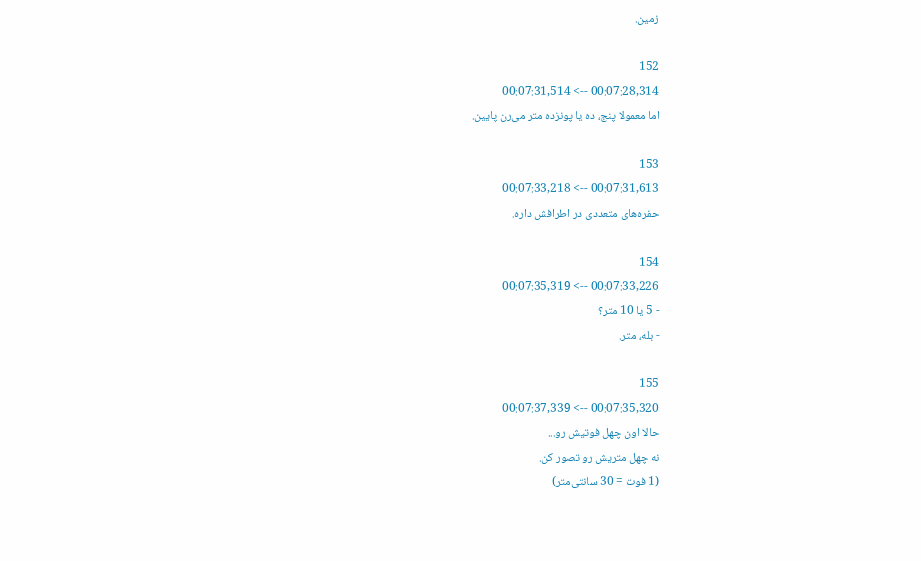زمین.

152
00:07:28,314 --> 00:07:31,514
اما معمولا پنج، ده یا پونزده متر می‌رن پایین.

153
00:07:31,613 --> 00:07:33,218
حفره‌های متعددی در اطرافش داره.

154
00:07:33,226 --> 00:07:35,319
- 5 یا 10 متر؟
- بله، متر.

155
00:07:35,320 --> 00:07:37,339
حالا اون چهل فوتیش رو...
نه چهل متریش رو تصور کن.
(1 فوت = 30 سانتی‌متر)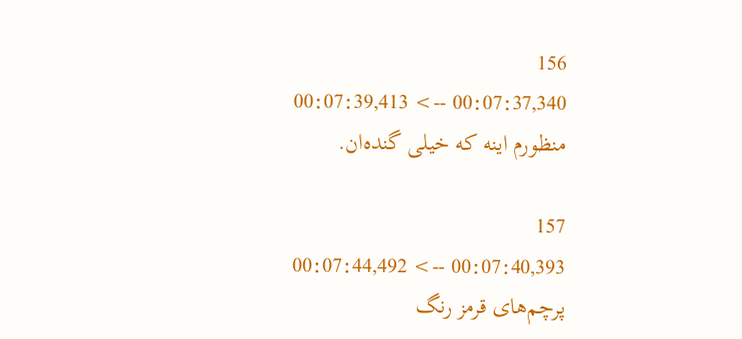156
00:07:37,340 --> 00:07:39,413
منظورم اینه که خیلی گنده‌ان.

157
00:07:40,393 --> 00:07:44,492
پرچم‌های قرمز رنگ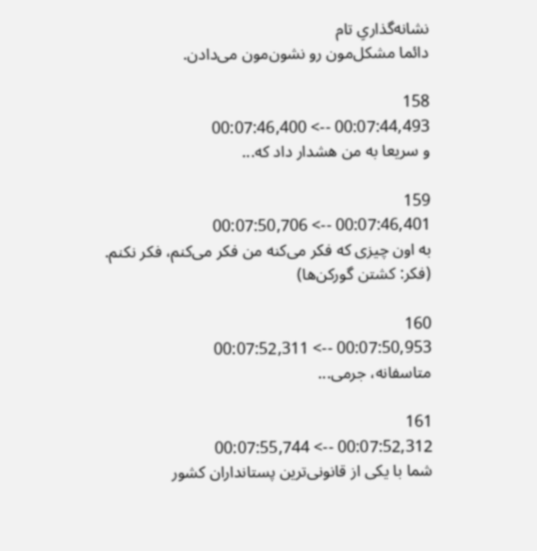نشانه‌گذاریِ تام
دائما مشکل‌مون رو نشون‌مون می‌دادن.

158
00:07:44,493 --> 00:07:46,400
و سریعا به من هشدار داد که...

159
00:07:46,401 --> 00:07:50,706
به اون چیزی که فکر می‌کنه من فکر می‌کنم، فکر نکنم.
(فکر: کشتن گورکن‌ها)

160
00:07:50,953 --> 00:07:52,311
متاسفانه، جرمی...

161
00:07:52,312 --> 00:07:55,744
شما با یکی از قانونی‌ترین پستانداران کشور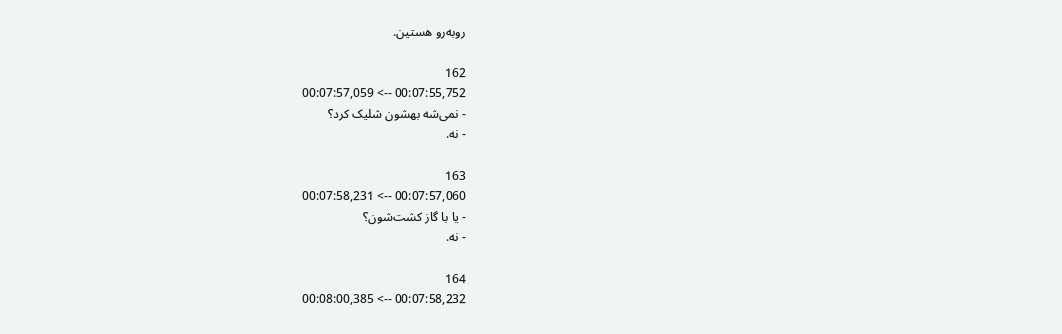روبه‌رو هستین.

162
00:07:55,752 --> 00:07:57,059
- نمی‌شه بهشون شلیک کرد؟
- نه.

163
00:07:57,060 --> 00:07:58,231
- یا با گاز کشت‌شون؟
- نه.

164
00:07:58,232 --> 00:08:00,385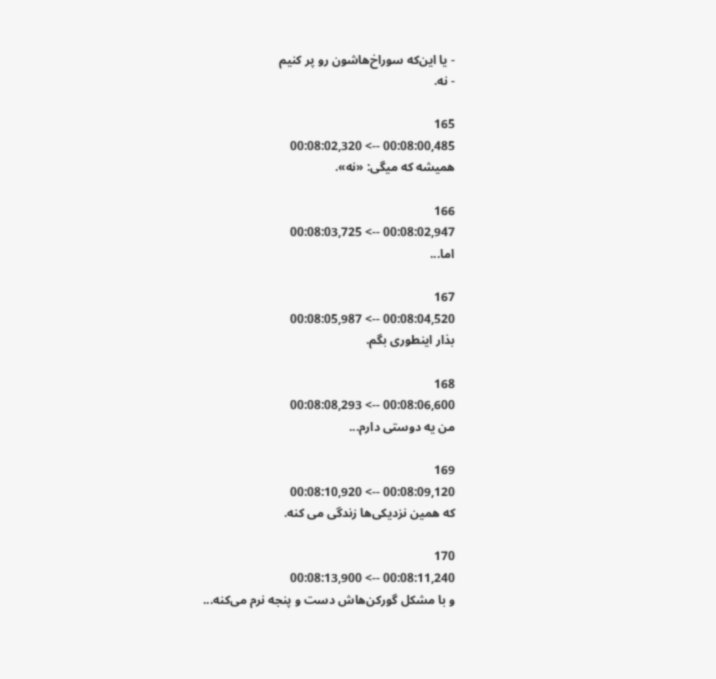- یا این‌که سوراخ‌هاشون رو پر کنیم
- نه.

165
00:08:00,485 --> 00:08:02,320
همیشه که میگی: «نه».

166
00:08:02,947 --> 00:08:03,725
اما...

167
00:08:04,520 --> 00:08:05,987
بذار اینطوری بگم.

168
00:08:06,600 --> 00:08:08,293
من یه دوستی دارم...

169
00:08:09,120 --> 00:08:10,920
که همین نزدیکی‌ها زندگی می کنه.

170
00:08:11,240 --> 00:08:13,900
و با مشکل گورکن‌هاش دست و پنجه نرم می‌کنه...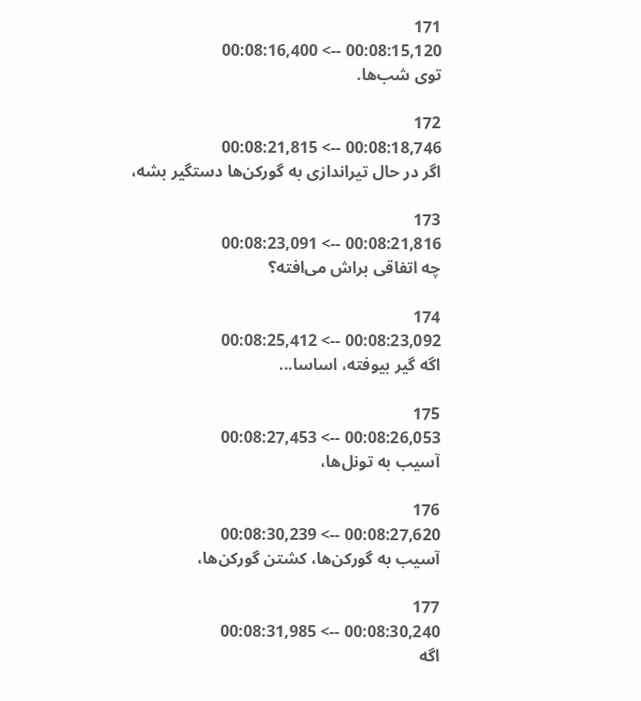171
00:08:15,120 --> 00:08:16,400
توی شب‌ها.

172
00:08:18,746 --> 00:08:21,815
اگر در حال تیراندازی به گورکن‌ها دستگیر بشه،

173
00:08:21,816 --> 00:08:23,091
چه اتفاقی براش می‌افته؟

174
00:08:23,092 --> 00:08:25,412
اگه گیر بیوفته، اساسا...

175
00:08:26,053 --> 00:08:27,453
آسیب به تونل‌ها،

176
00:08:27,620 --> 00:08:30,239
آسیب به گورکن‌ها، کشتن گورکن‌ها،

177
00:08:30,240 --> 00:08:31,985
اگه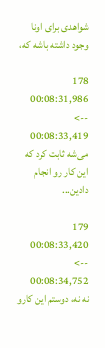شواهدی برای اونا وجود داشته باشه که،

178
00:08:31,986 --> 00:08:33,419
می‌شه ثابت کرد که این کار رو انجام دادین...

179
00:08:33,420 --> 00:08:34,752
نه نه، دوستم این کارو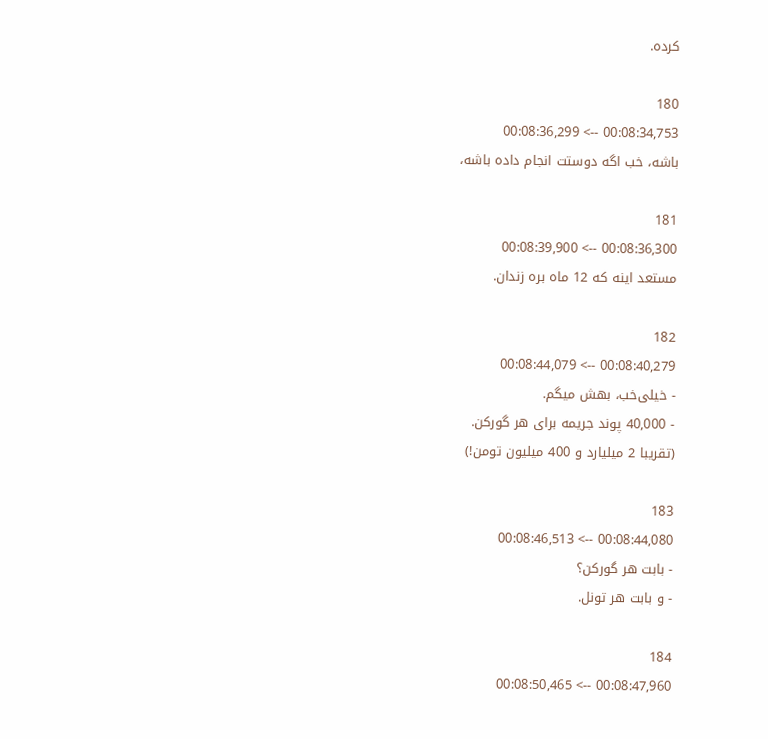کرده.

180
00:08:34,753 --> 00:08:36,299
باشه، خب اگه دوستت انجام داده باشه،

181
00:08:36,300 --> 00:08:39,900
مستعد اینه که 12 ماه بره زندان.

182
00:08:40,279 --> 00:08:44,079
- خیلی‌خب، بهش میگم.
- 40,000 پوند جریمه برای هر گورکن.
(تقریبا 2 میلیارد و 400 میلیون تومن!)

183
00:08:44,080 --> 00:08:46,513
- بابت هر گورکن؟
- و بابت هر تونل.

184
00:08:47,960 --> 00:08:50,465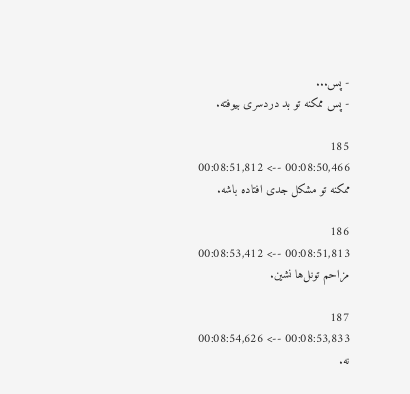- پس...
- پس ممکنه تو بد دردسری بیوفته.

185
00:08:50,466 --> 00:08:51,812
ممکنه تو مشکل جدی افتاده باشه.

186
00:08:51,813 --> 00:08:53,412
مزاحم تونل‌ها نشین.

187
00:08:53,833 --> 00:08:54,626
نه.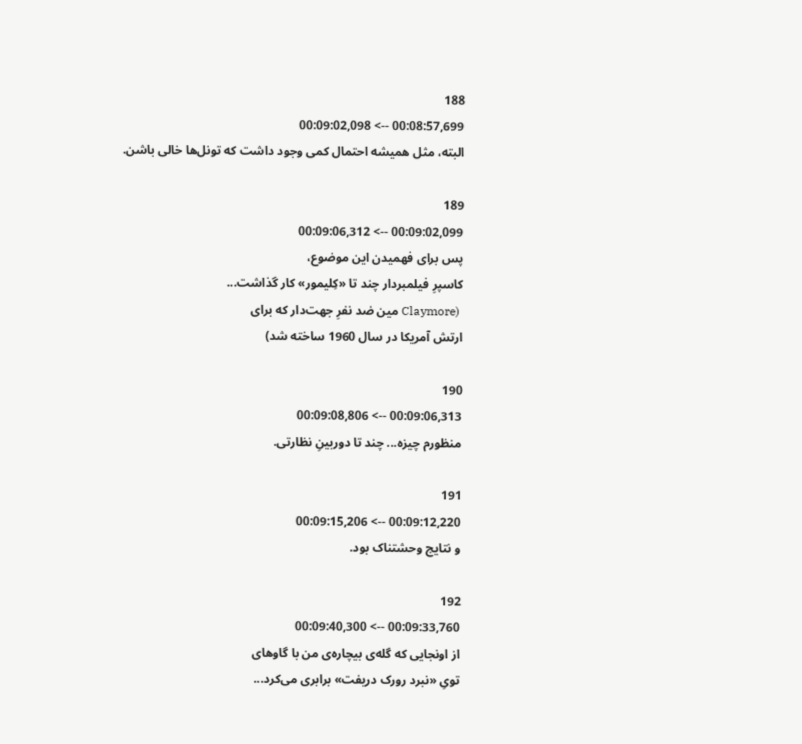188
00:08:57,699 --> 00:09:02,098
البته، مثل همیشه احتمال کمی وجود داشت که تونل‌ها خالی باشن.

189
00:09:02,099 --> 00:09:06,312
پس برای فهمیدن این موضوع،
کاسپرِ فیلمبردار چند تا «کِلیمور» کار گذاشت...
 (Claymore مین ضد نفرِ جهت‌دار که برای
ارتش آمریکا در سال 1960 ساخته شد)

190
00:09:06,313 --> 00:09:08,806
منظورم چیزه... چند تا دوربینِ نظارتی.

191
00:09:12,220 --> 00:09:15,206
و نتایج وحشتناک بود.

192
00:09:33,760 --> 00:09:40,300
از اونجایی که گله‌ی بیچاره‌ی من با گاوهای
تویِ «نبرد رورک دریفت» برابری می‌کرد...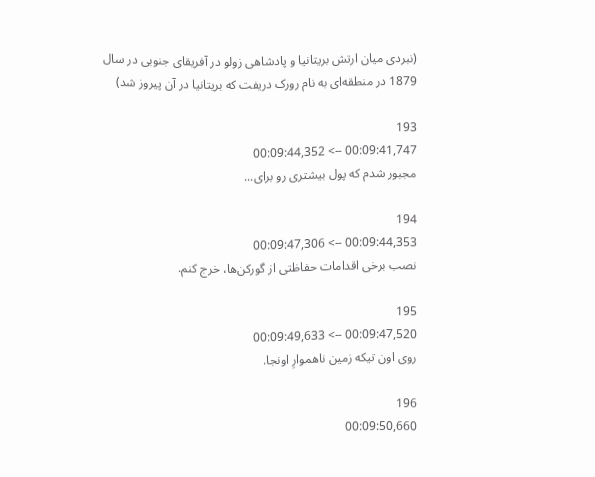(نبردی میان ارتش بریتانیا و پادشاهی زولو در آفریقای جنوبی در سال
1879 در منطقه‌ای به نام رورک دریفت که بریتانیا در آن پیروز شد)

193
00:09:41,747 --> 00:09:44,352
مجبور شدم که پول بیشتری رو برای...

194
00:09:44,353 --> 00:09:47,306
نصب برخی اقدامات حفاظتی از گورکن‌ها، خرج کنم.

195
00:09:47,520 --> 00:09:49,633
روی اون تیکه زمین ناهموارِ اونجا.

196
00:09:50,660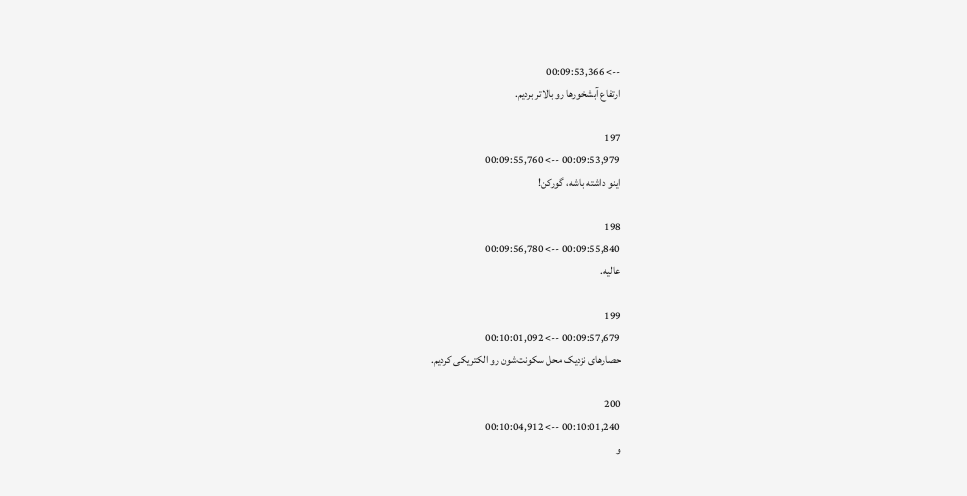--> 00:09:53,366
ارتفاع آبشخورها رو بالاتر بردیم.

197
00:09:53,979 --> 00:09:55,760
اینو داشته باشه، گورکن!

198
00:09:55,840 --> 00:09:56,780
عالیه.

199
00:09:57,679 --> 00:10:01,092
حصارهای نزدیک محل سکونت‌شون رو الکتریکی کردیم.

200
00:10:01,240 --> 00:10:04,912
و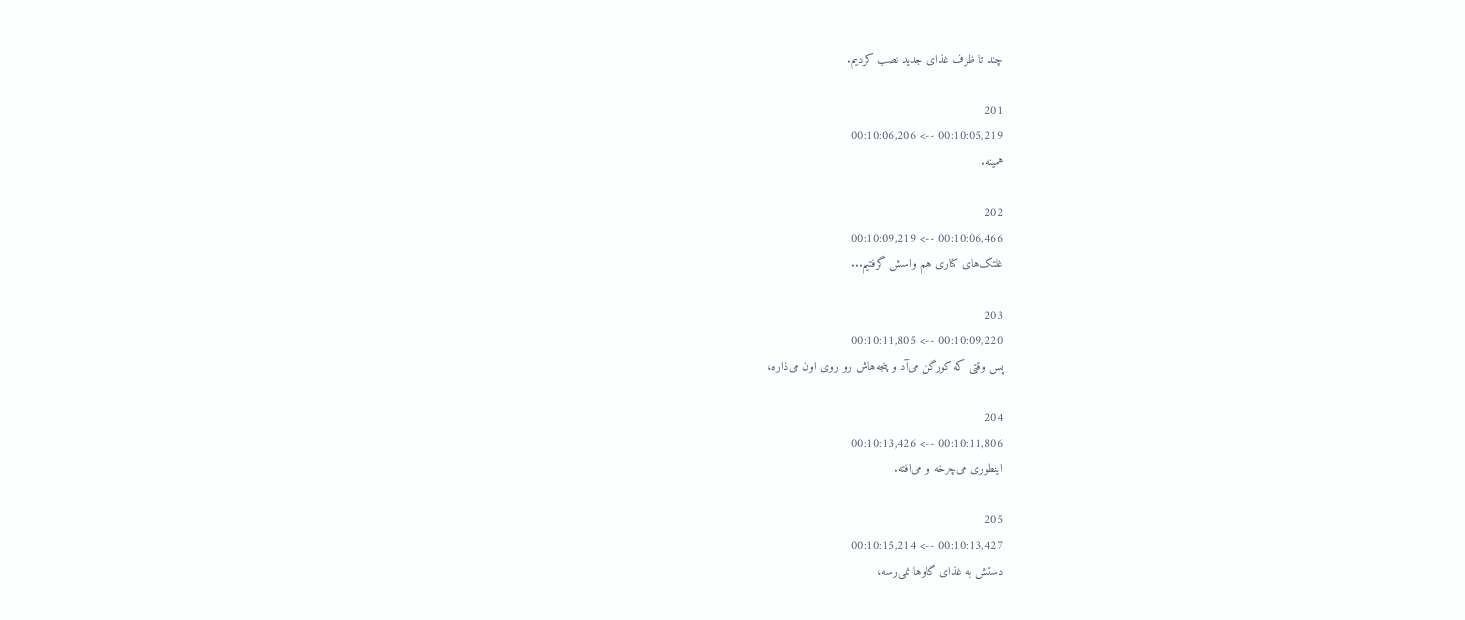چند تا ظرف غذای جدید نصب کردیم.

201
00:10:05,219 --> 00:10:06,206
همینه.

202
00:10:06,466 --> 00:10:09,219
غلتک‌های کناری هم واسش گرفتیم...

203
00:10:09,220 --> 00:10:11,805
پس وقتی که کورگن می‌آد و پنجه‌هاش رو روی اون می‌ذاره،

204
00:10:11,806 --> 00:10:13,426
اینطوری می‌چرخه و می‌افته.

205
00:10:13,427 --> 00:10:15,214
دستش به غذای گاوها نمی‌رسه،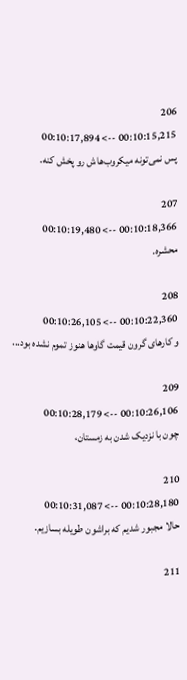206
00:10:15,215 --> 00:10:17,894
پس نمی‌تونه میکروب‌هاش رو پخش کنه.

207
00:10:18,366 --> 00:10:19,480
محشره.

208
00:10:22,360 --> 00:10:26,105
و کارهای گرون قیمت گاوها هنوز تموم نشده بود...

209
00:10:26,106 --> 00:10:28,179
چون با نزدیک شدن به زمستان،

210
00:10:28,180 --> 00:10:31,087
حالا مجبور شدیم که براشون طویله بسازیم.

211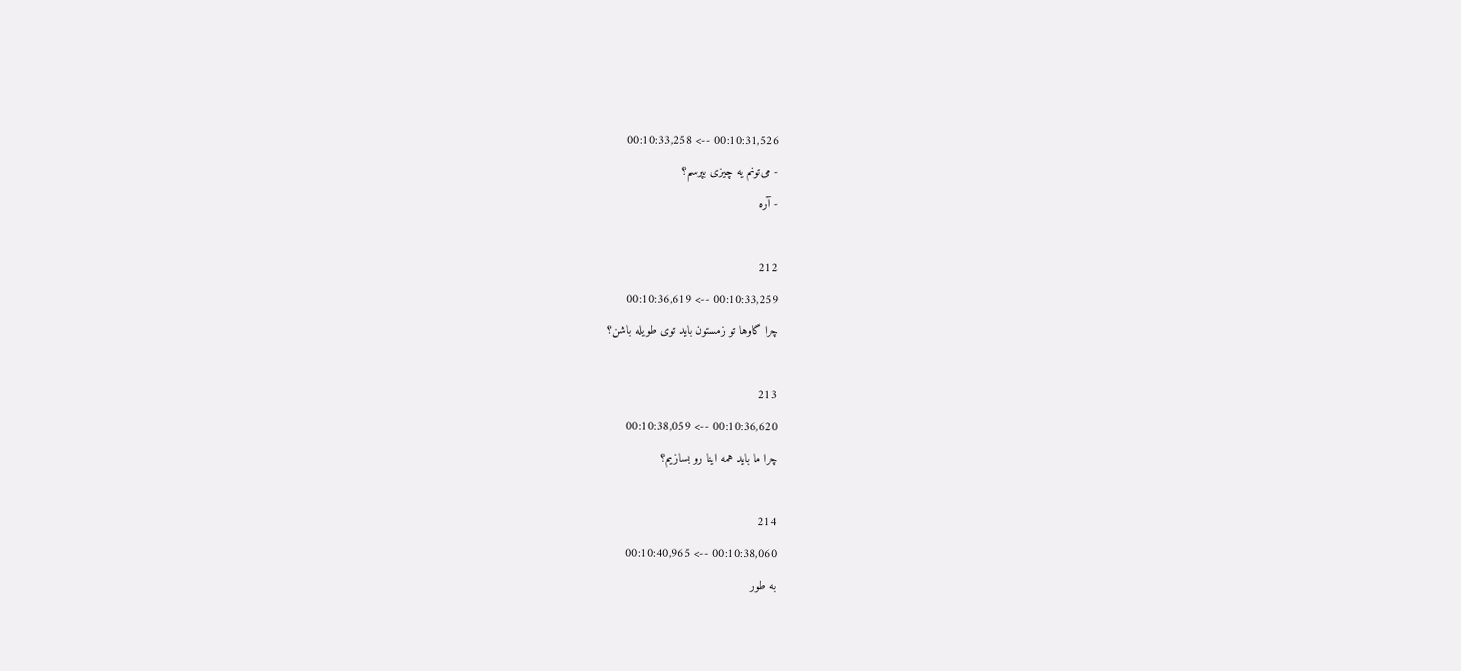00:10:31,526 --> 00:10:33,258
- می‌تونم یه چیزی بپرسم؟
- آره

212
00:10:33,259 --> 00:10:36,619
چرا گاوها تو زمستون باید توی طویله باشن؟

213
00:10:36,620 --> 00:10:38,059
چرا ما باید همه اینا رو بسازیم؟

214
00:10:38,060 --> 00:10:40,965
به طور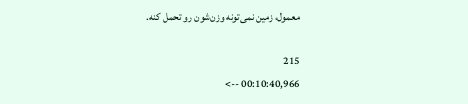معمول، زمین نمی‌تونه وزن‌شون رو تحمل کنه.

215
00:10:40,966 -->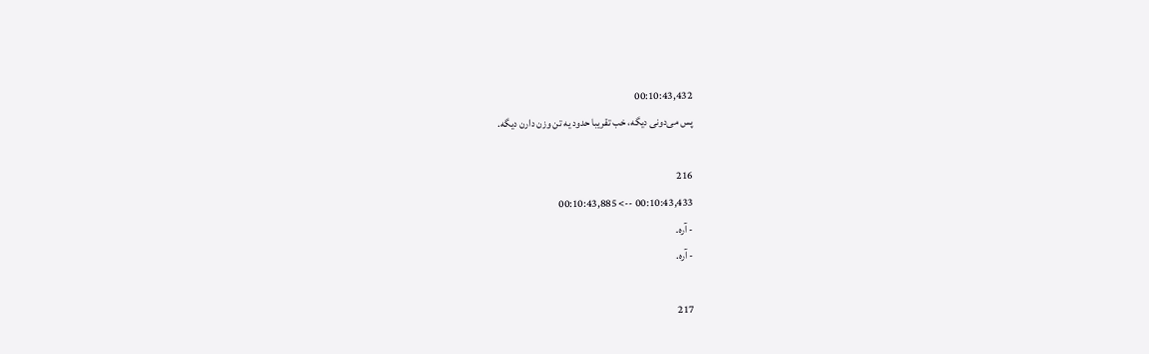00:10:43,432
پس می‌دونی دیگه، خب تقریبا حدود یه تن وزن دارن دیگه.

216
00:10:43,433 --> 00:10:43,885
- آره.
- آره.

217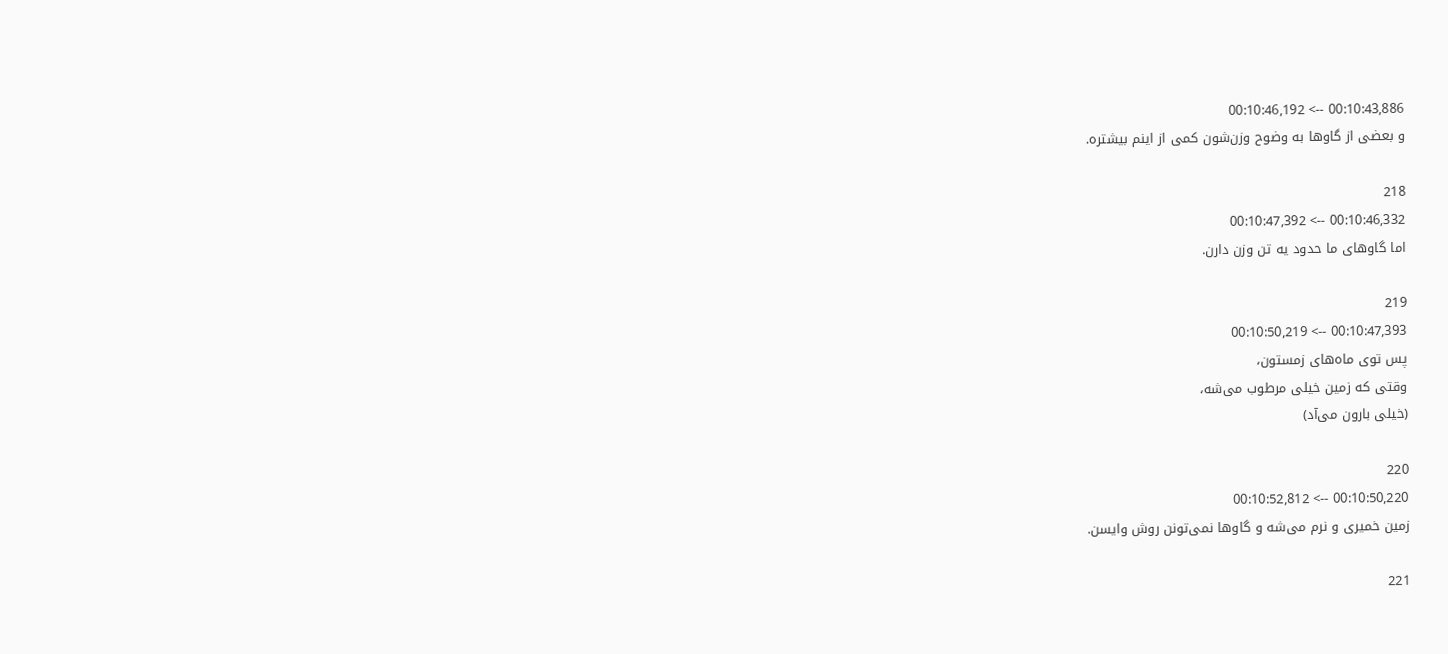00:10:43,886 --> 00:10:46,192
و بعضی از گاوها به وضوح وزن‌شون کمی از اینم بیشتره.

218
00:10:46,332 --> 00:10:47,392
اما گاوهای ما حدود یه تن وزن دارن.

219
00:10:47,393 --> 00:10:50,219
پس توی ماه‌های زمستون،
وقتی که زمین خیلی مرطوب می‌شه،
(خیلی بارون می‌آد)

220
00:10:50,220 --> 00:10:52,812
زمین خمیری و نرم می‌شه و گاوها نمی‌تونن روش وایسن.

221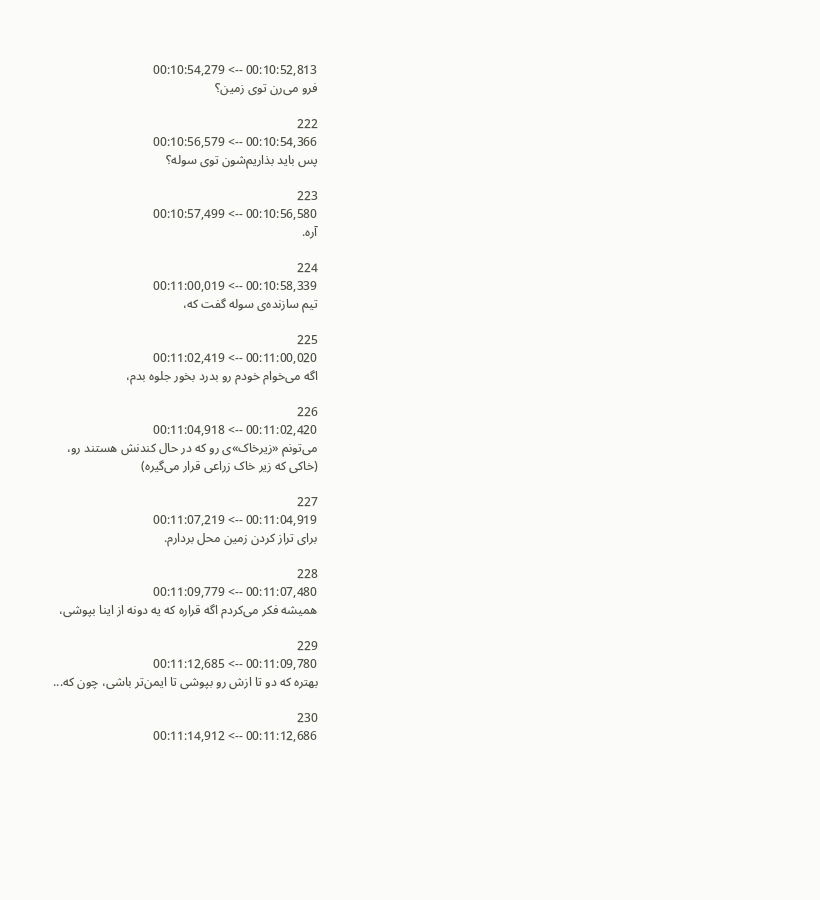00:10:52,813 --> 00:10:54,279
فرو می‌رن توی زمین؟

222
00:10:54,366 --> 00:10:56,579
پس باید بذاریم‌شون توی سوله؟

223
00:10:56,580 --> 00:10:57,499
آره.

224
00:10:58,339 --> 00:11:00,019
تیم سازنده‌ی سوله گفت که،

225
00:11:00,020 --> 00:11:02,419
اگه می‌خوام خودم رو بدرد بخور جلوه بدم،

226
00:11:02,420 --> 00:11:04,918
می‌تونم «زیرخاک»ی رو که در حال کندنش هستند رو،
(خاکی که زیر خاک زراعی قرار می‌گیره)

227
00:11:04,919 --> 00:11:07,219
برای تراز کردن زمین محل بردارم.

228
00:11:07,480 --> 00:11:09,779
همیشه فکر می‌کردم اگه قراره که یه دونه از اینا بپوشی،

229
00:11:09,780 --> 00:11:12,685
بهتره که دو تا ازش رو بپوشی تا ایمن‌تر باشی، چون که...

230
00:11:12,686 --> 00:11:14,912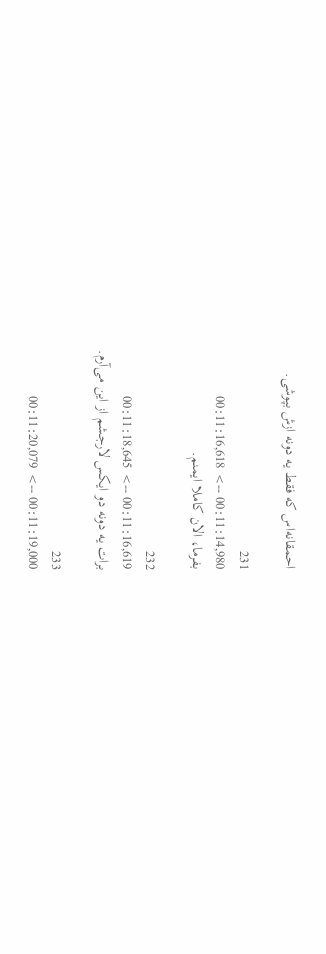احمقانه‌اس که فقط یه دونه ازش بپوشی.

231
00:11:14,980 --> 00:11:16,618
بفرما، الان کاملا ایمنم.

232
00:11:16,619 --> 00:11:18,645
برات یه دونه دو ایکس لارجشم از این می‌آرم.

233
00:11:19,000 --> 00:11:20,079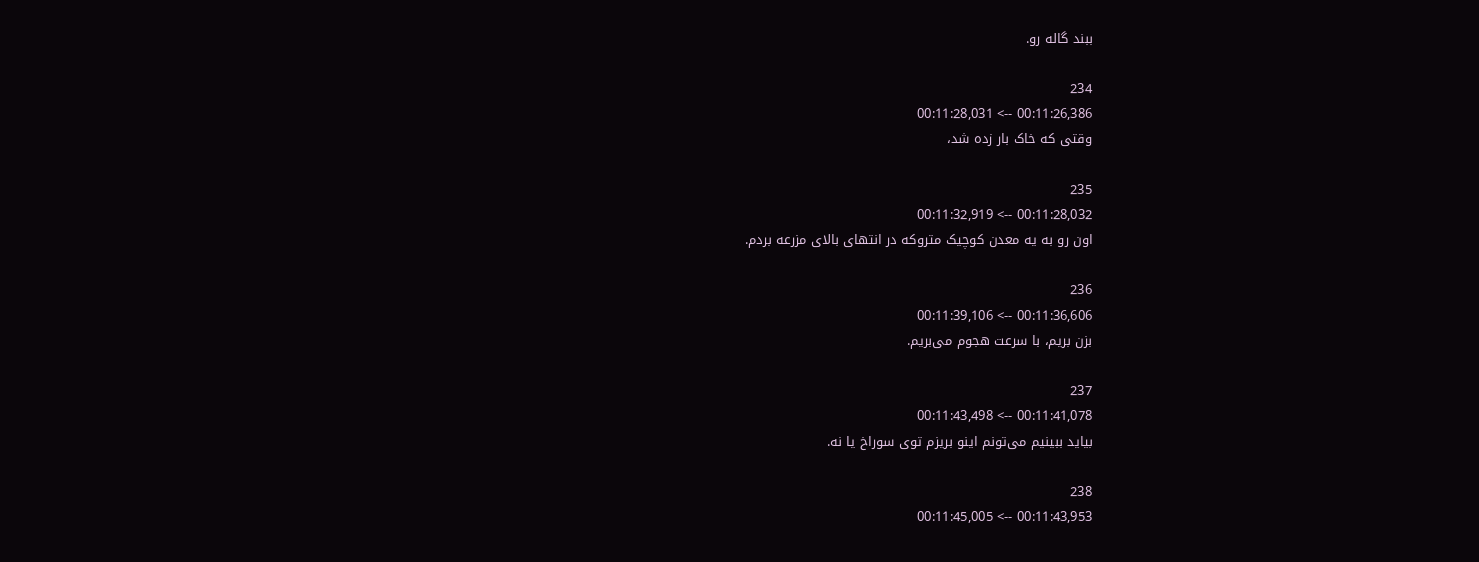ببند گاله رو.

234
00:11:26,386 --> 00:11:28,031
وقتی که خاک بار زده شد،

235
00:11:28,032 --> 00:11:32,919
اون رو به یه معدن کوچیک متروکه در انتهای بالای مزرعه بردم.

236
00:11:36,606 --> 00:11:39,106
بزن بریم، با سرعت هجوم می‌بریم.

237
00:11:41,078 --> 00:11:43,498
بیاید ببینیم می‌تونم اینو بریزم توی سوراخ یا نه.

238
00:11:43,953 --> 00:11:45,005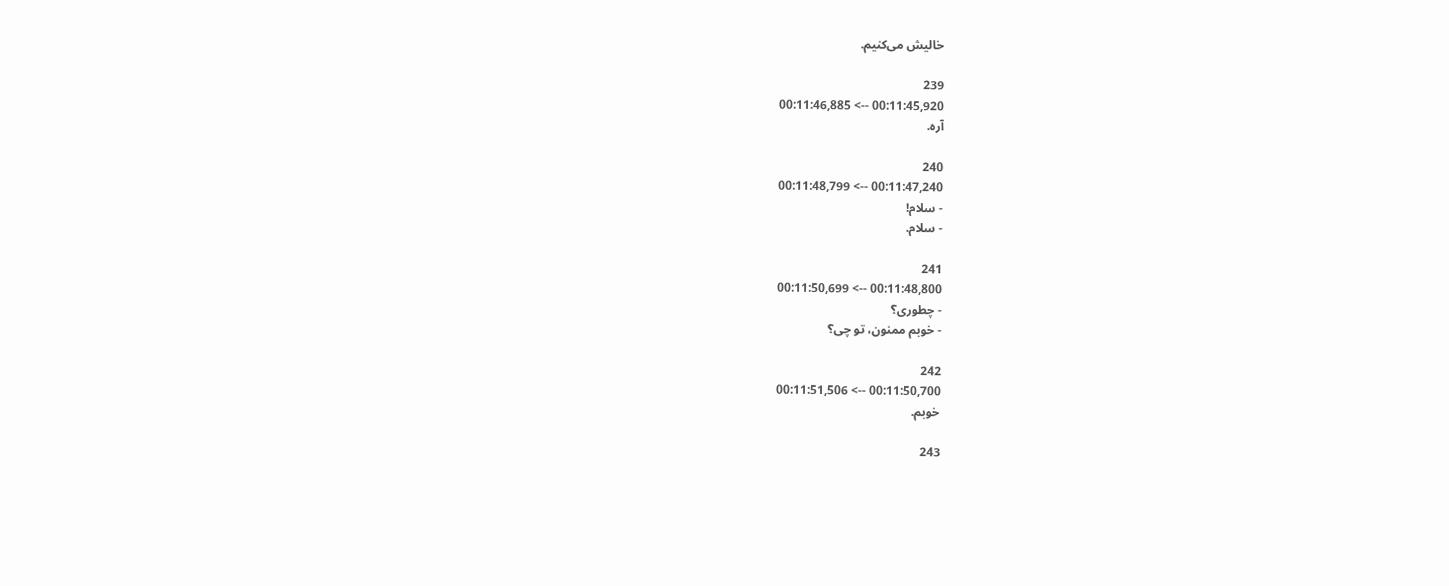خالیش می‌کنیم.

239
00:11:45,920 --> 00:11:46,885
آره.

240
00:11:47,240 --> 00:11:48,799
- سلام!
- سلام.

241
00:11:48,800 --> 00:11:50,699
- چطوری؟
- خوبم ممنون، تو چی؟

242
00:11:50,700 --> 00:11:51,506
خوبم.

243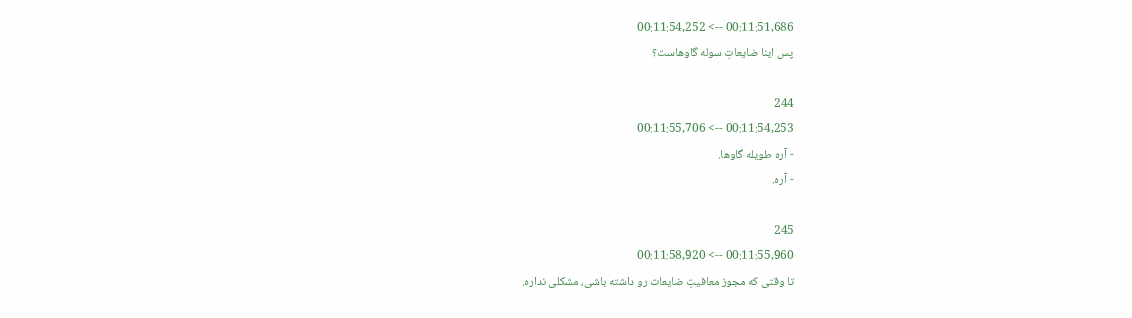00:11:51,686 --> 00:11:54,252
پس اینا ضایعاتِ سوله گاوهاست؟

244
00:11:54,253 --> 00:11:55,706
- آره طویله گاوها.
- آره.

245
00:11:55,960 --> 00:11:58,920
تا وقتی که مجوز معافیتِ ضایعات رو داشته باشی، مشکلی نداره.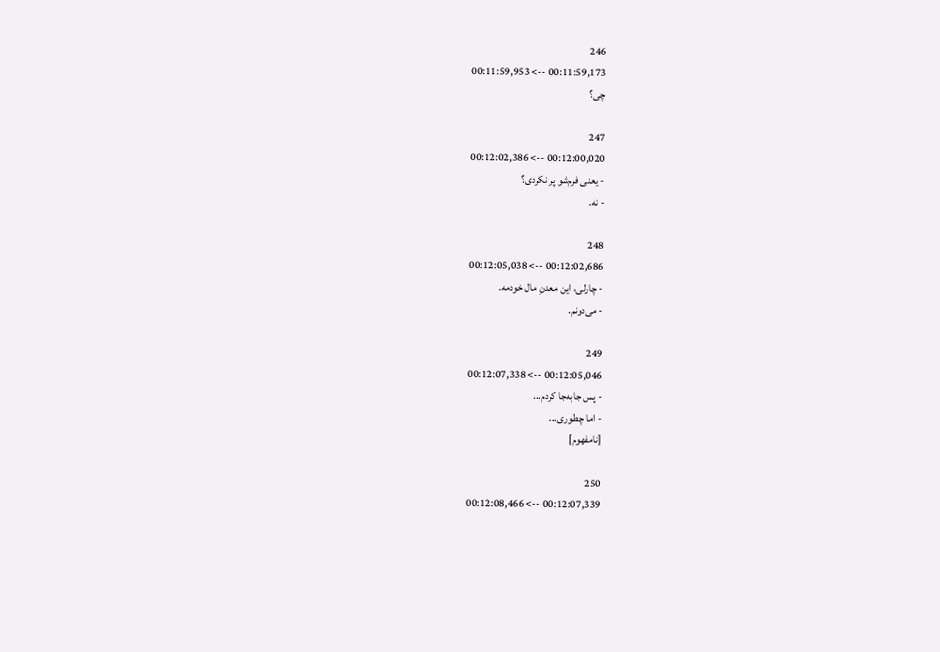246
00:11:59,173 --> 00:11:59,953
چی؟

247
00:12:00,020 --> 00:12:02,386
- یعنی فرم‌شو پر نکردی؟
- نه.

248
00:12:02,686 --> 00:12:05,038
- چارلی، این معدنِ مال خودمه.
- می‌دونم.

249
00:12:05,046 --> 00:12:07,338
- پس جابه‌جا کردم...
- اما چطوری...
[نامفهوم]

250
00:12:07,339 --> 00:12:08,466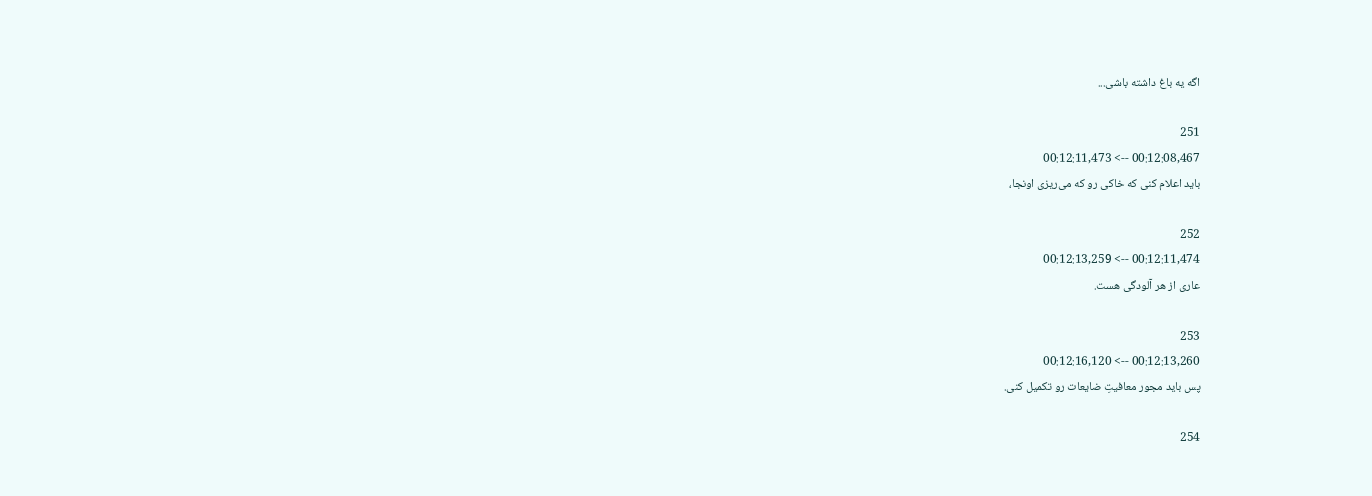اگه یه باغ داشته باشی...

251
00:12:08,467 --> 00:12:11,473
باید اعلام کنی که خاکی رو که می‌ریزی اونجا،

252
00:12:11,474 --> 00:12:13,259
عاری از هر آلودگی هست.

253
00:12:13,260 --> 00:12:16,120
پس باید مجور معافیتِ ضایعات رو تکمیل کنی.

254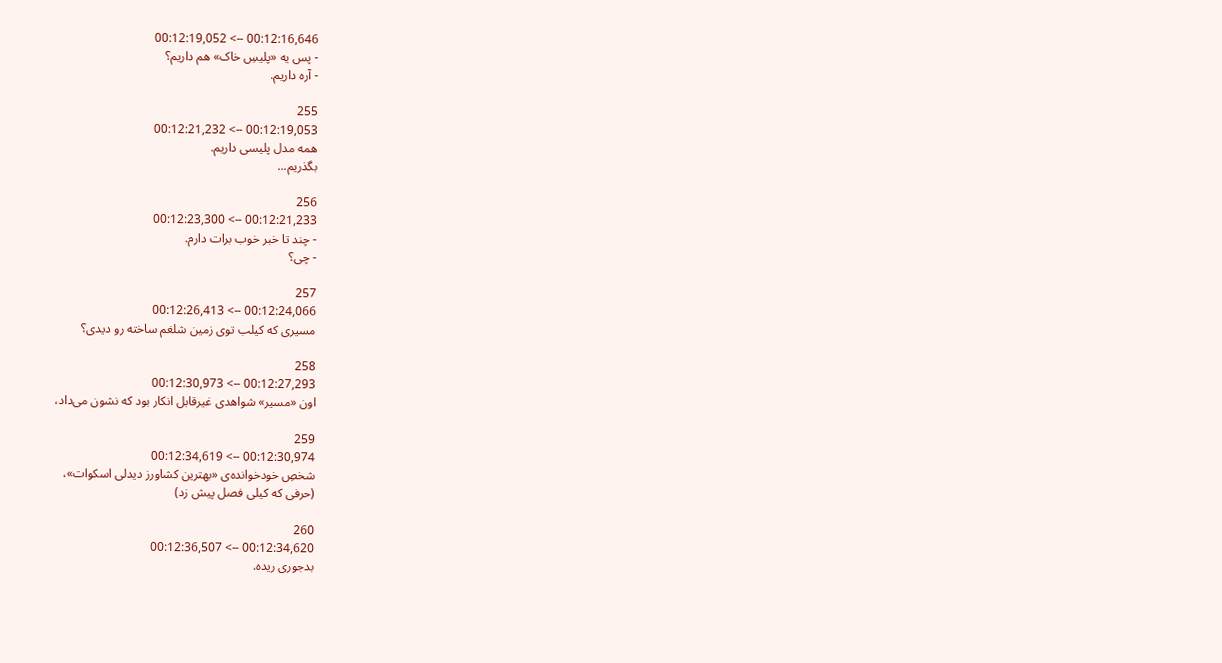00:12:16,646 --> 00:12:19,052
- پس یه «پلیسِ خاک» هم داریم؟
- آره داریم.

255
00:12:19,053 --> 00:12:21,232
همه مدل پلیسی داریم.
بگذریم...

256
00:12:21,233 --> 00:12:23,300
- چند تا خبر خوب برات دارم.
- چی؟

257
00:12:24,066 --> 00:12:26,413
مسیری که کیلب توی زمین شلغم ساخته رو دیدی؟

258
00:12:27,293 --> 00:12:30,973
اون «مسیر» شواهدی غیرقابل انکار بود که نشون می‌داد،

259
00:12:30,974 --> 00:12:34,619
شخصِ خودخوانده‌ی «بهترین کشاورز دیدلی اسکوات»،
(حرفی که کیلی فصل پیش زد)

260
00:12:34,620 --> 00:12:36,507
بدجوری ریده.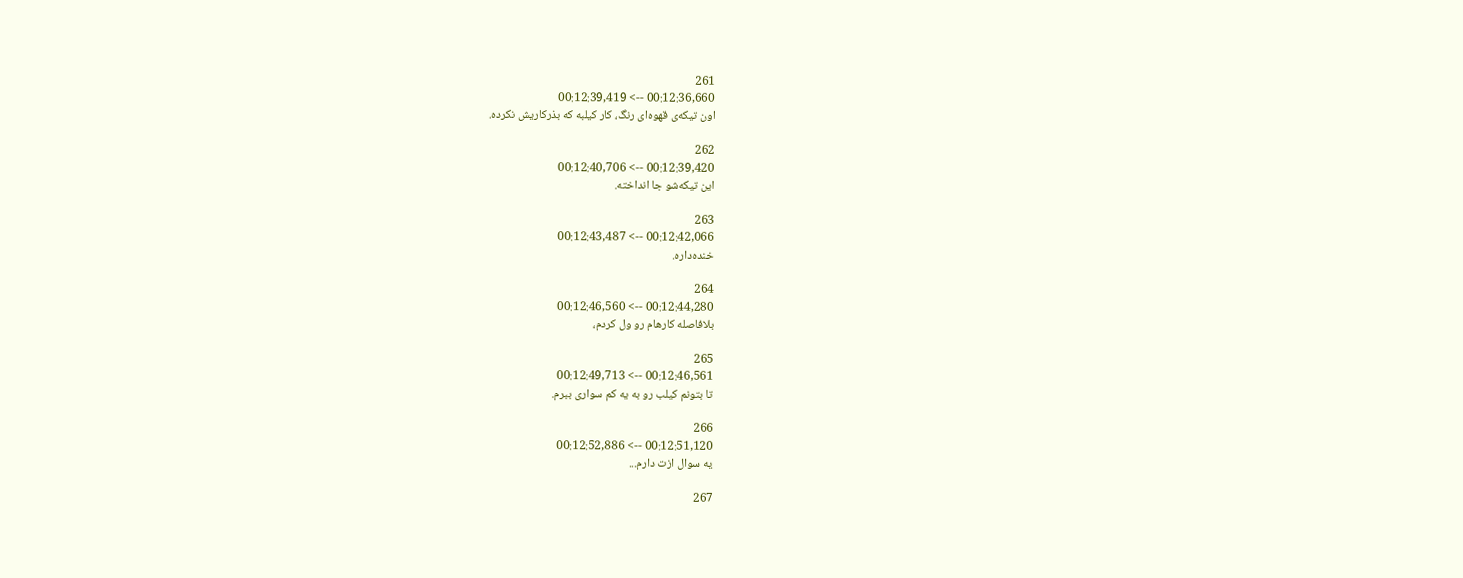261
00:12:36,660 --> 00:12:39,419
اون تیکه‌ی قهوه‌ای رنگ، کار کیلبه که بذرکاریش نکرده.

262
00:12:39,420 --> 00:12:40,706
این تیکه‌شو جا انداخته.

263
00:12:42,066 --> 00:12:43,487
خنده‌داره.

264
00:12:44,280 --> 00:12:46,560
بلافاصله کارهام رو ول کردم،

265
00:12:46,561 --> 00:12:49,713
تا بتونم کیلب رو به یه کم سواری ببرم.

266
00:12:51,120 --> 00:12:52,886
یه سوال ازت دارم...

267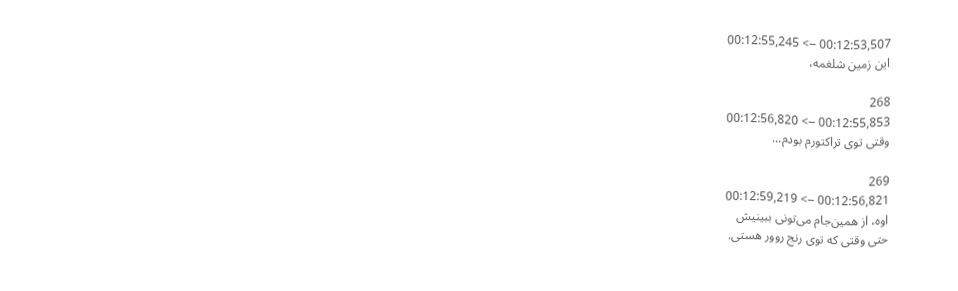00:12:53,507 --> 00:12:55,245
این زمین شلغمه،

268
00:12:55,853 --> 00:12:56,820
وقتی توی تراکتورم بودم...

269
00:12:56,821 --> 00:12:59,219
اوه، از همین‌جام می‌تونی ببینیش
حتی وقتی که توی رنج روور هستی.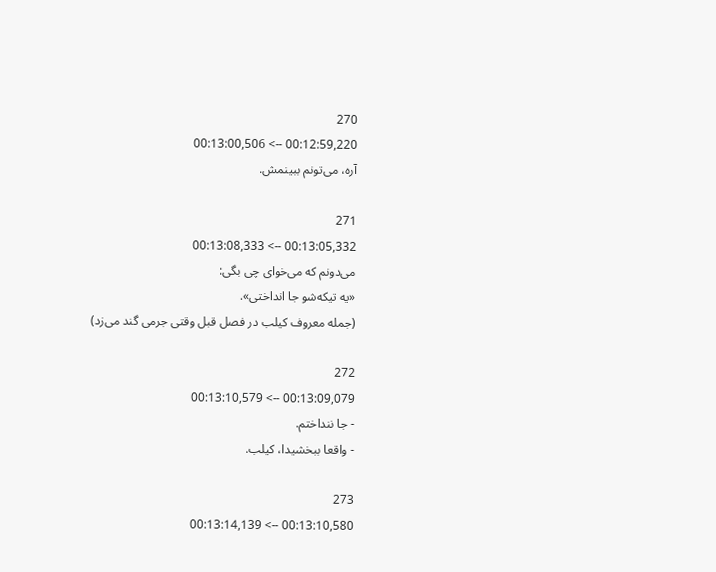270
00:12:59,220 --> 00:13:00,506
آره، می‌تونم ببینمش.

271
00:13:05,332 --> 00:13:08,333
می‌دونم که می‌خوای چی بگی:
«یه تیکه‌شو جا انداختی».
(جمله معروف کیلب در فصل قبل وقتی جرمی گند می‌زد)

272
00:13:09,079 --> 00:13:10,579
- جا ننداختم.
- واقعا ببخشیدا، کیلب.

273
00:13:10,580 --> 00:13:14,139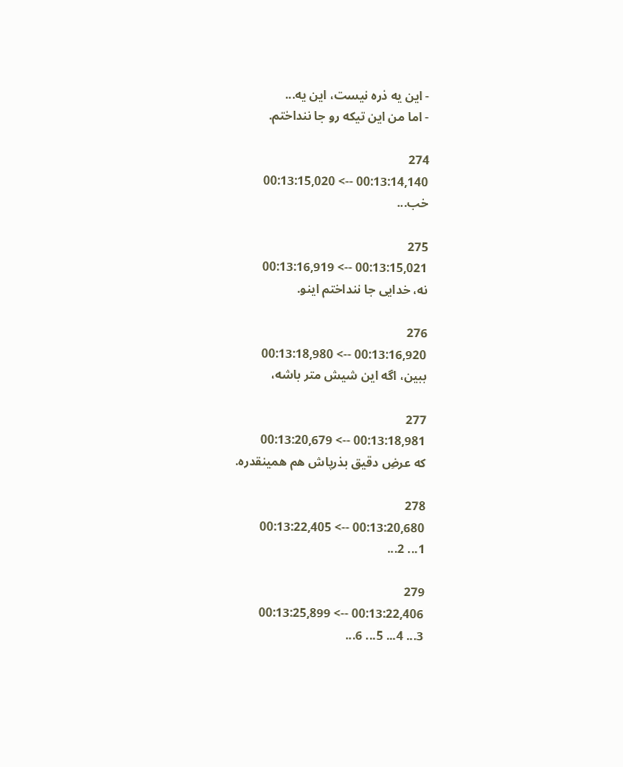- این یه ذره نیست، این یه...
- اما من این تیکه رو جا ننداختم.

274
00:13:14,140 --> 00:13:15,020
خب...

275
00:13:15,021 --> 00:13:16,919
نه، خدایی جا ننداختم اینو.

276
00:13:16,920 --> 00:13:18,980
ببین، اگه این شیش متر باشه،

277
00:13:18,981 --> 00:13:20,679
که عرضِ دقیق بذرپاش هم همینقدره.

278
00:13:20,680 --> 00:13:22,405
1... 2...

279
00:13:22,406 --> 00:13:25,899
3... 4... 5... 6...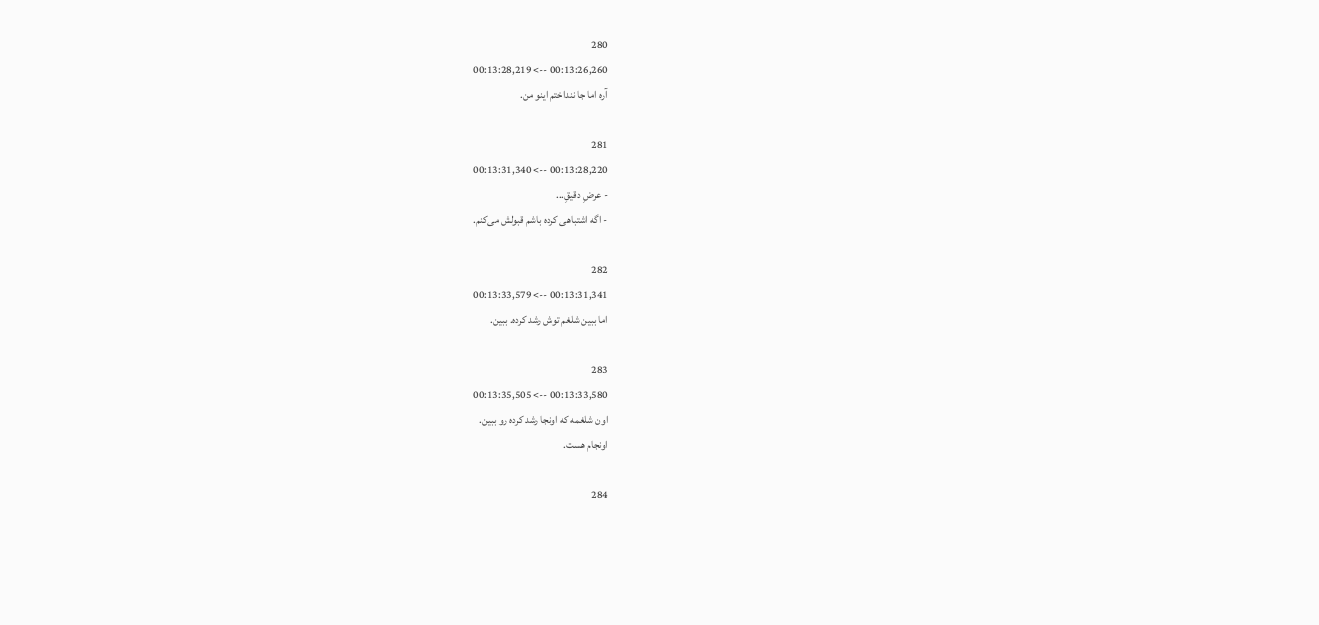280
00:13:26,260 --> 00:13:28,219
آره اما جا ننداختم اینو من.

281
00:13:28,220 --> 00:13:31,340
- عرضِ دقیقِ...
- اگه اشتباهی کرده باشم قبولش می‌کنم.

282
00:13:31,341 --> 00:13:33,579
اما ببین شلغم توش رشد کرده. ببین.

283
00:13:33,580 --> 00:13:35,505
اون شلغمه که اونجا رشد کرده رو ببین.
اونجام هست.

284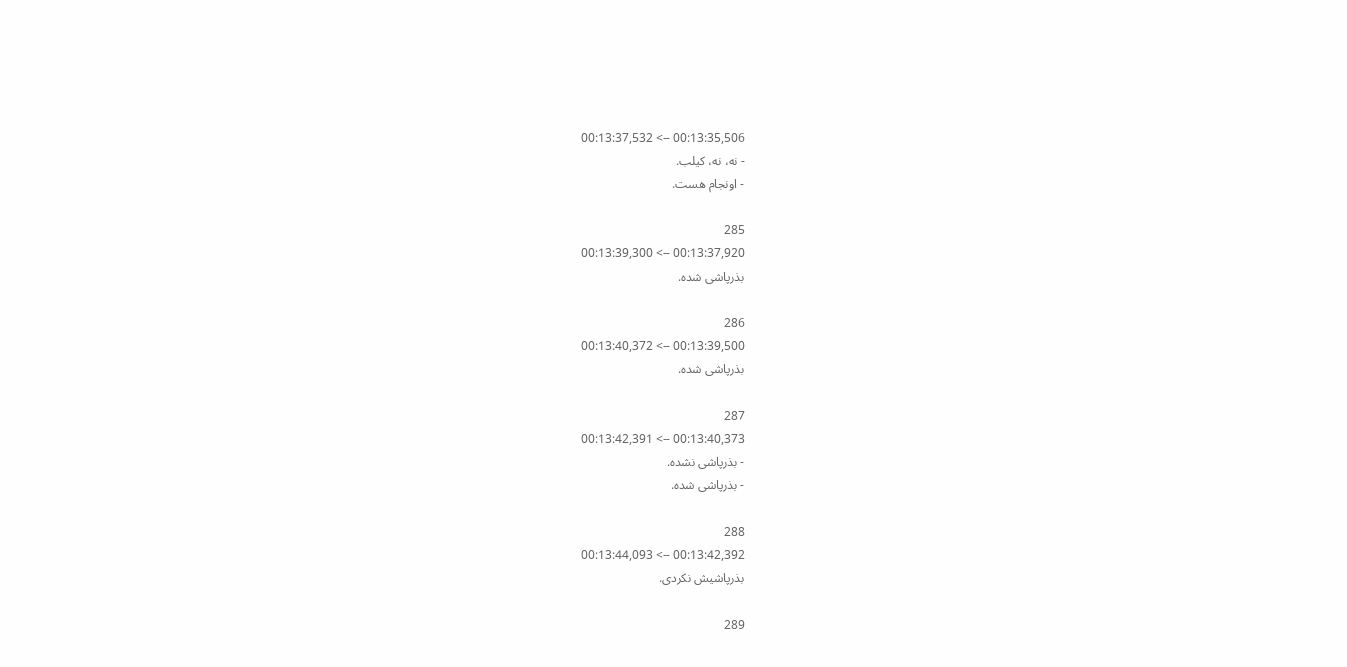00:13:35,506 --> 00:13:37,532
- نه، نه، کیلب.
- اونجام هست.

285
00:13:37,920 --> 00:13:39,300
بذرپاشی شده.

286
00:13:39,500 --> 00:13:40,372
بذرپاشی شده.

287
00:13:40,373 --> 00:13:42,391
- بذرپاشی نشده.
- بذرپاشی شده.

288
00:13:42,392 --> 00:13:44,093
بذرپاشیش نکردی.

289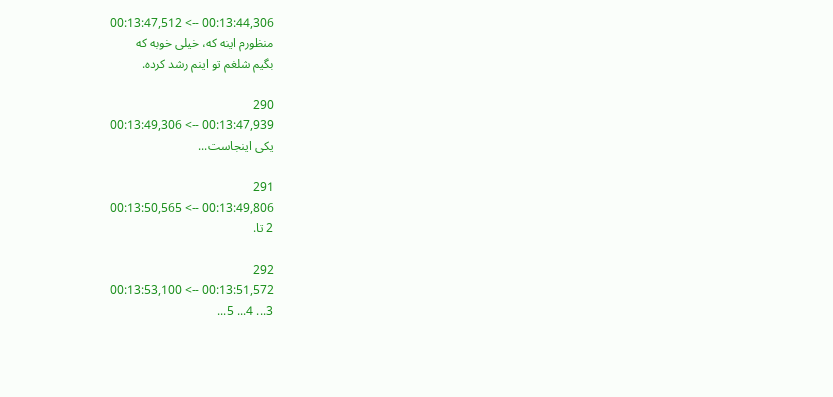00:13:44,306 --> 00:13:47,512
منظورم اینه که، خیلی خوبه که
بگیم شلغم تو اینم رشد کرده.

290
00:13:47,939 --> 00:13:49,306
یکی اینجاست...

291
00:13:49,806 --> 00:13:50,565
2 تا.

292
00:13:51,572 --> 00:13:53,100
3... 4... 5...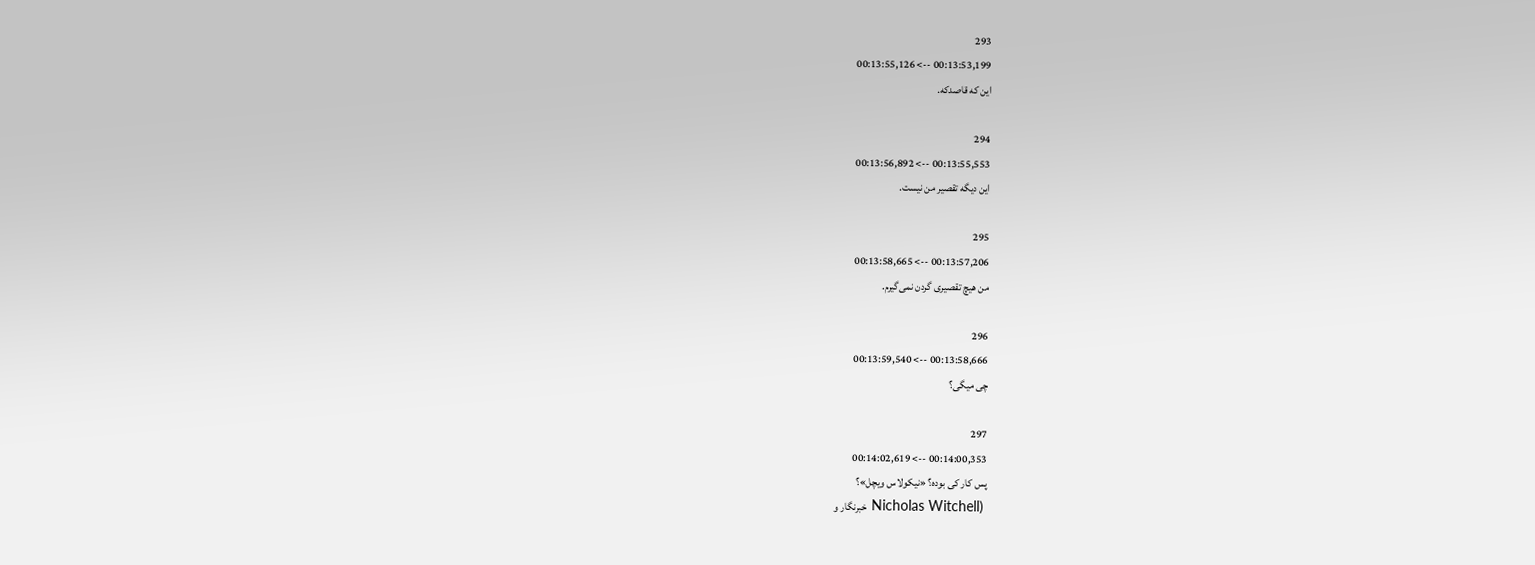293
00:13:53,199 --> 00:13:55,126
این که قاصدکه.

294
00:13:55,553 --> 00:13:56,892
این دیگه تقصیر من نیست.

295
00:13:57,206 --> 00:13:58,665
من هیچ تقصیری گردن نمی‌گیرم.

296
00:13:58,666 --> 00:13:59,540
چی میگی؟

297
00:14:00,353 --> 00:14:02,619
پس کار کی بوده؟ «نیکولاس ویچل»؟
 (Nicholas Witchell خبرنگار و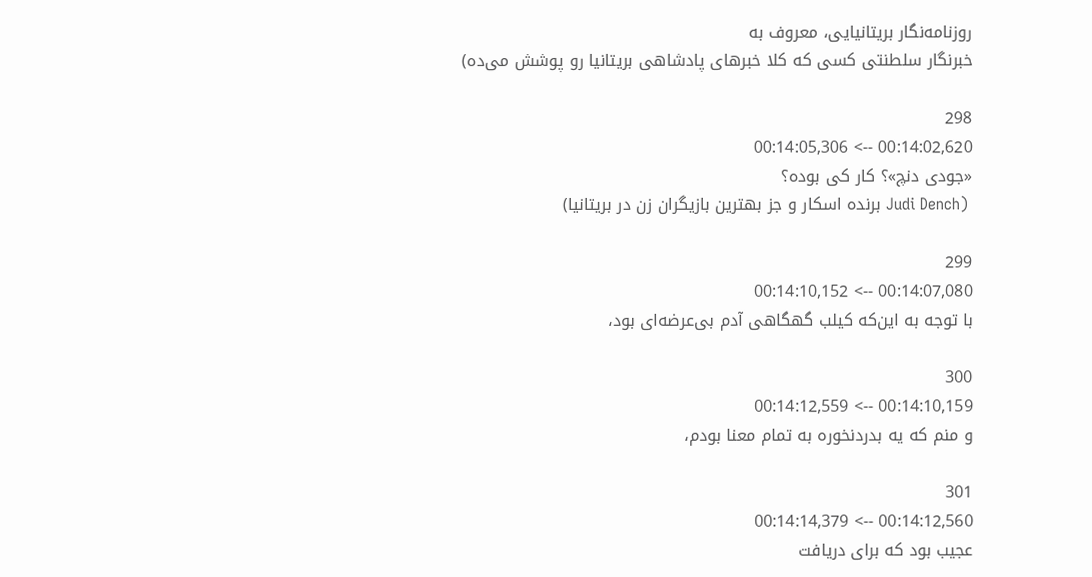روزنامه‌نگار بریتانیایی، معروف به
خبرنگار سلطنتی کسی که کلا خبرهای پادشاهی بریتانیا رو پوشش می‌ده)

298
00:14:02,620 --> 00:14:05,306
«جودی دنچ»؟ کار کی بوده؟
 (Judi Dench برنده اسکار و جز بهترین بازیگران زن در بریتانیا)

299
00:14:07,080 --> 00:14:10,152
با توجه به این‌که کیلب گهگاهی آدم بی‌عرضه‌ای بود،

300
00:14:10,159 --> 00:14:12,559
و منم که یه بدردنخوره به تمام معنا بودم،

301
00:14:12,560 --> 00:14:14,379
عجیب بود که برای دریافت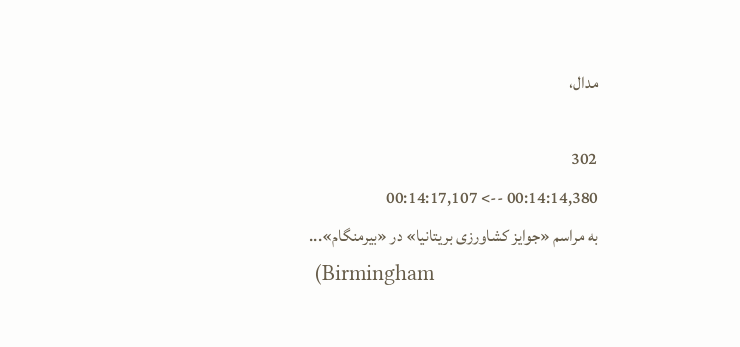مدال،

302
00:14:14,380 --> 00:14:17,107
به مراسم «جوایز کشاورزی بریتانیا» در «بیرمنگام»...
 (Birmingham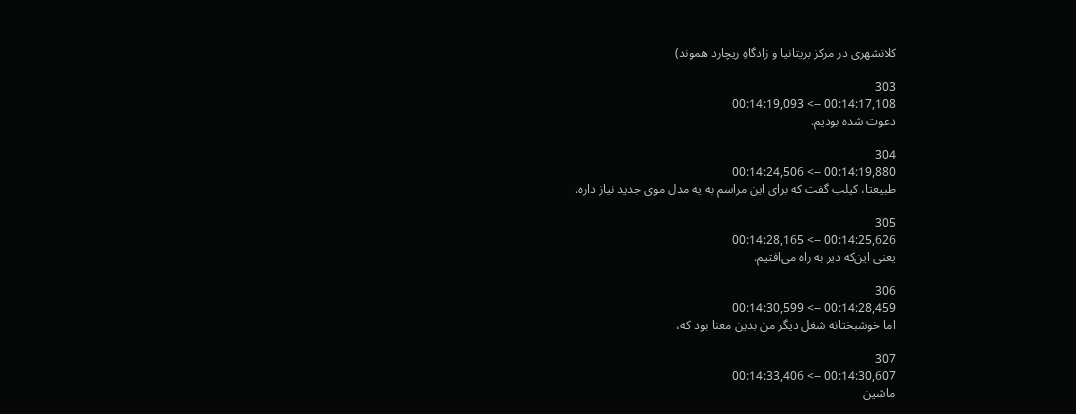کلانشهری در مرکز بریتانیا و زادگاهِ ریچارد هموند)

303
00:14:17,108 --> 00:14:19,093
دعوت شده بودیم.

304
00:14:19,880 --> 00:14:24,506
طبیعتا، کیلب گفت که برای این مراسم به یه مدل موی جدید نیاز داره.

305
00:14:25,626 --> 00:14:28,165
یعنی این‌که دیر به راه می‌افتیم.

306
00:14:28,459 --> 00:14:30,599
اما خوشبختانه شغل دیگر من بدین معنا بود که،

307
00:14:30,607 --> 00:14:33,406
ماشین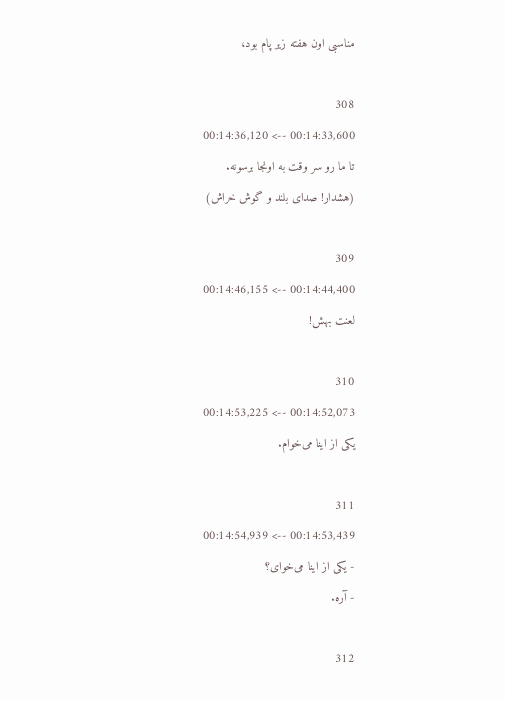مناسبی اون هفته زیر پام بود،

308
00:14:33,600 --> 00:14:36,120
تا ما رو سر وقت به اونجا برسونه.
(هشدار! صدای بلند و گوش خراش)

309
00:14:44,400 --> 00:14:46,155
لعنت بهش!

310
00:14:52,073 --> 00:14:53,225
یکی از اینا می‌خوام.

311
00:14:53,439 --> 00:14:54,939
- یکی از اینا می‌خوای؟
- آره.

312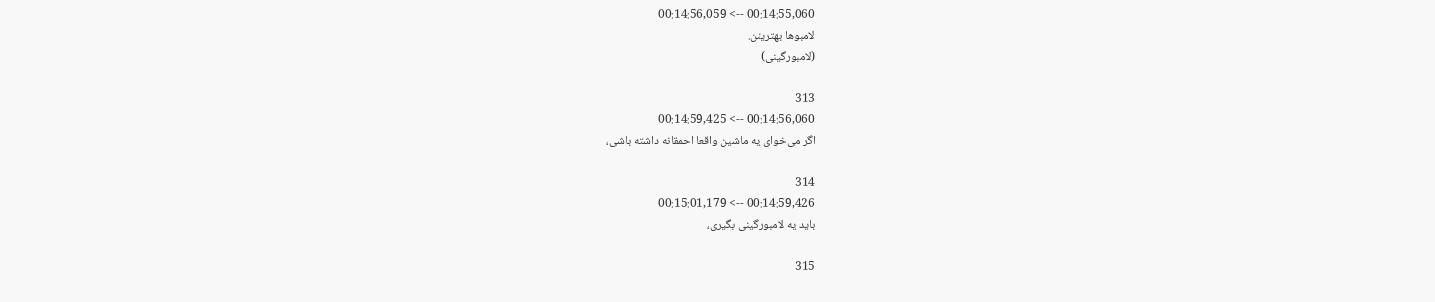00:14:55,060 --> 00:14:56,059
لامبوها بهترینن.
(لامبورگینی)

313
00:14:56,060 --> 00:14:59,425
اگر می‌خوای یه ماشین واقعا احمقانه داشته باشی،

314
00:14:59,426 --> 00:15:01,179
باید یه لامبورگینی بگیری،

315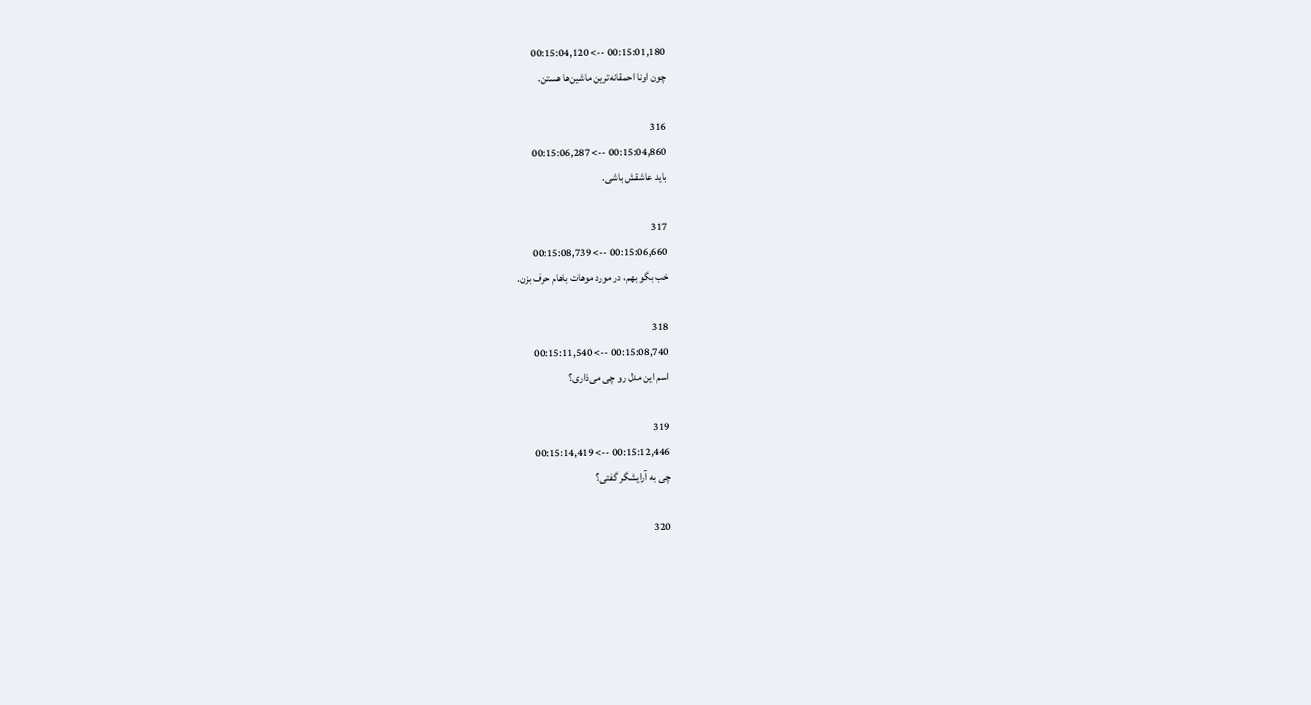00:15:01,180 --> 00:15:04,120
چون اونا احمقانه‌ترین ماشین‌ها هستن.

316
00:15:04,860 --> 00:15:06,287
باید عاشقش باشی.

317
00:15:06,660 --> 00:15:08,739
خب بگو بهم، در مورد موهات باهام حرف بزن.

318
00:15:08,740 --> 00:15:11,540
اسم این مدل رو چی می‌ذاری؟

319
00:15:12,446 --> 00:15:14,419
چی به آرایشگر گفتی؟

320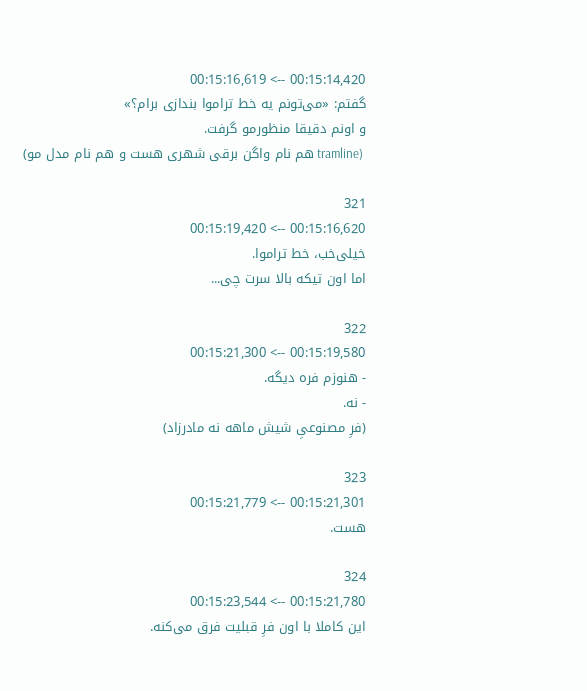00:15:14,420 --> 00:15:16,619
گفتم: «می‌تونم یه خط تراموا بندازی برام؟»
و اونم دقیقا منظورمو گرفت.
 (tramline هم نام واگن برقی شهری هست و هم نام مدل مو)

321
00:15:16,620 --> 00:15:19,420
خیلی‌خب، خط تراموا.
اما اون تیکه بالا سرت چی...

322
00:15:19,580 --> 00:15:21,300
- هنوزم فره دیگه.
- نه.
(فرِ مصنوعیِ شیش ماهه نه مادرزاد)

323
00:15:21,301 --> 00:15:21,779
هست.

324
00:15:21,780 --> 00:15:23,544
این کاملا با اون فرِ قبلیت فرق می‌کنه.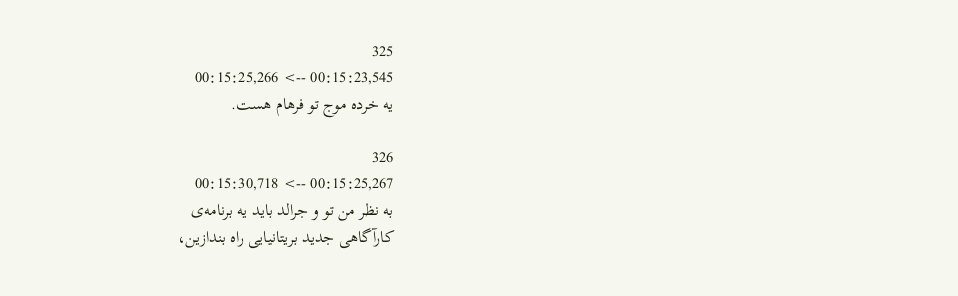325
00:15:23,545 --> 00:15:25,266
یه خرده موج تو فرهام هست.

326
00:15:25,267 --> 00:15:30,718
به نظر من تو و جرالد باید یه برنامه‌ی
کارآگاهی جدید بریتانیایی راه بندازین،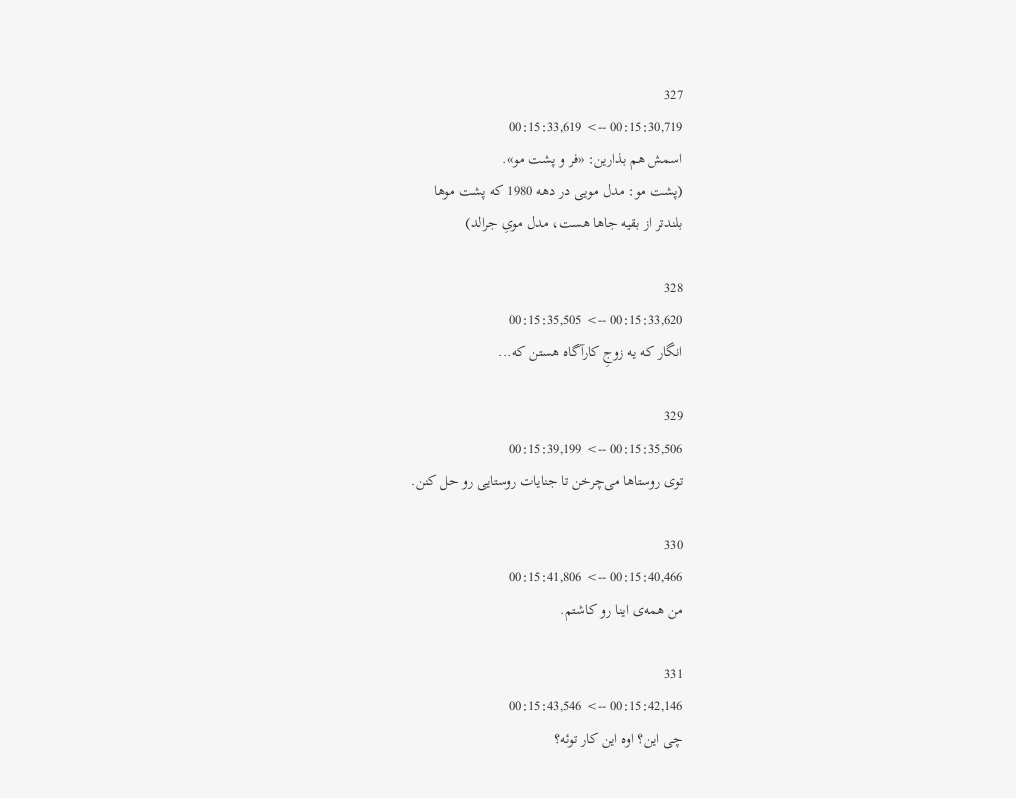327
00:15:30,719 --> 00:15:33,619
اسمش هم بذارین: «فر و پشت مو».
(پشت مو: مدل مویی در دهه 1980 که پشت موها
بلندتر از بقیه جاها هست، مدل مویِ جرالد)

328
00:15:33,620 --> 00:15:35,505
انگار که یه زوجِ کارآگاه هستن که...

329
00:15:35,506 --> 00:15:39,199
توی روستاها می‌چرخن تا جنایات روستایی رو حل کنن.

330
00:15:40,466 --> 00:15:41,806
من همه‌ی اینا رو کاشتم.

331
00:15:42,146 --> 00:15:43,546
چی این؟ اوه این کار توئه؟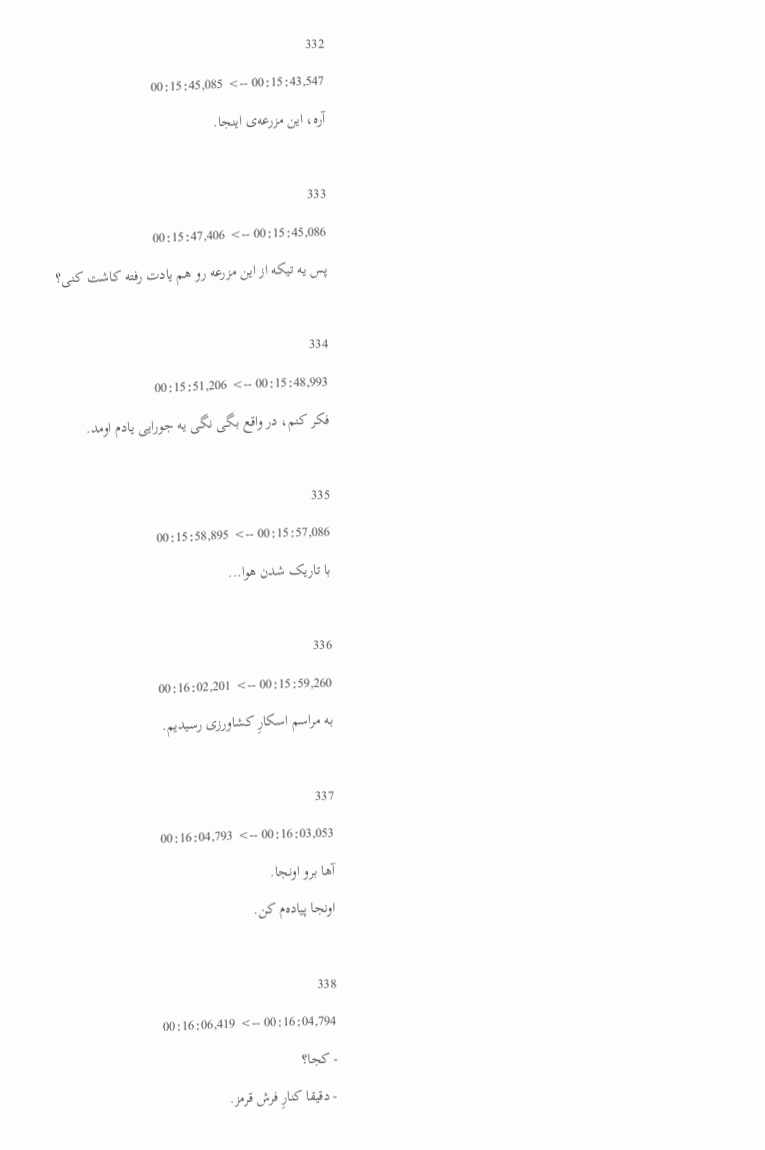332
00:15:43,547 --> 00:15:45,085
آره، این مزرعه‌ی اینجا.

333
00:15:45,086 --> 00:15:47,406
پس یه تیکه از این مزرعه رو هم یادت رفته کاشت کنی؟

334
00:15:48,993 --> 00:15:51,206
فکر کنم، در واقع بگی نگی یه جورایی یادم اومد.

335
00:15:57,086 --> 00:15:58,895
با تاریک شدن هوا...

336
00:15:59,260 --> 00:16:02,201
به مراسم اسکارِ کشاورزی رسیدیم.

337
00:16:03,053 --> 00:16:04,793
آها برو اونجا.
اونجا پیاده‌م کن.

338
00:16:04,794 --> 00:16:06,419
- کجا؟
- دقیقا کنارِ فرش قرمز.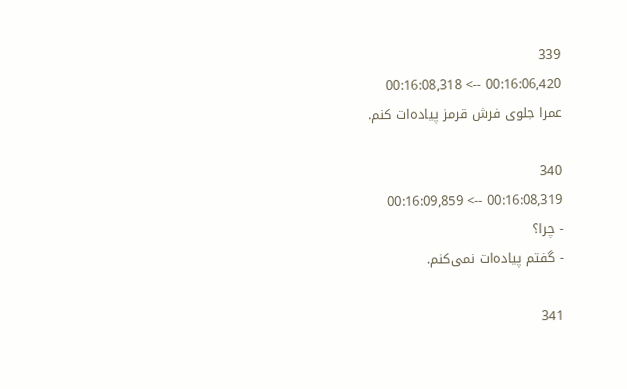339
00:16:06,420 --> 00:16:08,318
عمرا جلوی فرش قرمز پیاده‌ات کنم.

340
00:16:08,319 --> 00:16:09,859
- چرا؟
- گفتم پیاده‌ات نمی‌کنم.

341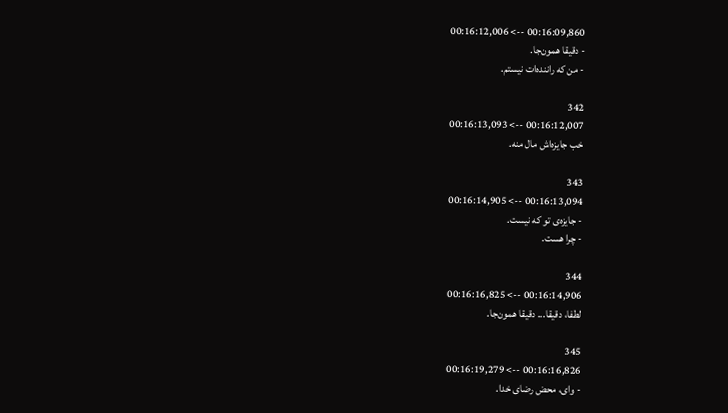00:16:09,860 --> 00:16:12,006
- دقیقا همون‌جا.
- من که راننده‌ات نیستم.

342
00:16:12,007 --> 00:16:13,093
خب جایزه‌اش مال منه.

343
00:16:13,094 --> 00:16:14,905
- جایزه‌ی تو که نیست.
- چرا هست.

344
00:16:14,906 --> 00:16:16,825
لطفا، دقیقا... دقیقا همون‌جا.

345
00:16:16,826 --> 00:16:19,279
- وای، محض رضای خدا.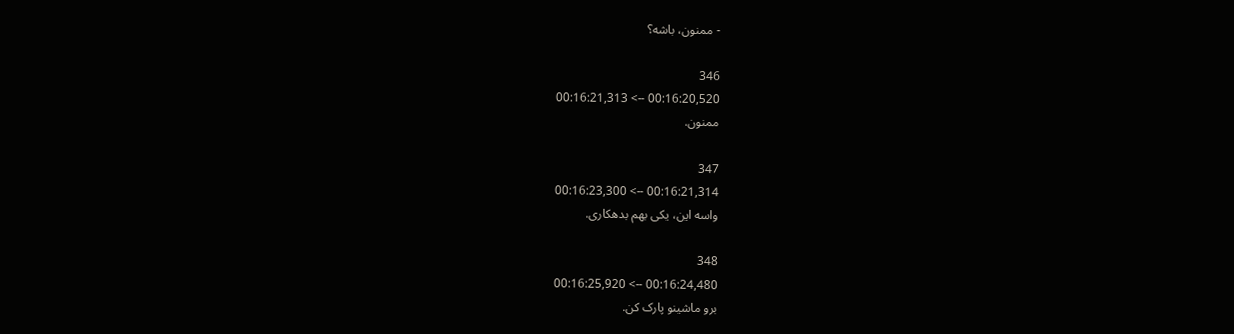- ممنون، باشه؟

346
00:16:20,520 --> 00:16:21,313
ممنون.

347
00:16:21,314 --> 00:16:23,300
واسه این، یکی بهم بدهکاری.

348
00:16:24,480 --> 00:16:25,920
برو ماشینو پارک کن.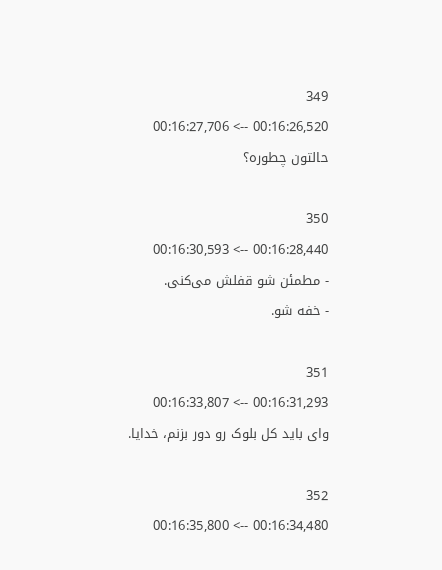349
00:16:26,520 --> 00:16:27,706
حالتون چطوره؟

350
00:16:28,440 --> 00:16:30,593
- مطمئن شو قفلش می‌کنی.
- خفه شو.

351
00:16:31,293 --> 00:16:33,807
وای باید کل بلوک رو دور بزنم، خدایا.

352
00:16:34,480 --> 00:16:35,800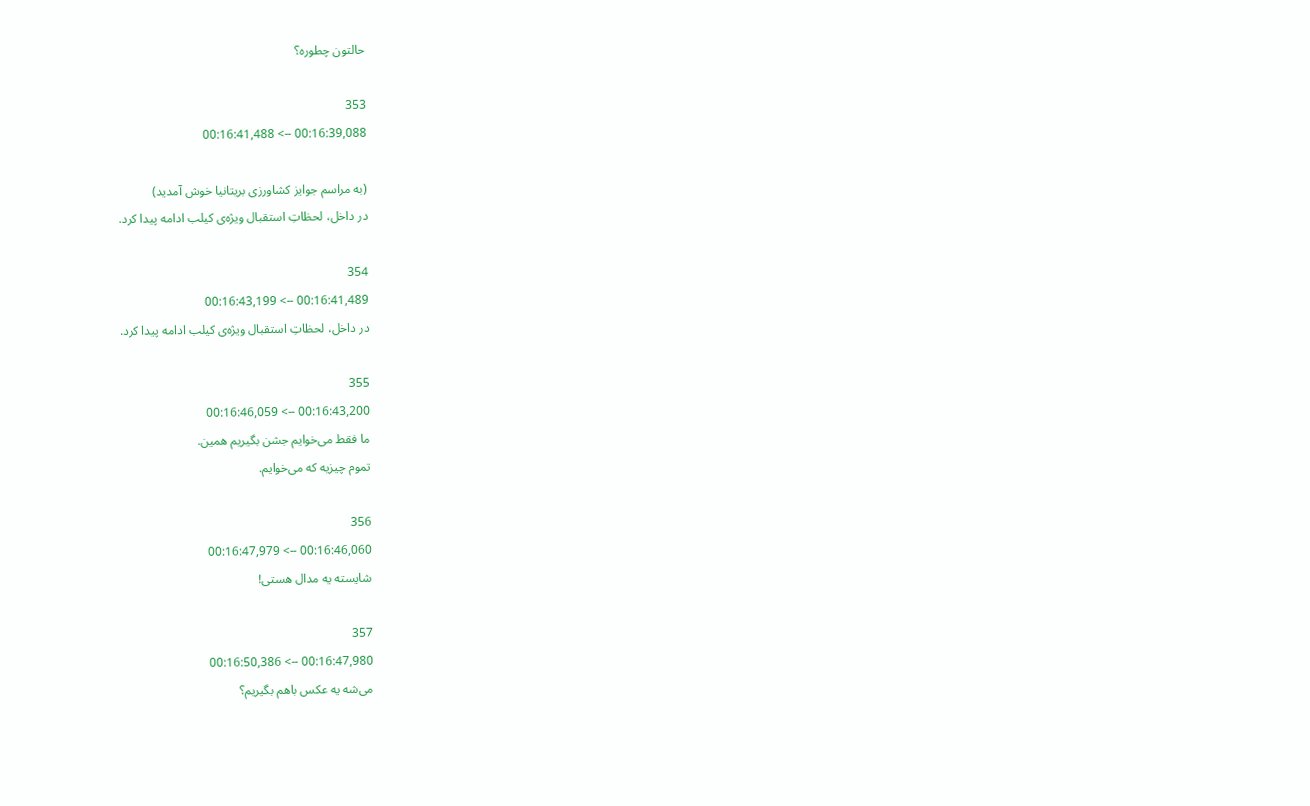حالتون چطوره؟

353
00:16:39,088 --> 00:16:41,488

(به مراسم جوایز کشاورزی بریتانیا خوش آمدید)
در داخل، لحظاتِ استقبال ویژه‌ی کیلب ادامه پیدا کرد.

354
00:16:41,489 --> 00:16:43,199
در داخل، لحظاتِ استقبال ویژه‌ی کیلب ادامه پیدا کرد.

355
00:16:43,200 --> 00:16:46,059
ما فقط می‌خوایم جشن بگیریم همین.
تموم چیزیه که می‌خوایم.

356
00:16:46,060 --> 00:16:47,979
شایسته یه مدال هستی!

357
00:16:47,980 --> 00:16:50,386
می‌شه یه عکس باهم بگیریم؟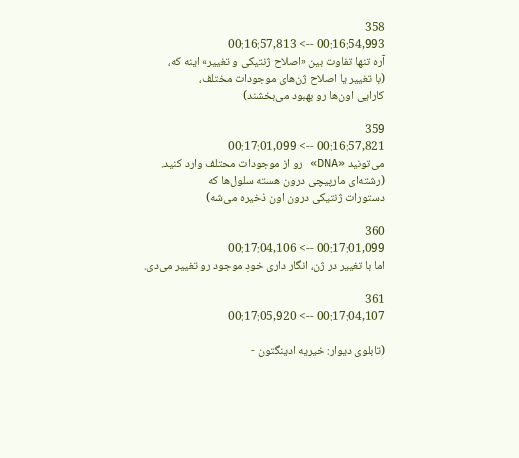358
00:16:54,993 --> 00:16:57,813
آره تنها تفاوت بین «اصلاح ژنتیکی و تغییر» اینه که،
(با تغییر یا اصلاح ژن‌های موجودات مختلف،
کارایی اون‌ها رو بهبود می‌بخشند)

359
00:16:57,821 --> 00:17:01,099
می‌تونید «DNA» رو از موجودات محتلف وارد کنید.
(رشته‌ای مارپیچی درون هسته سلول‌ها که
دستورات ژنتیکی درون اون ذخیره می‌شه)

360
00:17:01,099 --> 00:17:04,106
اما با تغییر در ژن، انگار داری خودِ موجود رو تغییر می‌دی.

361
00:17:04,107 --> 00:17:05,920

(تابلوی دیوار: خیریه ادینگتون -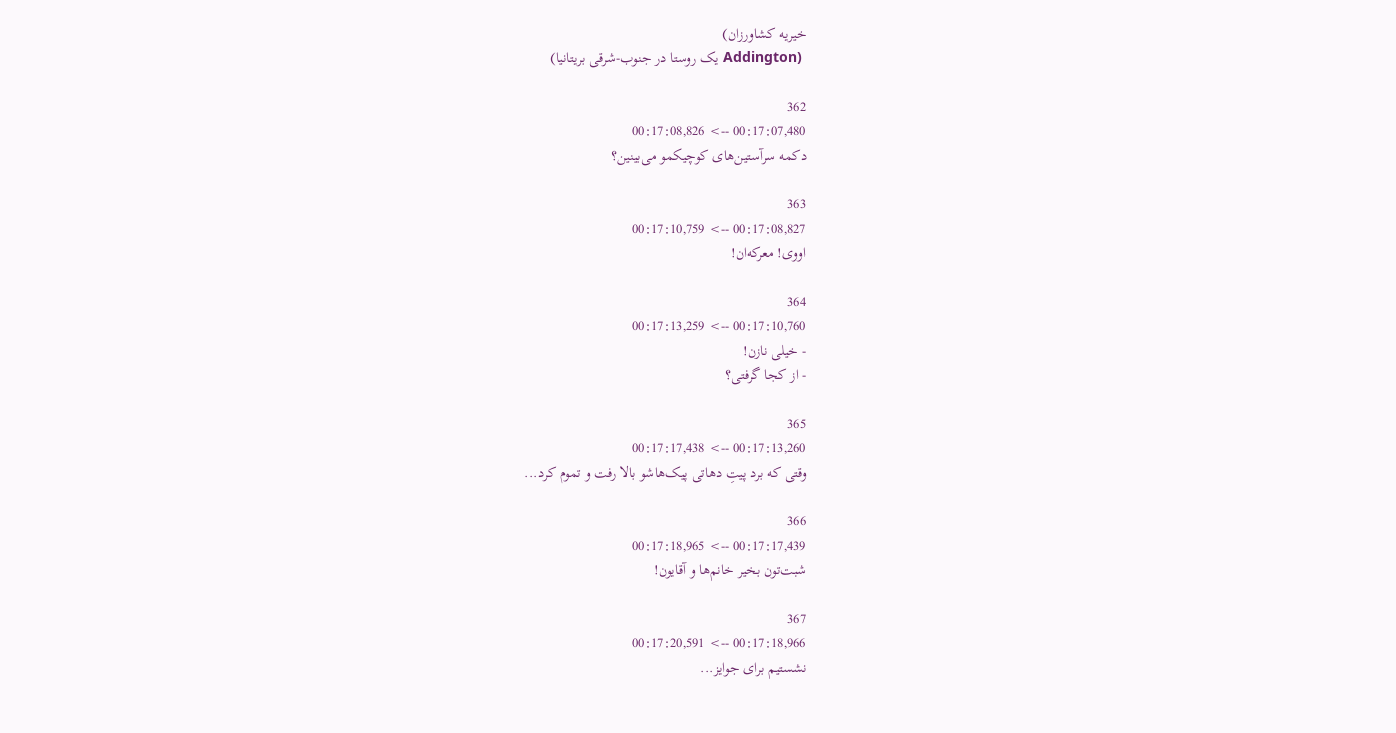خیریه کشاورزان)
 (Addington یک روستا در جنوب-شرقی بریتانیا)

362
00:17:07,480 --> 00:17:08,826
دکمه سرآستین‌های کوچیکمو می‌بینین؟

363
00:17:08,827 --> 00:17:10,759
اووی! معرکه‌ان!

364
00:17:10,760 --> 00:17:13,259
- خیلی نازن!
- از کجا گرفتی؟

365
00:17:13,260 --> 00:17:17,438
وقتی که برد پیتِ دهاتی پیک‌هاشو بالا رفت و تموم کرد...

366
00:17:17,439 --> 00:17:18,965
شبت‌تون بخیر خانم‌ها و آقایون!

367
00:17:18,966 --> 00:17:20,591
نشستیم برای جوایز...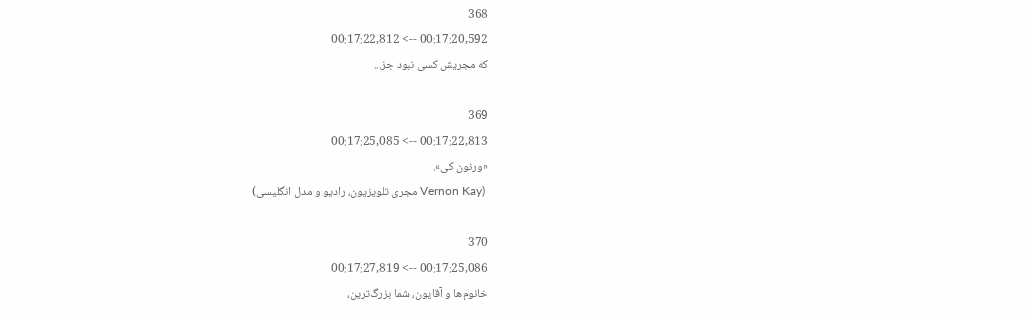368
00:17:20,592 --> 00:17:22,812
که مجریش کسی نبود جز...

369
00:17:22,813 --> 00:17:25,085
«ورنون کی».
 (Vernon Kay مجری تلویزیون، رادیو و مدل انگلیسی)

370
00:17:25,086 --> 00:17:27,819
خانوم‌ها و آقایون، شما بزرگ‌ترین،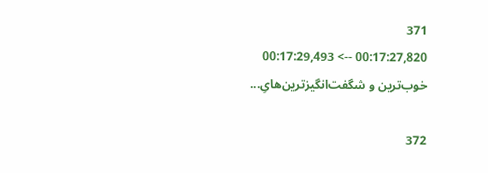371
00:17:27,820 --> 00:17:29,493
خوب‌ترین و شگفت‌انگیزترین‌هایِ...

372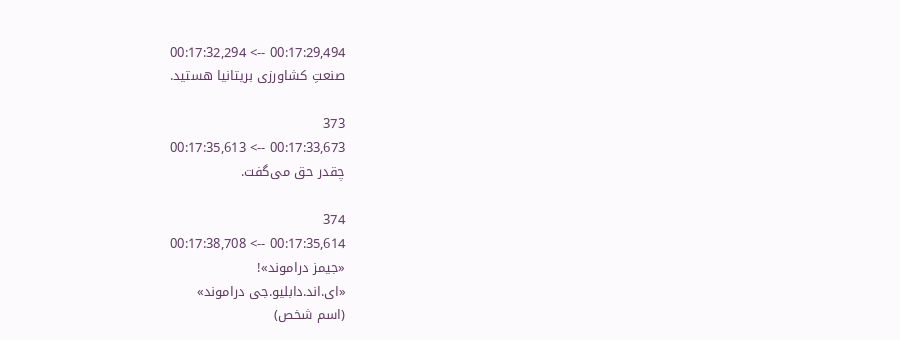00:17:29,494 --> 00:17:32,294
صنعتِ کشاورزی بریتانیا هستید.

373
00:17:33,673 --> 00:17:35,613
چقدر حق می‌گفت.

374
00:17:35,614 --> 00:17:38,708
«جیمز دراموند»!
«ای.اند.دابلیو.جی دراموند»
(اسم شخص)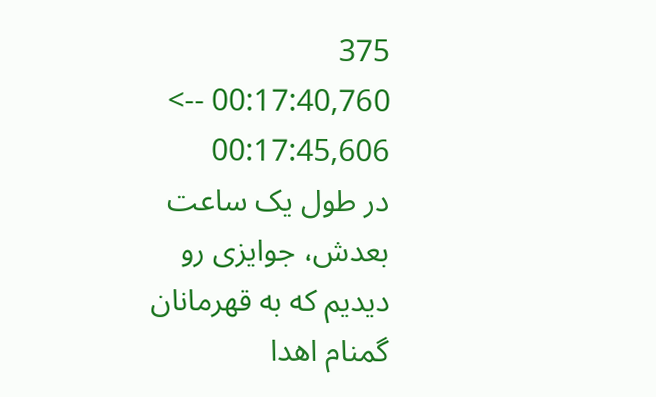375
00:17:40,760 --> 00:17:45,606
در طول یک ساعت بعدش، جوایزی رو
دیدیم که به قهرمانان گمنام اهدا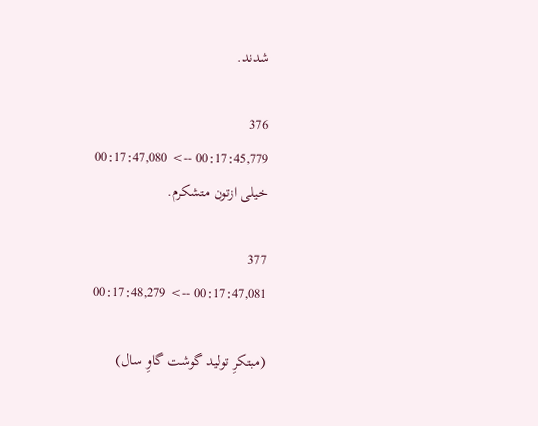شدند.

376
00:17:45,779 --> 00:17:47,080
خیلی ازتون متشکرم.

377
00:17:47,081 --> 00:17:48,279

(مبتکرِ تولید گوشت گاوِ سال)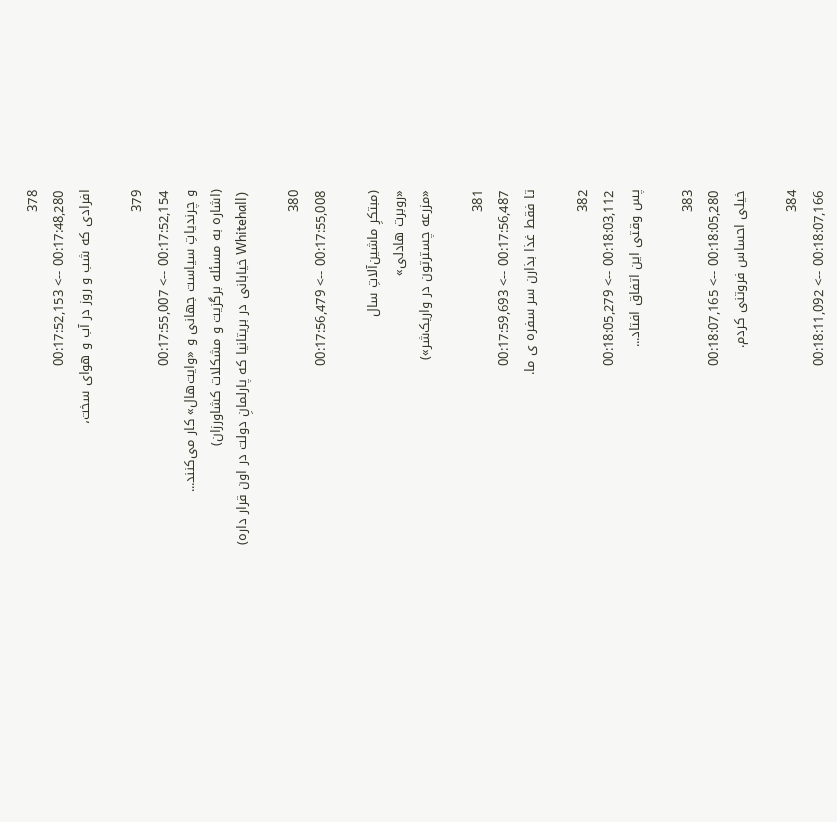378
00:17:48,280 --> 00:17:52,153
افرادی که شب و روز در آب و هوای سخت،

379
00:17:52,154 --> 00:17:55,007
و چرندیاتِ سیاست جهانی و «وایت‌هال» کار می‌کنند...
(اشاره به مسئله برگزیت و مشکلات کشاورزان)
 (Whitehall خیابانی در بریتانیا که پارلمانِ دولت در اون قرار داره)

380
00:17:55,008 --> 00:17:56,479

(مبتکرِ ماشین‌آلاتِ سال
«روبرت هادلی»
«مزرعه چسترتون در واریک‌شر»)

381
00:17:56,487 --> 00:17:59,693
تا فقط غذا بذارن سر سفره ی ما.

382
00:18:03,112 --> 00:18:05,279
پس وقتی این اتفاق افتاد...

383
00:18:05,280 --> 00:18:07,165
خیلی احساس فروتنی کردم.

384
00:18:07,166 --> 00:18:11,092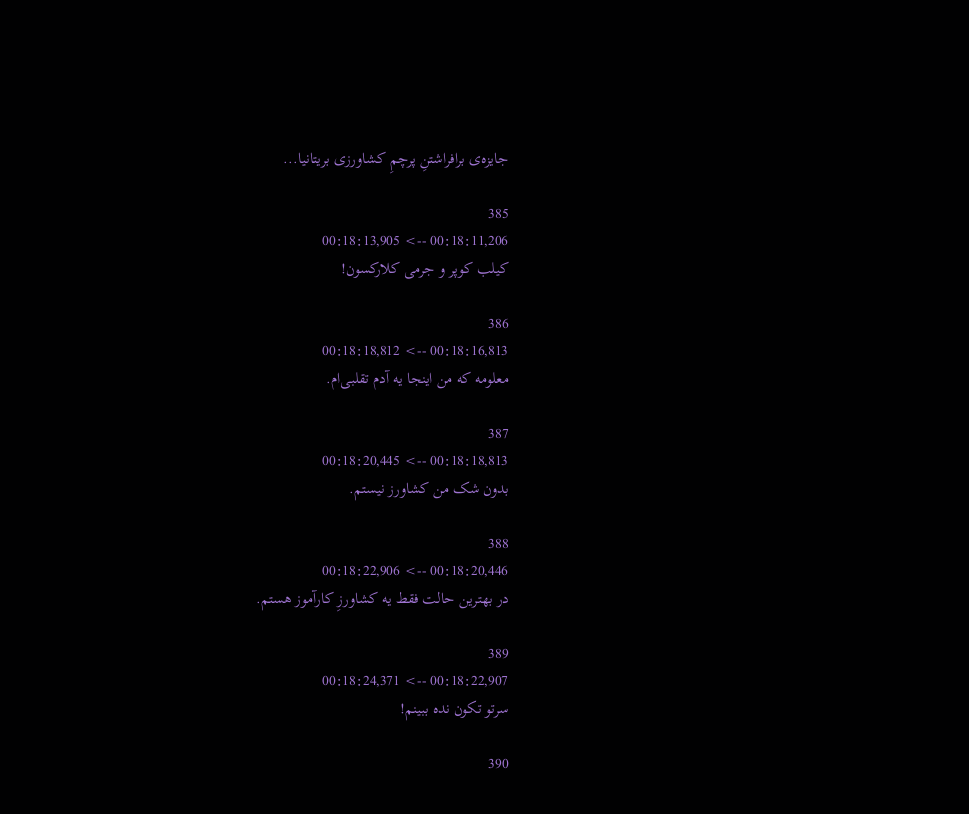جایزه‌ی برافراشتنِ پرچمِ کشاورزی بریتانیا...

385
00:18:11,206 --> 00:18:13,905
کیلب کوپر و جرمی کلارکسون!

386
00:18:16,813 --> 00:18:18,812
معلومه که من اینجا یه آدم تقلبی‌ام.

387
00:18:18,813 --> 00:18:20,445
بدون شک من کشاورز نیستم.

388
00:18:20,446 --> 00:18:22,906
در بهترین حالت فقط یه کشاورزِ کارآموز هستم.

389
00:18:22,907 --> 00:18:24,371
سرتو تکون نده ببینم!

390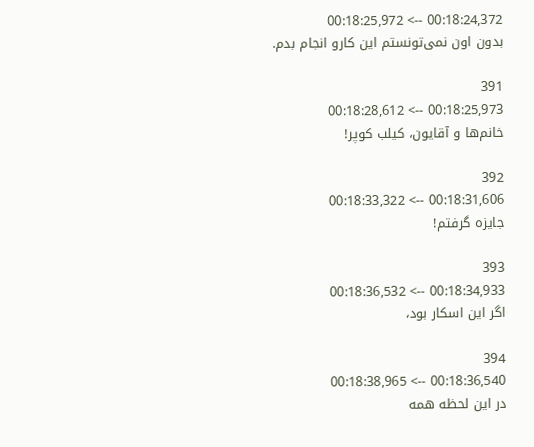00:18:24,372 --> 00:18:25,972
بدون اون نمی‌تونستم این کارو انجام بدم.

391
00:18:25,973 --> 00:18:28,612
خانم‌ها و آقایون، کیلب کوپر!

392
00:18:31,606 --> 00:18:33,322
جایزه گرفتم!

393
00:18:34,933 --> 00:18:36,532
اگر این اسکار بود،

394
00:18:36,540 --> 00:18:38,965
در این لحظه همه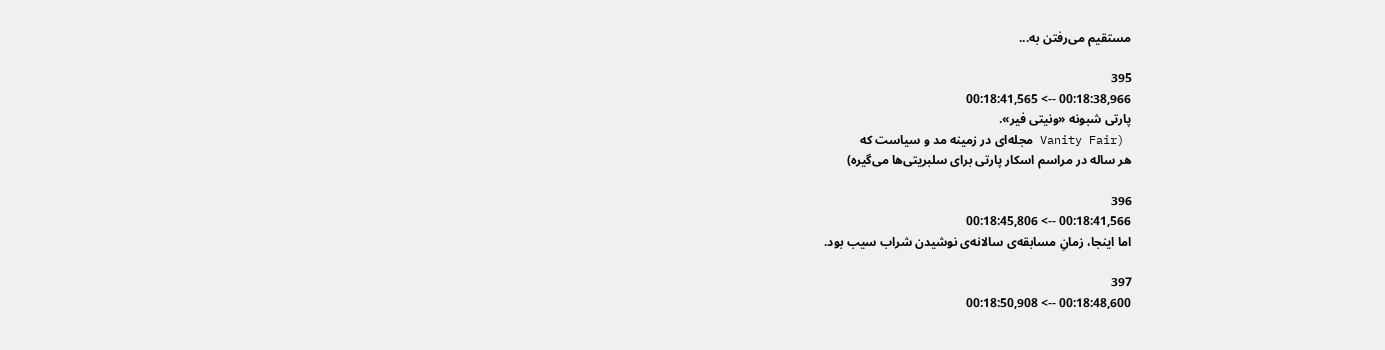مستقیم می‌رفتن به...

395
00:18:38,966 --> 00:18:41,565
پارتی شبونه «ونیتی فیر».
 (Vanity Fair مجله‌ای در زمینه مد و سیاست که
هر ساله در مراسم اسکار پارتی برای سلبریتی‌ها می‌گیره)

396
00:18:41,566 --> 00:18:45,806
اما اینجا، زمانِ مسابقه‌ی سالانه‌ی نوشیدن شراب سیب بود.

397
00:18:48,600 --> 00:18:50,908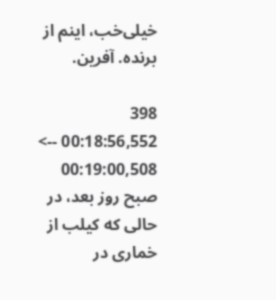خیلی‌خب، اینم از برنده. آفرین.

398
00:18:56,552 --> 00:19:00,508
صبح روز بعد، در حالی که کیلب از خماری در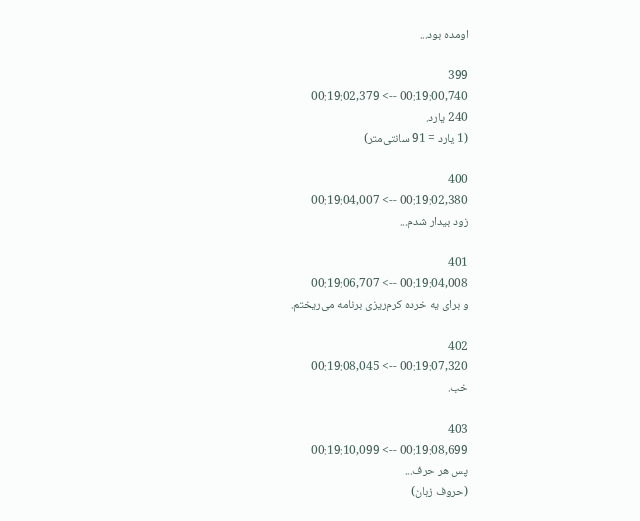اومده بود...

399
00:19:00,740 --> 00:19:02,379
240 یارد.
(1 یارد = 91 سانتی‌متر)

400
00:19:02,380 --> 00:19:04,007
زود بیدار شدم...

401
00:19:04,008 --> 00:19:06,707
و برای یه خرده کرم‌ریزی برنامه می‌ریختم.

402
00:19:07,320 --> 00:19:08,045
خب.

403
00:19:08,699 --> 00:19:10,099
پس هر حرف...
(حروف زبان)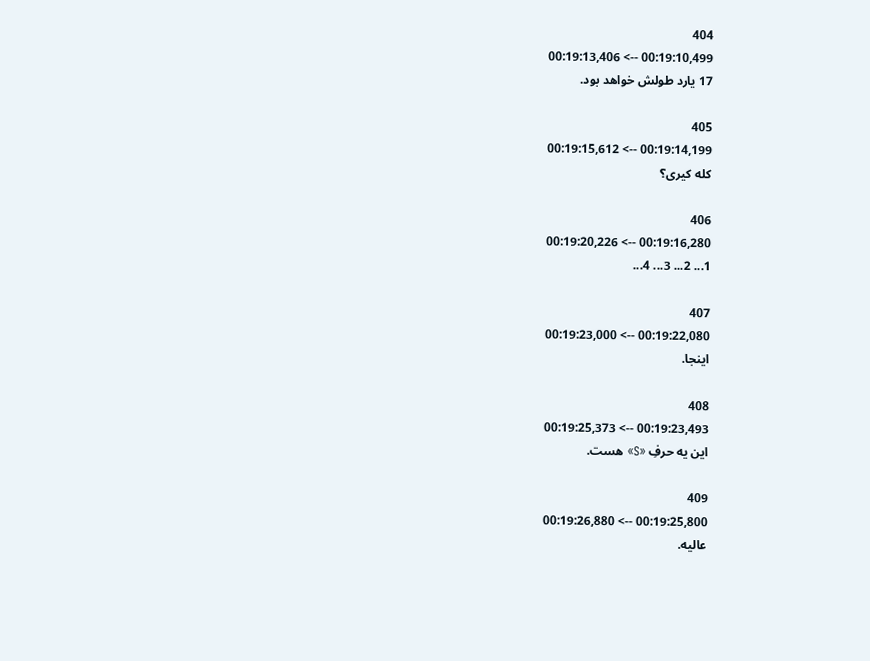404
00:19:10,499 --> 00:19:13,406
17 یارد طولش خواهد بود.

405
00:19:14,199 --> 00:19:15,612
کله کیری؟

406
00:19:16,280 --> 00:19:20,226
1... 2... 3... 4...

407
00:19:22,080 --> 00:19:23,000
اینجا.

408
00:19:23,493 --> 00:19:25,373
این یه حرفِ «S» هست.

409
00:19:25,800 --> 00:19:26,880
عالیه.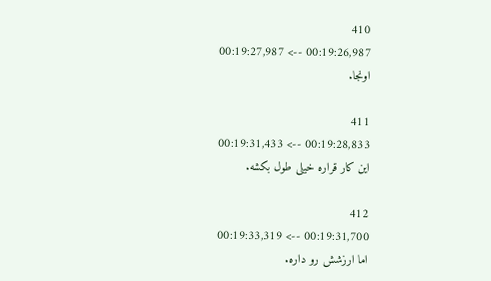410
00:19:26,987 --> 00:19:27,987
اونجا.

411
00:19:28,833 --> 00:19:31,433
این کار قراره خیلی طول بکشه.

412
00:19:31,700 --> 00:19:33,319
اما ارزشش رو داره.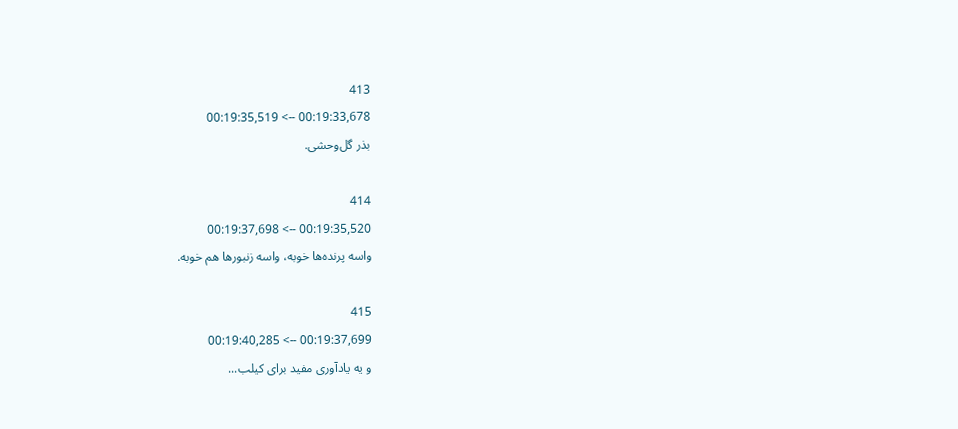413
00:19:33,678 --> 00:19:35,519
بذر‌ گل‌وحشی.

414
00:19:35,520 --> 00:19:37,698
واسه پرنده‌ها خوبه، واسه زنبورها هم خوبه.

415
00:19:37,699 --> 00:19:40,285
و یه یادآوری مفید برای کیلب...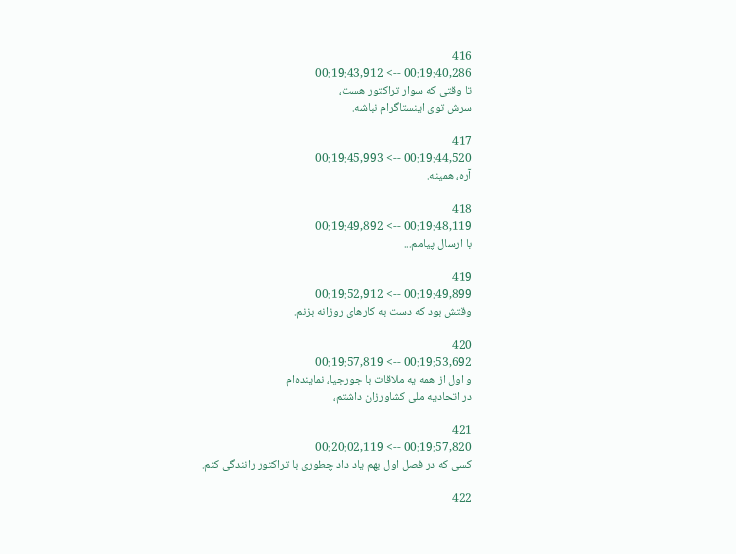416
00:19:40,286 --> 00:19:43,912
تا وقتی که سوار تراکتور هست،
سرش توی اینستاگرام نباشه.

417
00:19:44,520 --> 00:19:45,993
آره، همینه.

418
00:19:48,119 --> 00:19:49,892
با ارسال پیامم...

419
00:19:49,899 --> 00:19:52,912
وقتش بود که دست به کارهای روزانه بزنم.

420
00:19:53,692 --> 00:19:57,819
و اول از همه یه ملاقات با جورجیا، نماینده‌ام
در اتحادیه ملی کشاورزان داشتم،

421
00:19:57,820 --> 00:20:02,119
کسی که در فصل اول بهم یاد داد چطوری با تراکتور رانندگی کنم.

422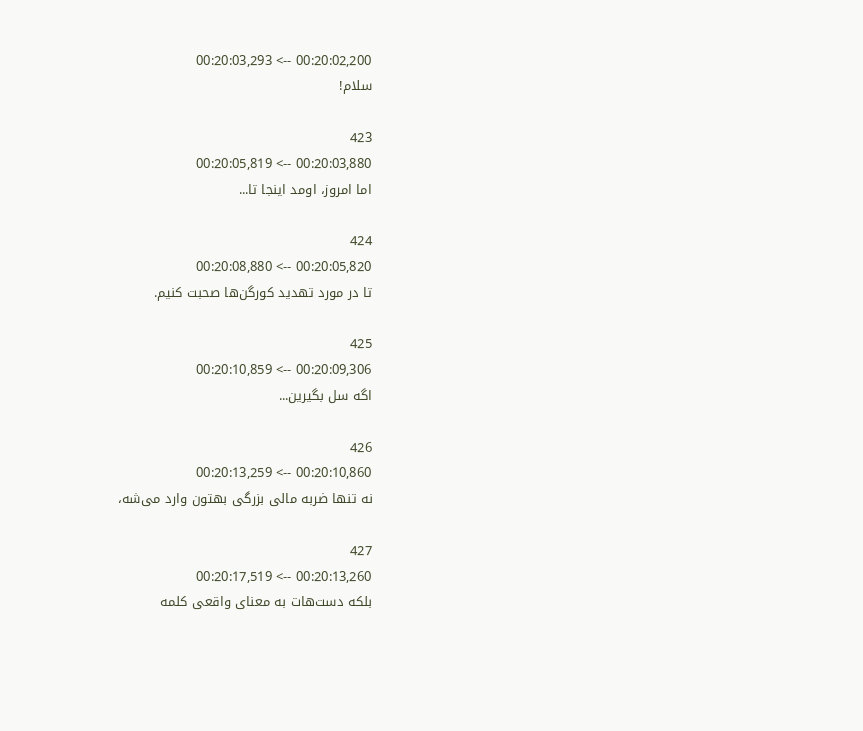00:20:02,200 --> 00:20:03,293
سلام!

423
00:20:03,880 --> 00:20:05,819
اما امروز، اومد اینجا تا...

424
00:20:05,820 --> 00:20:08,880
تا در مورد تهدید کورگن‌ها صحبت کنیم.

425
00:20:09,306 --> 00:20:10,859
اگه سل بگیرین...

426
00:20:10,860 --> 00:20:13,259
نه تنها ضربه مالی بزرگی بهتون وارد می‌شه،

427
00:20:13,260 --> 00:20:17,519
بلکه دست‌هات به معنای واقعی کلمه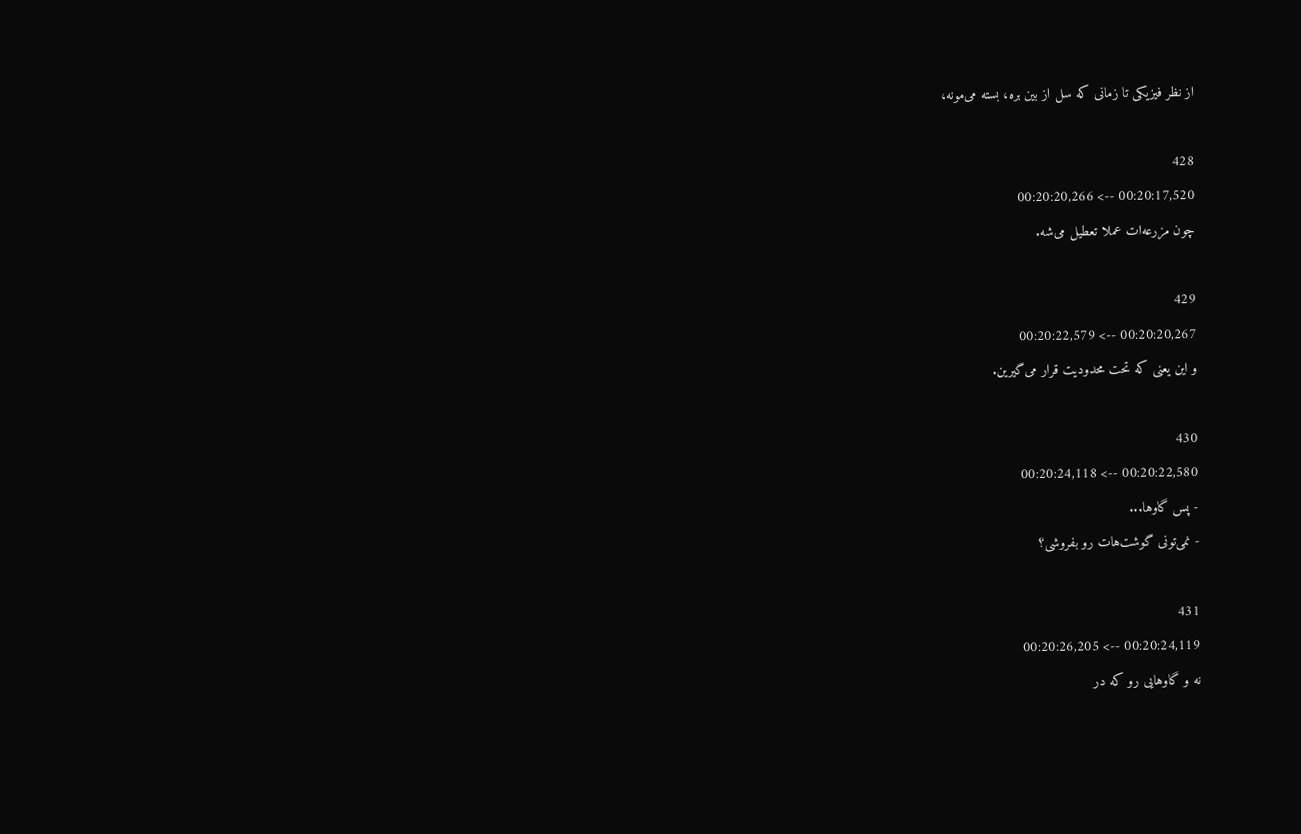از نظر فیزیکی تا زمانی که سل از بین بره، بسته‌ می‌مونه،

428
00:20:17,520 --> 00:20:20,266
چون مزرعه‌ات عملا تعطیل می‌شه.

429
00:20:20,267 --> 00:20:22,579
و این یعنی که تحت محدودیت قرار می‌گیرین.

430
00:20:22,580 --> 00:20:24,118
- پس گاوها...
- نمی‌تونی گوشت‌هات رو بفروشی؟

431
00:20:24,119 --> 00:20:26,205
نه و گاوهایی رو که در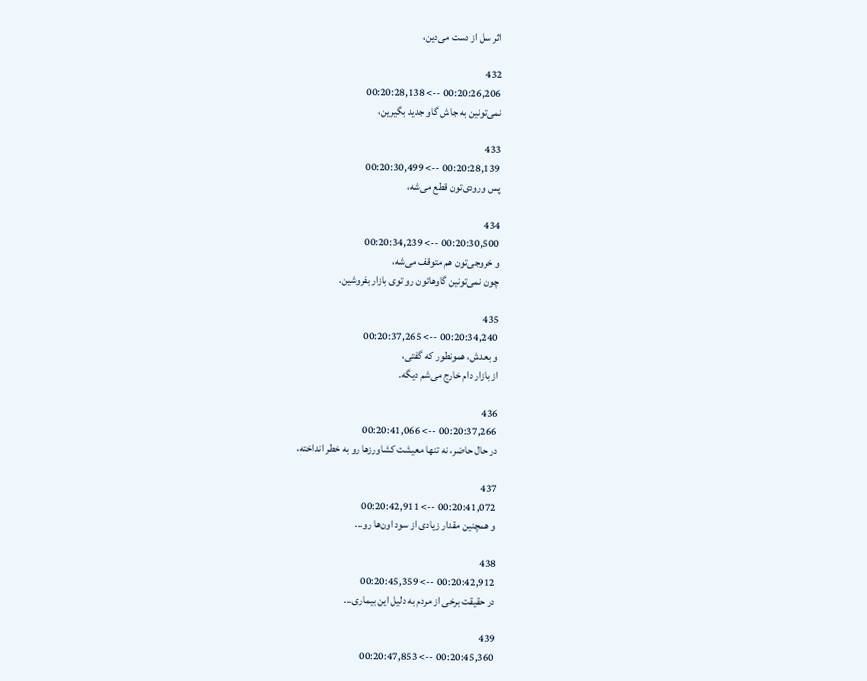اثر سل از دست می‌دین،

432
00:20:26,206 --> 00:20:28,138
نمی‌تونین به جاش گاو جدید بگیرین،

433
00:20:28,139 --> 00:20:30,499
پس ورودی‌تون قطع می‌شه،

434
00:20:30,500 --> 00:20:34,239
و خروجی‌تون هم متوقف می‌شه،
چون نمی‌تونین گاوهاتون رو توی بازار بفروشین.

435
00:20:34,240 --> 00:20:37,265
و بعدش، همونطور که گفتی،
از بازار دام خارج می‌شم دیگه.

436
00:20:37,266 --> 00:20:41,066
در حال حاضر، نه تنها معیشت کشاورزها رو به خطر انداخته،

437
00:20:41,072 --> 00:20:42,911
و همچنین مقدار زیادی از سود اون‌ها رو...

438
00:20:42,912 --> 00:20:45,359
در حقیقت برخی از مردم به دلیل این بیماری...

439
00:20:45,360 --> 00:20:47,853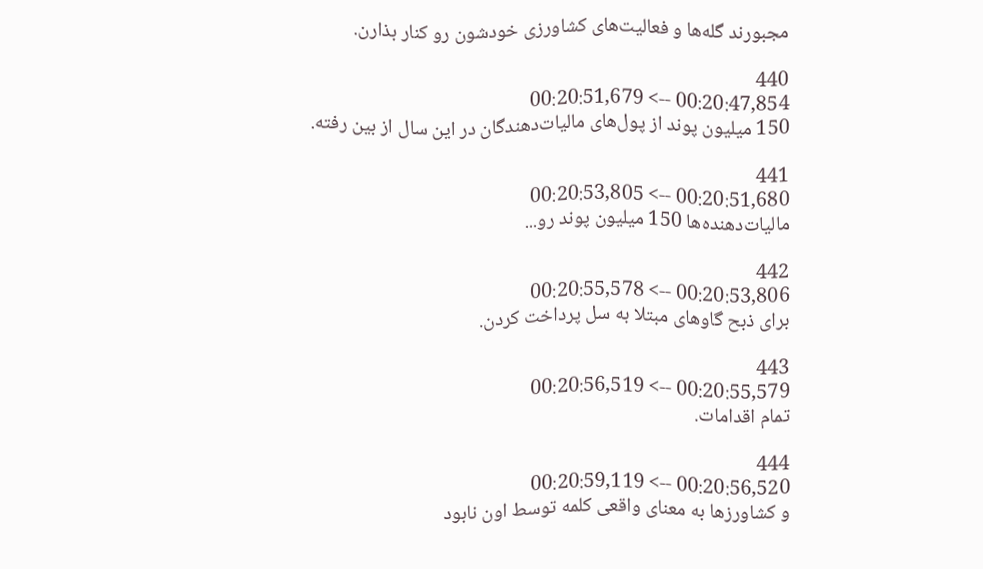مجبورند گله‌ها و فعالیت‌های کشاورزی خودشون رو کنار بذارن.

440
00:20:47,854 --> 00:20:51,679
150 میلیون پوند از پول‌های مالیات‌دهندگان در این سال از بین رفته.

441
00:20:51,680 --> 00:20:53,805
مالیات‌دهنده‌ها 150 میلیون پوند رو...

442
00:20:53,806 --> 00:20:55,578
برای ذبح گاوهای مبتلا به سل پرداخت کردن.

443
00:20:55,579 --> 00:20:56,519
تمام اقدامات.

444
00:20:56,520 --> 00:20:59,119
و کشاورزها به معنای واقعی کلمه توسط اون نابود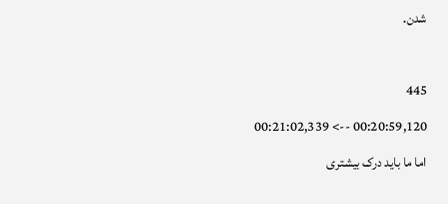شدن.

445
00:20:59,120 --> 00:21:02,339
اما ما باید درک بیشتری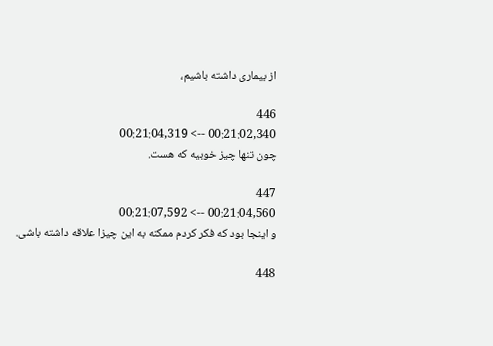از بیماری داشته باشیم،

446
00:21:02,340 --> 00:21:04,319
چون تنها چیز خوبیه که هست.

447
00:21:04,560 --> 00:21:07,592
و اینجا بود که فکر کردم ممکنه به این چیزا علاقه داشته باشی.

448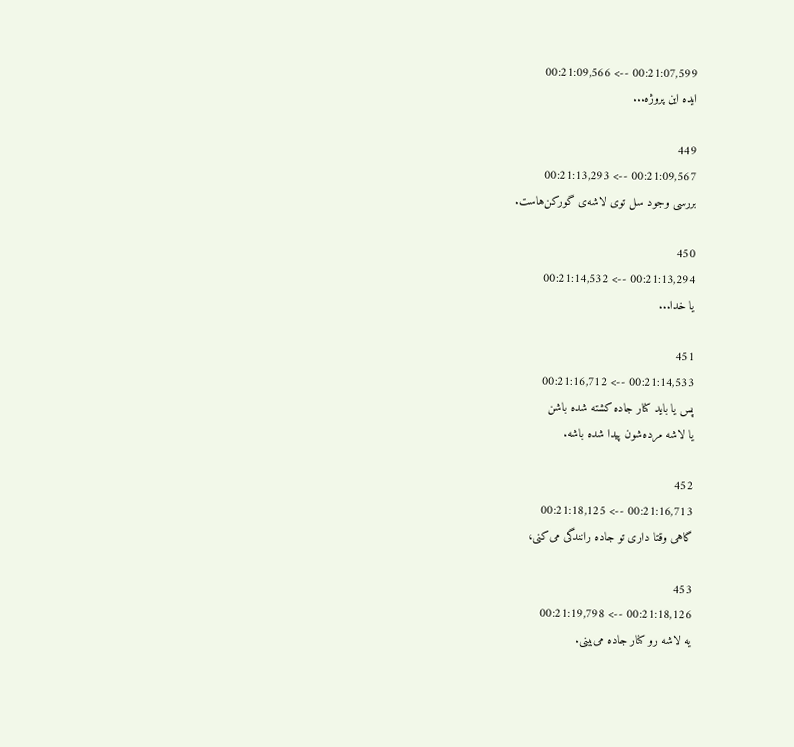00:21:07,599 --> 00:21:09,566
ایده این پروژه...

449
00:21:09,567 --> 00:21:13,293
بررسی وجود سل توی لاشه‌ی گورکن‌هاست.

450
00:21:13,294 --> 00:21:14,532
یا خدا...

451
00:21:14,533 --> 00:21:16,712
پس یا باید کنار جاده کشته شده باشن
یا لاشه مرده‌شون پیدا شده باشه.

452
00:21:16,713 --> 00:21:18,125
گاهی وقتا داری تو جاده رانندگی می‌کنی،

453
00:21:18,126 --> 00:21:19,798
یه لاشه رو کنار جاده می‌بینی.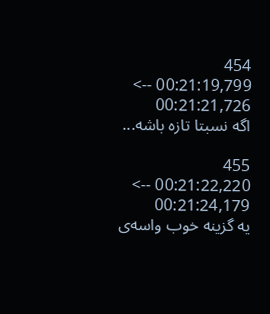454
00:21:19,799 --> 00:21:21,726
اگه نسبتا تازه باشه...

455
00:21:22,220 --> 00:21:24,179
یه گزینه خوب واسه‌ی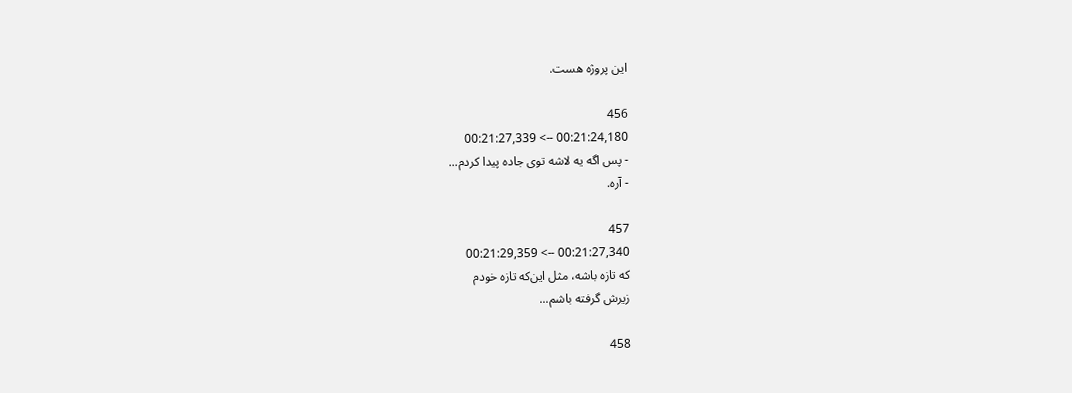این پروژه هست.

456
00:21:24,180 --> 00:21:27,339
- پس اگه یه لاشه توی جاده پیدا کردم...
- آره.

457
00:21:27,340 --> 00:21:29,359
که تازه باشه، مثل این‌که تازه خودم
زیرش گرفته باشم...

458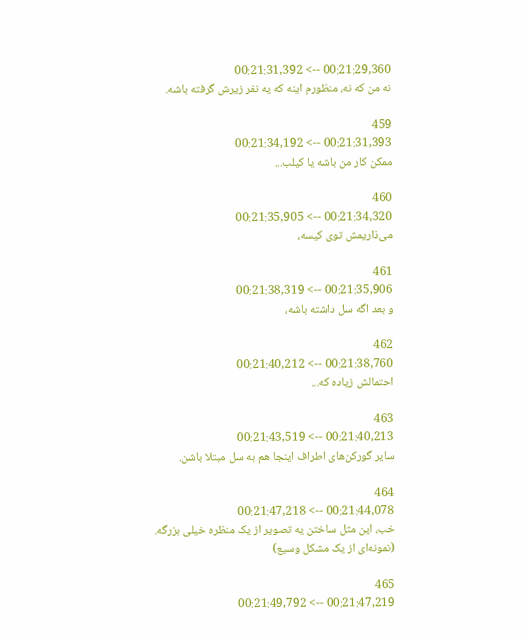00:21:29,360 --> 00:21:31,392
نه من که نه، منظورم اینه که یه نفر زیرش گرفته باشه.

459
00:21:31,393 --> 00:21:34,192
ممکن کار من باشه یا کیلب...

460
00:21:34,320 --> 00:21:35,905
می‌ذاریمش توی کیسه،

461
00:21:35,906 --> 00:21:38,319
و بعد اگه سل داشته باشه،

462
00:21:38,760 --> 00:21:40,212
احتمالش زیاده که...

463
00:21:40,213 --> 00:21:43,519
سایر گورکن‌های اطراف اینجا هم به سل مبتلا باشن.

464
00:21:44,078 --> 00:21:47,218
خب، این مثل ساختن یه تصویر از یک منظره خیلی بزرگه.
(نمونه‌ای از یک مشکل وسیع)

465
00:21:47,219 --> 00:21:49,792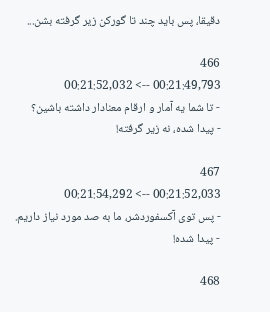دقیقا، پس باید چند تا گورکن زیر گرفته بشن...

466
00:21:49,793 --> 00:21:52,032
- تا شما یه آمار و ارقام معنادار داشته باشین؟
- پیدا شده، نه زیر گرفته!

467
00:21:52,033 --> 00:21:54,292
- پس توی آکسفوردشر، ما به صد مورد نیاز داریم.
- پیدا شده!

468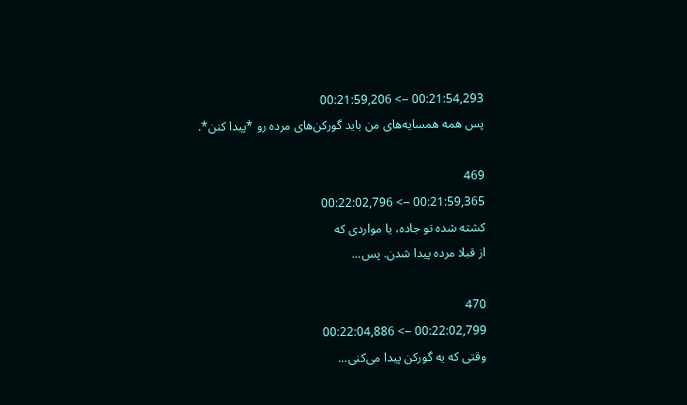00:21:54,293 --> 00:21:59,206
پس همه همسایه‌های من باید گورکن‌های مرده رو *پیدا کنن*.

469
00:21:59,365 --> 00:22:02,796
کشته شده تو جاده، یا مواردی که
از قبلا مرده پیدا شدن. پس...

470
00:22:02,799 --> 00:22:04,886
وقتی که یه گورکن پیدا می‌کنی...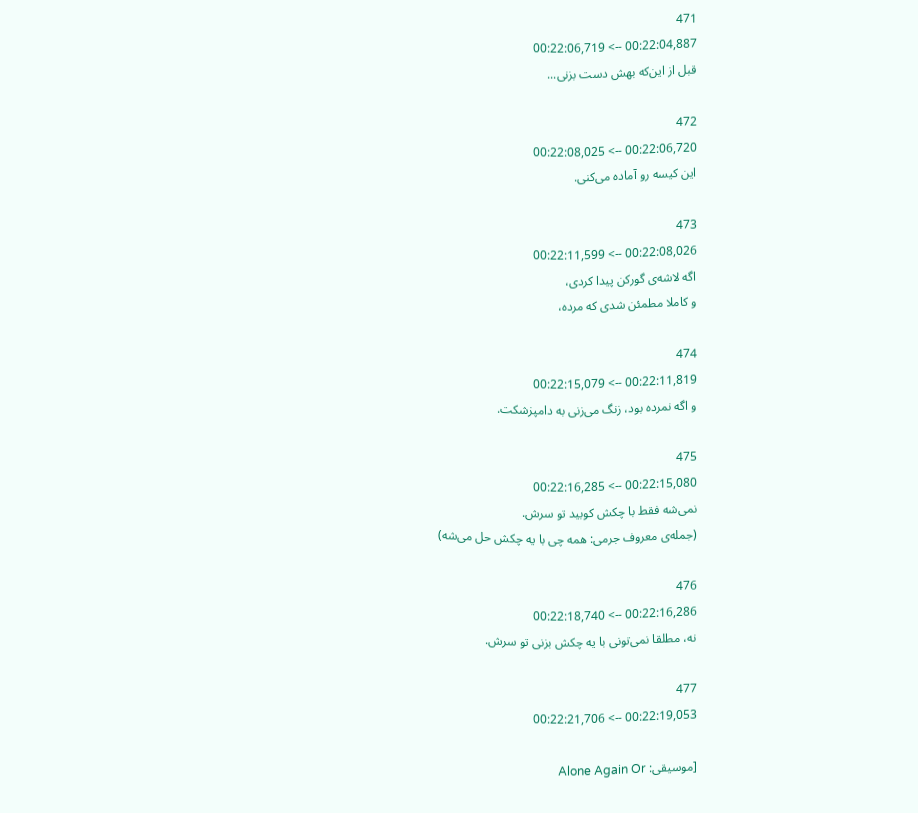471
00:22:04,887 --> 00:22:06,719
قبل از این‌که بهش دست بزنی...

472
00:22:06,720 --> 00:22:08,025
این کیسه رو آماده می‌کنی.

473
00:22:08,026 --> 00:22:11,599
اگه لاشه‌ی گورکن پیدا کردی،
و کاملا مطمئن شدی که مرده،

474
00:22:11,819 --> 00:22:15,079
و اگه نمرده بود، زنگ می‌زنی به دامپزشکت.

475
00:22:15,080 --> 00:22:16,285
نمی‌شه فقط با چکش کوبید تو سرش.
(جمله‌ی معروف جرمی: همه چی با یه چکش حل می‌شه)

476
00:22:16,286 --> 00:22:18,740
نه، مطلقا نمی‌تونی با یه چکش بزنی تو سرش.

477
00:22:19,053 --> 00:22:21,706

[موسیقی: Alone Again Or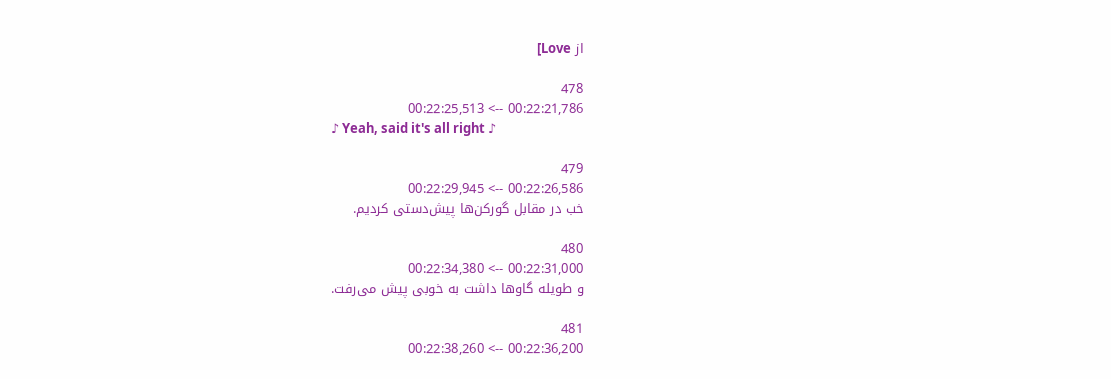از Love]

478
00:22:21,786 --> 00:22:25,513
♪ Yeah, said it's all right ♪

479
00:22:26,586 --> 00:22:29,945
خب در مقابل گورکن‌ها پیش‌دستی کردیم.

480
00:22:31,000 --> 00:22:34,380
و طویله گاوها داشت به خوبی پیش می‌رفت.

481
00:22:36,200 --> 00:22:38,260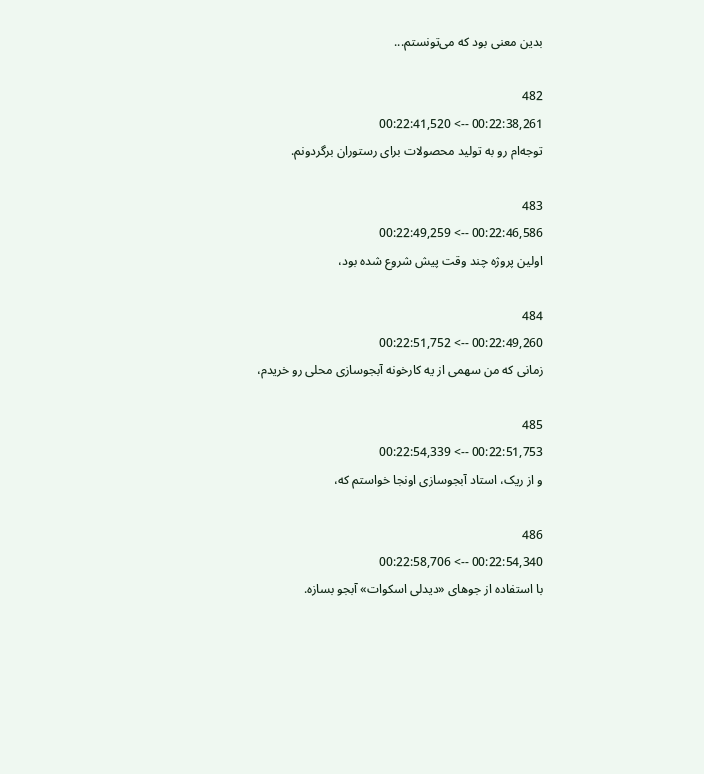بدین معنی بود که می‌تونستم...

482
00:22:38,261 --> 00:22:41,520
توجه‌ام رو به تولید محصولات برای رستوران برگردونم.

483
00:22:46,586 --> 00:22:49,259
اولین پروژه چند وقت پیش شروع شده بود،

484
00:22:49,260 --> 00:22:51,752
زمانی که من سهمی از یه کارخونه آبجوسازی محلی رو خریدم،

485
00:22:51,753 --> 00:22:54,339
و از ریک، استاد آبجوسازی اونجا خواستم که،

486
00:22:54,340 --> 00:22:58,706
با استفاده از جوهای «دیدلی اسکوات» آبجو بسازه.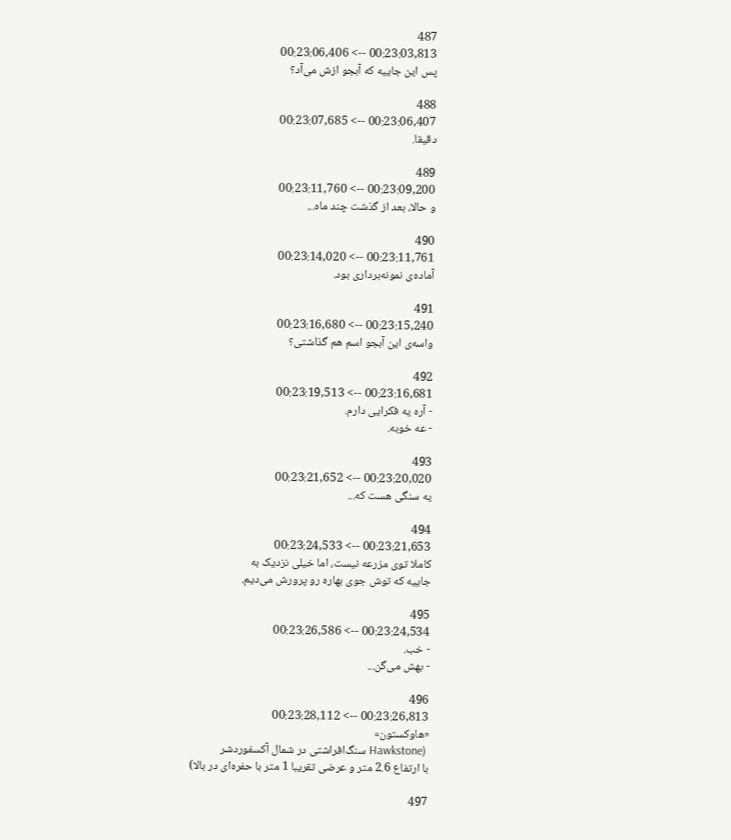487
00:23:03,813 --> 00:23:06,406
پس این جاییه که آبجو ازش می‌آد؟

488
00:23:06,407 --> 00:23:07,685
دقیقا.

489
00:23:09,200 --> 00:23:11,760
و حالا، بعد از گذشت چند ماه...

490
00:23:11,761 --> 00:23:14,020
آماده‌ی نمونه‌برداری بود.

491
00:23:15,240 --> 00:23:16,680
واسه‌ی این آبجو اسم هم گذاشتی؟

492
00:23:16,681 --> 00:23:19,513
- آره یه فکرایی دارم.
- عه خوبه.

493
00:23:20,020 --> 00:23:21,652
یه سنگی هست که...

494
00:23:21,653 --> 00:23:24,533
کاملا توی مزرعه نیست، اما خیلی نزدیک به
جاییه که توش جوی بهاره رو پرورش می‌دیم.

495
00:23:24,534 --> 00:23:26,586
- خب.
- بهش می‌گن...

496
00:23:26,813 --> 00:23:28,112
«هاوکستون»
 (Hawkstone سنگ‌افراشتی در شمال آکسفوردشر
با ارتفاع 2.6 متر و عرضی تقریبا 1 متر با حفره‌ای در بالا)

497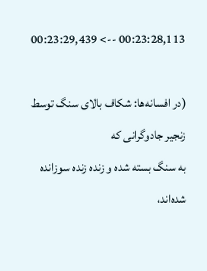00:23:28,113 --> 00:23:29,439

(در افسانه‌ها: شکاف بالای سنگ توسط زنجیر جادوگرانی که
به سنگ بسته شده و زنده زنده سوزانده شده‌اند،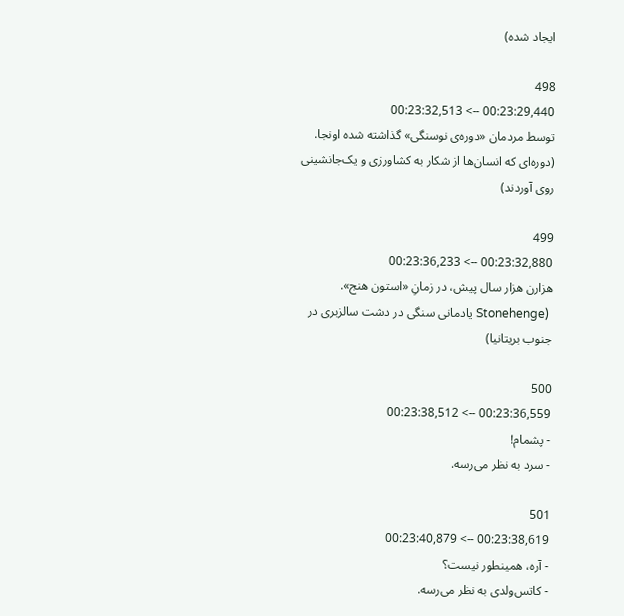ایجاد شده)

498
00:23:29,440 --> 00:23:32,513
توسط مردمان «دوره‌ی نوسنگی» گذاشته شده اونجا.
(دوره‌ای که انسان‌ها از شکار به کشاورزی و یک‌جانشینی روی آوردند)

499
00:23:32,880 --> 00:23:36,233
هزارن هزار سال پیش، در زمانِ «استون هنج».
 (Stonehenge یادمانی سنگی در دشت سالزبری در جنوب بریتانیا)

500
00:23:36,559 --> 00:23:38,512
- پشمام!
- سرد به نظر می‌رسه.

501
00:23:38,619 --> 00:23:40,879
- آره، همینطور نیست؟
- کاتس‌ولدی به نظر می‌رسه.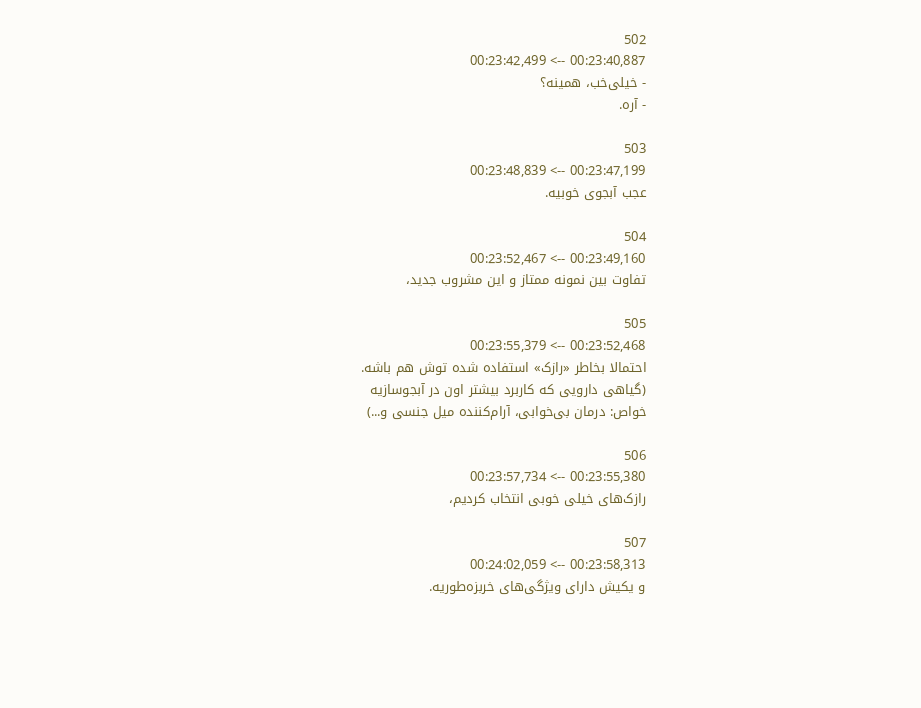502
00:23:40,887 --> 00:23:42,499
- خیلی‌خب، همینه؟
- آره.

503
00:23:47,199 --> 00:23:48,839
عجب آبجوی خوبیه.

504
00:23:49,160 --> 00:23:52,467
تفاوت بین نمونه ممتاز و این مشروب جدید،

505
00:23:52,468 --> 00:23:55,379
احتمالا بخاطر «رازک» استفاده شده توش هم باشه.
(گیاهی دارویی که کاربرد بیشتر اون در آبجوسازیه
خواص: درمان بی‌خوابی، آرام‌کننده میل جنسی و...)

506
00:23:55,380 --> 00:23:57,734
رازک‌های خیلی خوبی انتخاب کردیم،

507
00:23:58,313 --> 00:24:02,059
و یکیش دارای ویژگی‌های خربزه‌طوریه.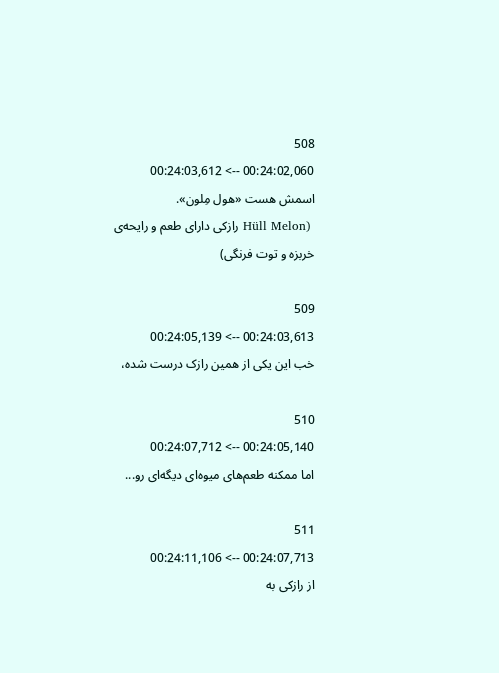508
00:24:02,060 --> 00:24:03,612
اسمش هست «هول مِلون».
 (Hüll Melon رازکی دارای طعم و رایحه‌ی خربزه و توت فرنگی)

509
00:24:03,613 --> 00:24:05,139
خب این یکی از همین رازک درست شده،

510
00:24:05,140 --> 00:24:07,712
اما ممکنه طعم‌های میوه‌ای دیگه‌ای رو...

511
00:24:07,713 --> 00:24:11,106
از رازکی به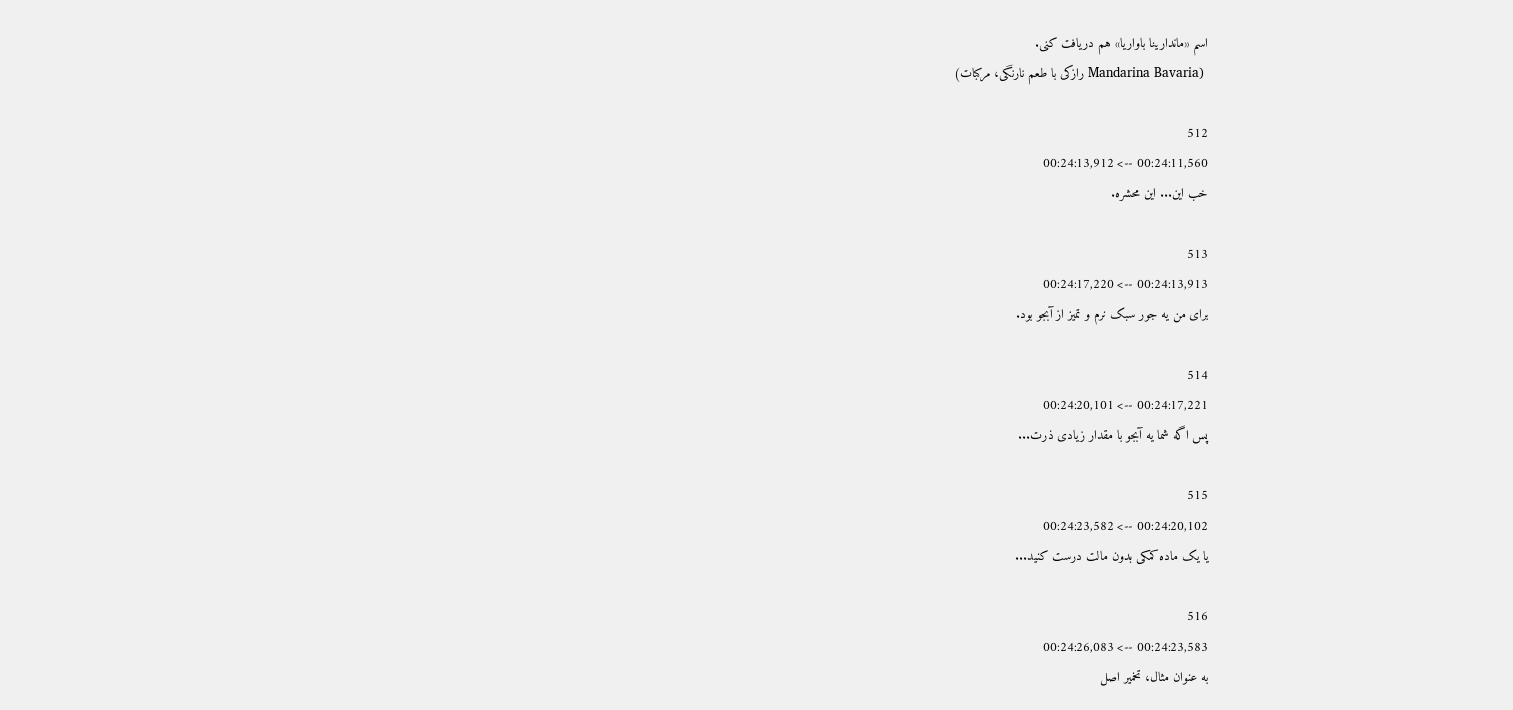اسم «ماندارینا باواریا» هم دریافت کنی.
 (Mandarina Bavaria رازکی با طعم نارنگی، مرکبات)

512
00:24:11,560 --> 00:24:13,912
خب این... این محشره.

513
00:24:13,913 --> 00:24:17,220
برای من یه جور سبک نرم و تمیز از آبجو بود.

514
00:24:17,221 --> 00:24:20,101
پس اگه شما یه آبجو با مقدار زیادی ذرت...

515
00:24:20,102 --> 00:24:23,582
یا یک ماده کمکی بدون مالت درست کنید...

516
00:24:23,583 --> 00:24:26,083
به عنوان مثال، تخمیر اصل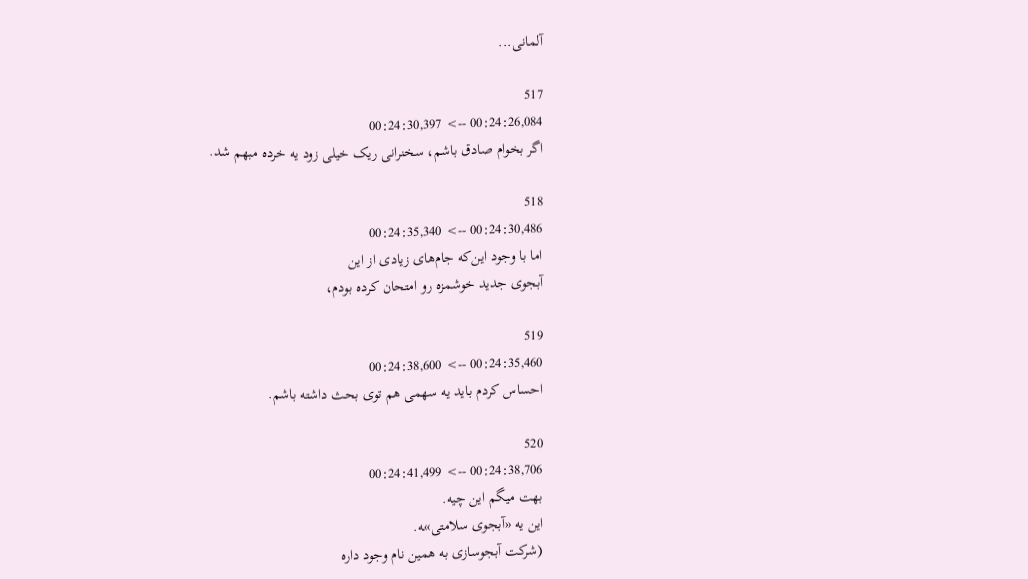آلمانی...

517
00:24:26,084 --> 00:24:30,397
اگر بخوام صادق باشم، سخنرانی ریک خیلی زود یه خرده مبهم شد.

518
00:24:30,486 --> 00:24:35,340
اما با وجود این‌که جام‌های زیادی از این
آبجوی جدید خوشمزه رو امتحان کرده بودم،

519
00:24:35,460 --> 00:24:38,600
احساس کردم باید یه سهمی هم توی بحث داشته باشم.

520
00:24:38,706 --> 00:24:41,499
بهت میگم این چیه.
این یه «آبجوی سلامتی»ـه.
(شرکت آبجوسازی به همین نام وجود داره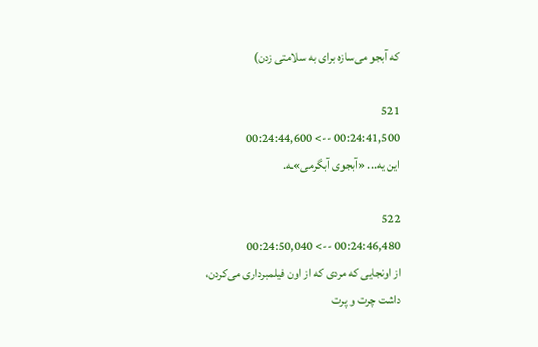که آبجو می‌سازه برای به سلامتی زدن)

521
00:24:41,500 --> 00:24:44,600
این یه... «آبجوی آبگرمی»ـه.

522
00:24:46,480 --> 00:24:50,040
از اونجایی که مردی که از اون فیلمبرداری می‌کردن،
داشت چرت و پرت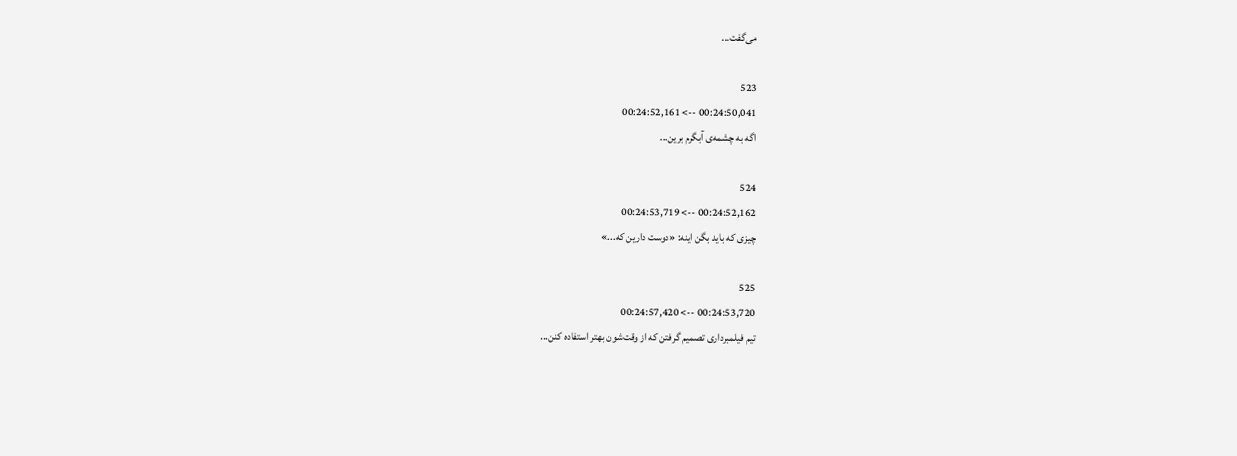می‌گفت...

523
00:24:50,041 --> 00:24:52,161
اگه به چشمه‌ی آبگرم برین...

524
00:24:52,162 --> 00:24:53,719
چیزی که باید بگن اینه: «دوست دارین که...»

525
00:24:53,720 --> 00:24:57,420
تیم فیلمبرداری تصمیم گرفتن که از وقت‌شون بهتر استفاده کنن...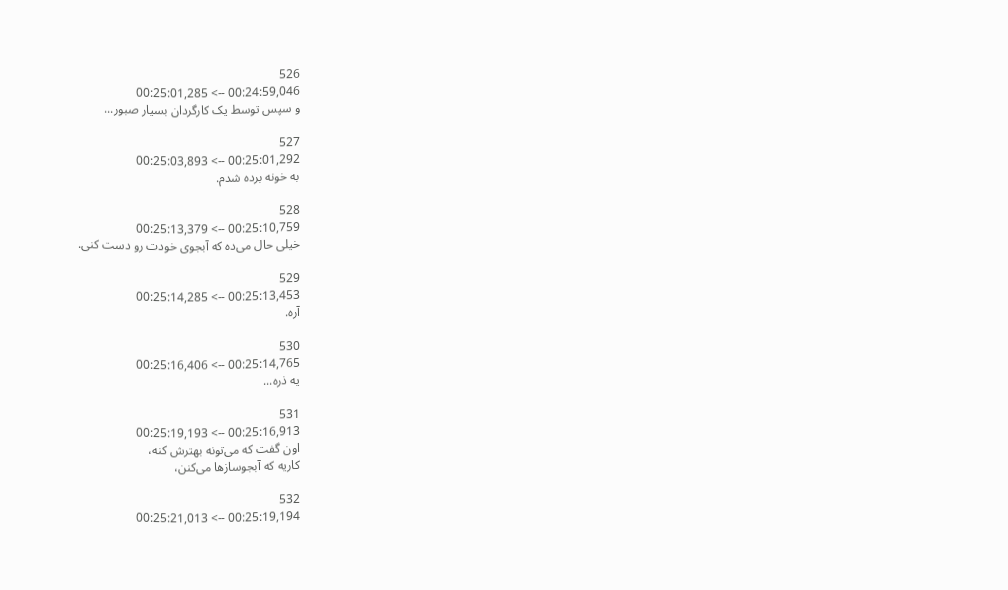526
00:24:59,046 --> 00:25:01,285
و سپس توسط یک کارگردان بسیار صبور...

527
00:25:01,292 --> 00:25:03,893
به خونه برده شدم.

528
00:25:10,759 --> 00:25:13,379
خیلی حال می‌ده که آبجوی خودت رو دست کنی.

529
00:25:13,453 --> 00:25:14,285
آره.

530
00:25:14,765 --> 00:25:16,406
یه ذره...

531
00:25:16,913 --> 00:25:19,193
اون گفت که می‌تونه بهترش کنه،
کاریه که آبجوسازها می‌کنن،

532
00:25:19,194 --> 00:25:21,013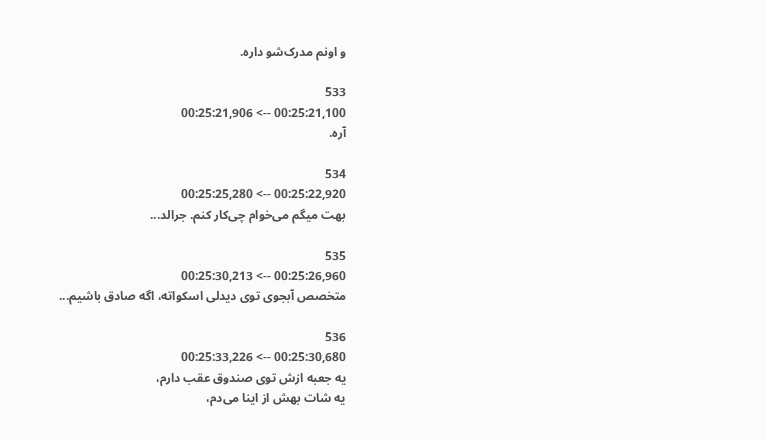و اونم مدرک‌شو داره.

533
00:25:21,100 --> 00:25:21,906
آره.

534
00:25:22,920 --> 00:25:25,280
بهت میگم می‌خوام چی‌کار کنم. جرالد...

535
00:25:26,960 --> 00:25:30,213
متخصص آبجوی توی دیدلی اسکواته، اگه صادق باشیم...

536
00:25:30,680 --> 00:25:33,226
یه جعبه ازش توی صندوق عقب دارم،
یه شات بهش از اینا می‌دم،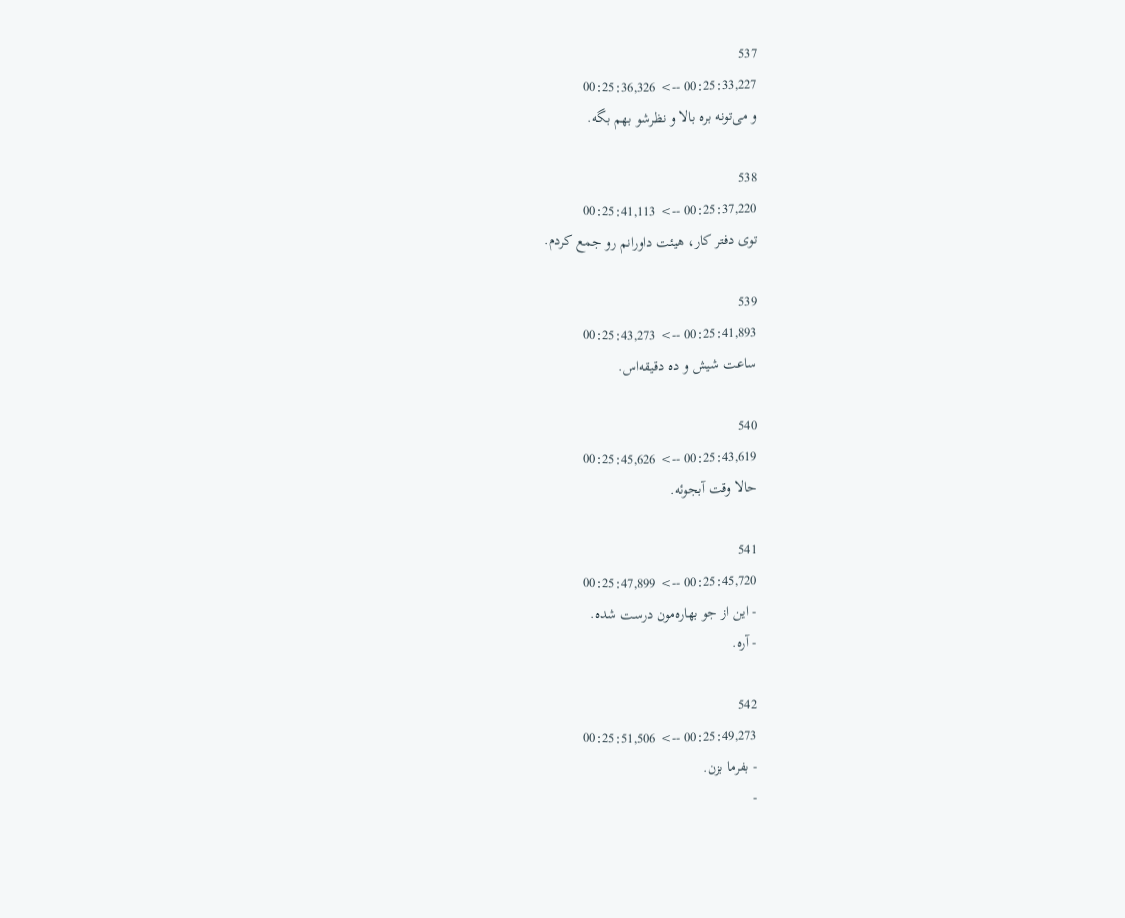537
00:25:33,227 --> 00:25:36,326
و می‌تونه بره بالا و نظرشو بهم بگه.

538
00:25:37,220 --> 00:25:41,113
توی دفتر کار، هیئت داورانم رو جمع کردم.

539
00:25:41,893 --> 00:25:43,273
ساعت شیش و ده دقیقه‌اس.

540
00:25:43,619 --> 00:25:45,626
حالا وقت آبجوئه.

541
00:25:45,720 --> 00:25:47,899
- این از جو بهاره‌مون درست شده.
- آره.

542
00:25:49,273 --> 00:25:51,506
- بفرما بزن.
-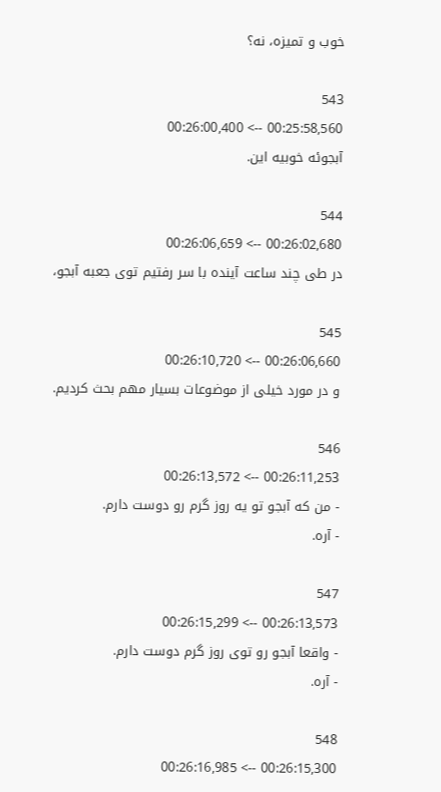خوب و تمیزه، نه؟

543
00:25:58,560 --> 00:26:00,400
آبجوئه خوبیه این.

544
00:26:02,680 --> 00:26:06,659
در طی چند ساعت آینده با سر رفتیم توی جعبه آبجو،

545
00:26:06,660 --> 00:26:10,720
و در مورد خیلی از موضوعات بسیار مهم بحث کردیم.

546
00:26:11,253 --> 00:26:13,572
- من که آبجو تو یه روز گرم رو دوست دارم.
- آره.

547
00:26:13,573 --> 00:26:15,299
- واقعا آبجو رو توی روز گرم دوست دارم.
- آره.

548
00:26:15,300 --> 00:26:16,985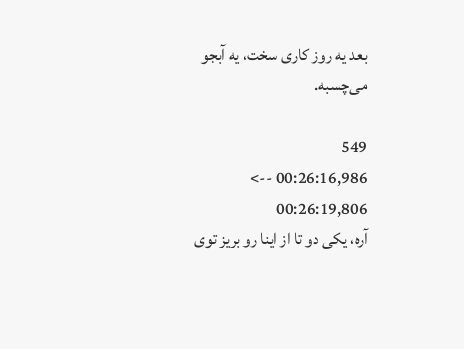بعد یه روز کاری سخت، یه آبجو می‌چسبه.

549
00:26:16,986 --> 00:26:19,806
آره، یکی دو تا از اینا رو بریز توی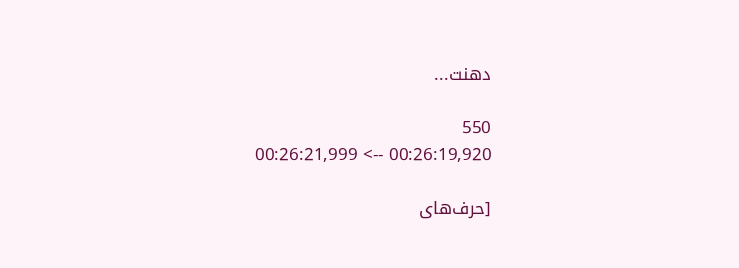دهنت...

550
00:26:19,920 --> 00:26:21,999

[حرف‌های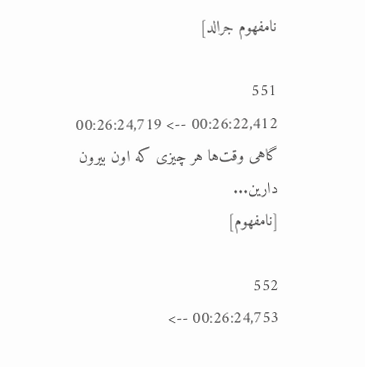نامفهوم جرالد]

551
00:26:22,412 --> 00:26:24,719
گاهی وقت‌ها هر چیزی که اون بیرون دارین...
[نامفهوم]

552
00:26:24,753 -->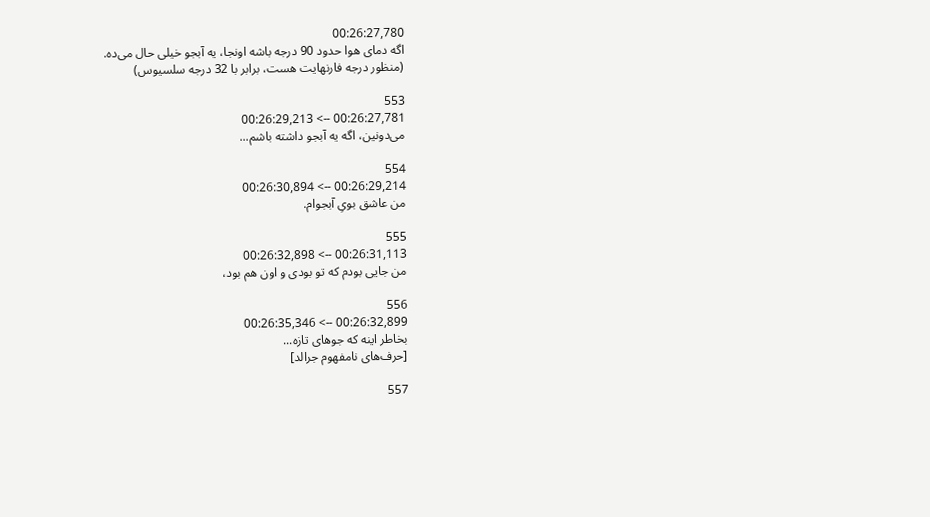00:26:27,780
اگه دمای هوا حدود 90 درجه باشه اونجا، یه آبجو خیلی حال می‌ده.
(منظور درجه فارنهایت هست، برابر با 32 درجه سلسیوس)

553
00:26:27,781 --> 00:26:29,213
می‌دونین، اگه یه آبجو داشته باشم...

554
00:26:29,214 --> 00:26:30,894
من عاشق بویِ آبجوام.

555
00:26:31,113 --> 00:26:32,898
من جایی بودم که تو بودی و اون هم بود،

556
00:26:32,899 --> 00:26:35,346
بخاطر اینه که جوهای تازه...
[حرف‌های نامفهوم جرالد]

557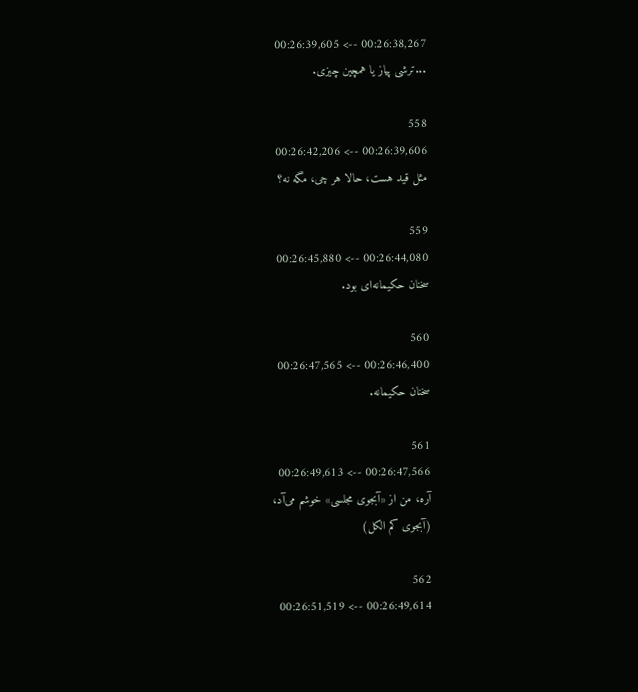00:26:38,267 --> 00:26:39,605
...ترشی پیاز یا همچین چیزی.

558
00:26:39,606 --> 00:26:42,206
مثل قید هست، حالا هر چی، مگه نه؟

559
00:26:44,080 --> 00:26:45,880
سخنان حکیمانه‌ای بود.

560
00:26:46,400 --> 00:26:47,565
سخنان حکیمانه.

561
00:26:47,566 --> 00:26:49,613
آره، من از «آبجوی مجلسی» خوشم می‌آد،
(آبجوی کم الکل)

562
00:26:49,614 --> 00:26:51,519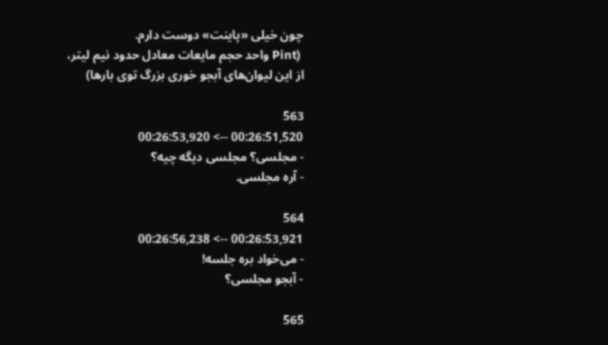چون خیلی «پاینت» دوست دارم.
 (Pint واحد حجم مایعات معادل حدود نیم لیتر،
از این لیوان‌های آبجو خوری بزرگ توی بارها)

563
00:26:51,520 --> 00:26:53,920
- مجلسی؟ مجلسی دیگه چیه؟
- آره مجلسی.

564
00:26:53,921 --> 00:26:56,238
- می‌خواد بره جلسه!
- آبجو مجلسی؟

565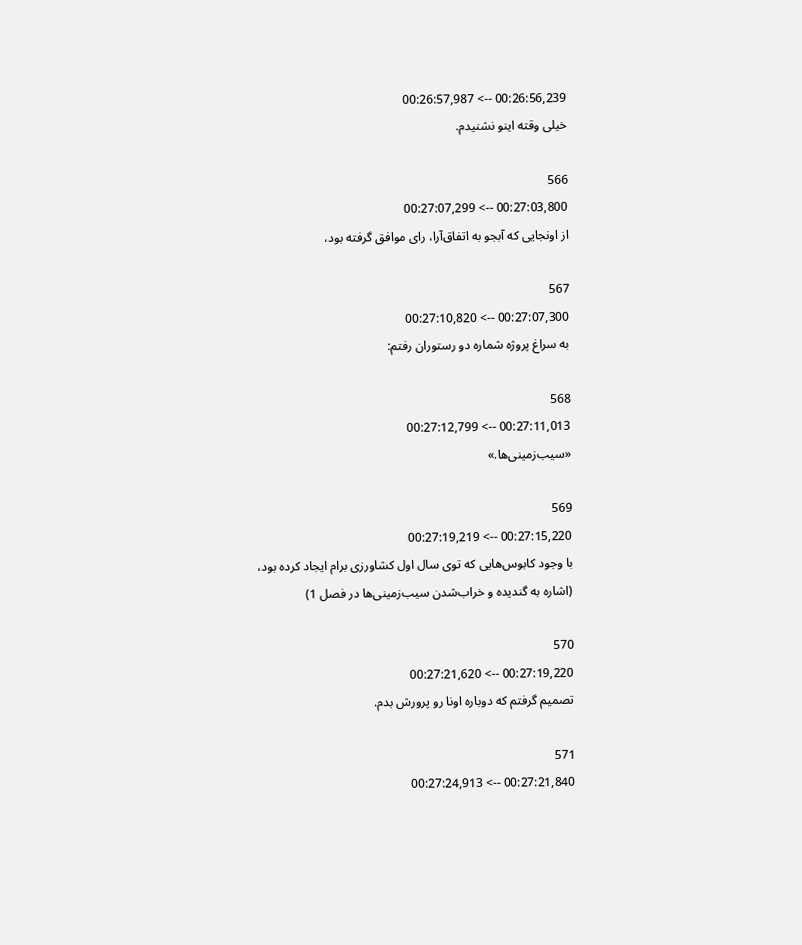00:26:56,239 --> 00:26:57,987
خیلی وقته اینو نشنیدم.

566
00:27:03,800 --> 00:27:07,299
از اونجایی که آبجو به اتفاق‌آرا، رای موافق گرفته بود،

567
00:27:07,300 --> 00:27:10,820
به سراغ پروژه شماره دو رستوران رفتم:

568
00:27:11,013 --> 00:27:12,799
«سیب‌زمینی‌ها.»

569
00:27:15,220 --> 00:27:19,219
با وجود کابوس‌هایی که توی سال اول کشاورزی برام ایجاد کرده بود،
(اشاره به گندیده و خراب‌شدن سیب‌زمینی‌ها در فصل 1)

570
00:27:19,220 --> 00:27:21,620
تصمیم گرفتم که دوباره اونا رو پرورش بدم.

571
00:27:21,840 --> 00:27:24,913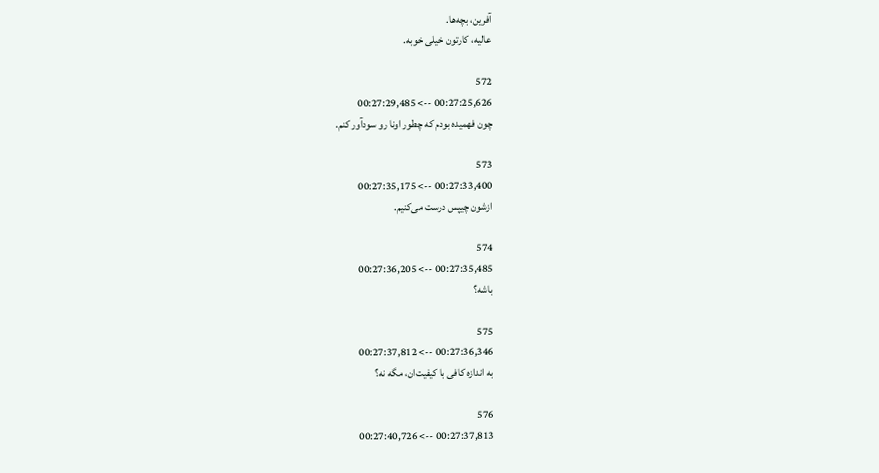آفرین، بچه‌ها.
عالیه، کارتون خیلی خوبه.

572
00:27:25,626 --> 00:27:29,485
چون فهمیده بودم که چطور اونا رو سودآور کنم.

573
00:27:33,400 --> 00:27:35,175
ازشون چیپس درست می‌کنیم.

574
00:27:35,485 --> 00:27:36,205
باشه؟

575
00:27:36,346 --> 00:27:37,812
به اندازه کافی با کیفیت‌ان، مگه نه؟

576
00:27:37,813 --> 00:27:40,726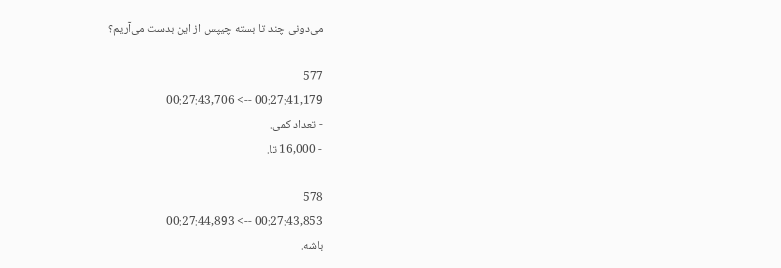می‌دونی چند تا بسته چیپس از این بدست می‌آریم؟

577
00:27:41,179 --> 00:27:43,706
- تعداد کمی.
- 16,000 تا.

578
00:27:43,853 --> 00:27:44,893
باشه.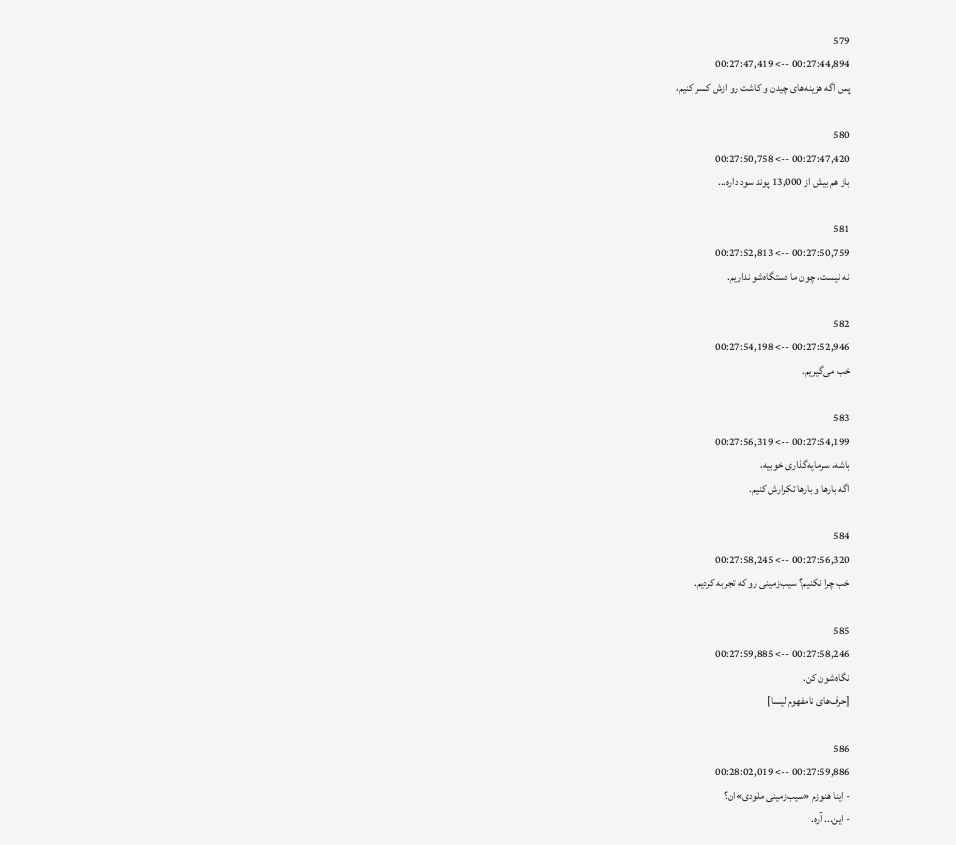579
00:27:44,894 --> 00:27:47,419
پس اگه هزینه‌های چیدن و کاشت رو ازش کسر کنیم،

580
00:27:47,420 --> 00:27:50,758
باز هم بیش از 13,000 پوند سود داره...

581
00:27:50,759 --> 00:27:52,813
نه نیست، چون ما دستگاه‌شو نداریم.

582
00:27:52,946 --> 00:27:54,198
خب می‌گیریم.

583
00:27:54,199 --> 00:27:56,319
باشه، سرمایه‌گذاری خوبیه،
اگه بارها و بارها تکرارش کنیم.

584
00:27:56,320 --> 00:27:58,245
خب چرا نکنیم؟ سیب‌زمینی رو که تجربه کردیم.

585
00:27:58,246 --> 00:27:59,885
نگاه‌شون کن.
[حرف‌های نامفهوم لیسا]

586
00:27:59,886 --> 00:28:02,019
- اینا هنوزم «سیب‌زمینی ملودی»ان؟
- این... آره.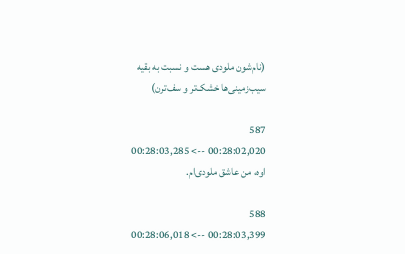(نام‌شون ملودی هست و نسبت به بقیه
سیب‌زمینی‌ها خشک‌تر و سف‌ترن)

587
00:28:02,020 --> 00:28:03,285
اوه، من عاشق ملودی‌ام.

588
00:28:03,399 --> 00:28:06,018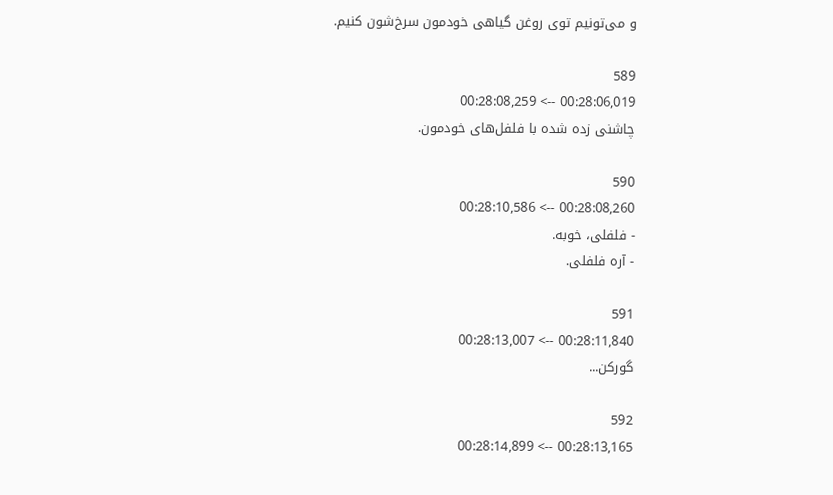و می‌تونیم توی روغن گیاهی خودمون سرخ‌شون کنیم.

589
00:28:06,019 --> 00:28:08,259
چاشنی زده شده با فلفل‌های خودمون.

590
00:28:08,260 --> 00:28:10,586
- فلفلی، خوبه.
- آره فلفلی.

591
00:28:11,840 --> 00:28:13,007
گورکن...

592
00:28:13,165 --> 00:28:14,899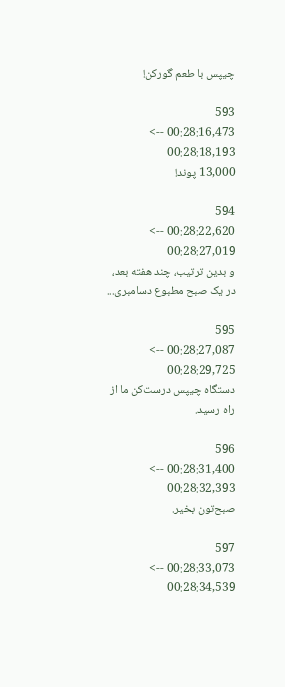چیپس با طعم گورکن!

593
00:28:16,473 --> 00:28:18,193
13,000 پوند!

594
00:28:22,620 --> 00:28:27,019
و بدین ترتیب، چند هفته بعد، در یک صبح مطبوع دسامبری...

595
00:28:27,087 --> 00:28:29,725
دستگاه چیپس درست‌کن ما از راه رسید.

596
00:28:31,400 --> 00:28:32,393
صبح‌تون بخیر.

597
00:28:33,073 --> 00:28:34,539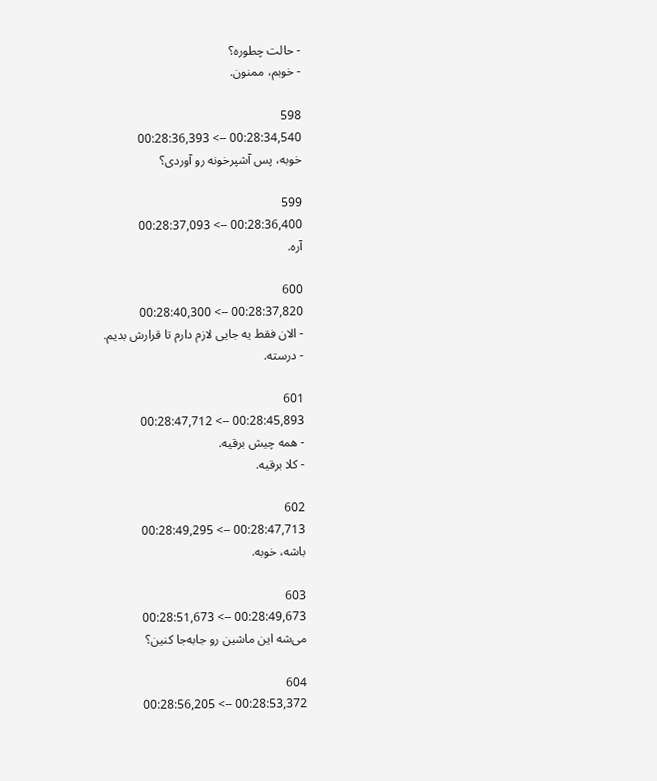- حالت چطوره؟
- خوبم، ممنون.

598
00:28:34,540 --> 00:28:36,393
خوبه، پس آشپرخونه رو آوردی؟

599
00:28:36,400 --> 00:28:37,093
آره.

600
00:28:37,820 --> 00:28:40,300
- الان فقط یه جایی لازم دارم تا قرارش بدیم.
- درسته.

601
00:28:45,893 --> 00:28:47,712
- همه چیش برقیه.
- کلا برقیه.

602
00:28:47,713 --> 00:28:49,295
باشه، خوبه.

603
00:28:49,673 --> 00:28:51,673
می‌شه این ماشین رو جابه‌جا کنین؟

604
00:28:53,372 --> 00:28:56,205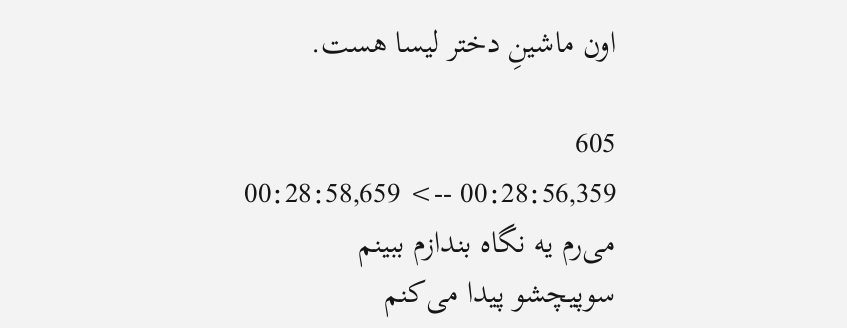اون ماشینِ دختر لیسا هست.

605
00:28:56,359 --> 00:28:58,659
می‌رم یه نگاه بندازم ببینم
سوپیچشو پیدا می‌کنم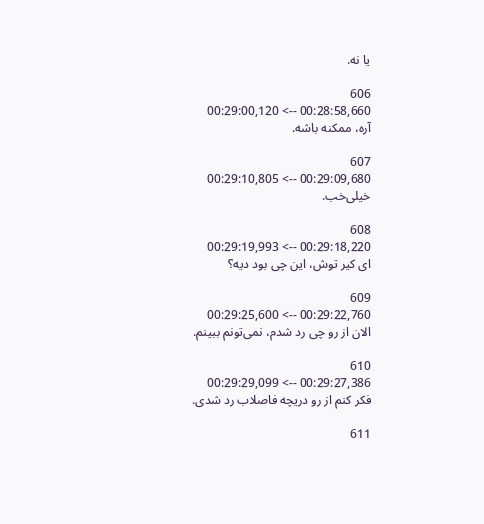یا نه.

606
00:28:58,660 --> 00:29:00,120
آره، ممکنه باشه.

607
00:29:09,680 --> 00:29:10,805
خیلی‌خب.

608
00:29:18,220 --> 00:29:19,993
ای کیر توش، این چی بود دیه؟

609
00:29:22,760 --> 00:29:25,600
الان از رو چی رد شدم، نمی‌تونم ببینم.

610
00:29:27,386 --> 00:29:29,099
فکر کنم از رو دریچه فاصلاب رد شدی.

611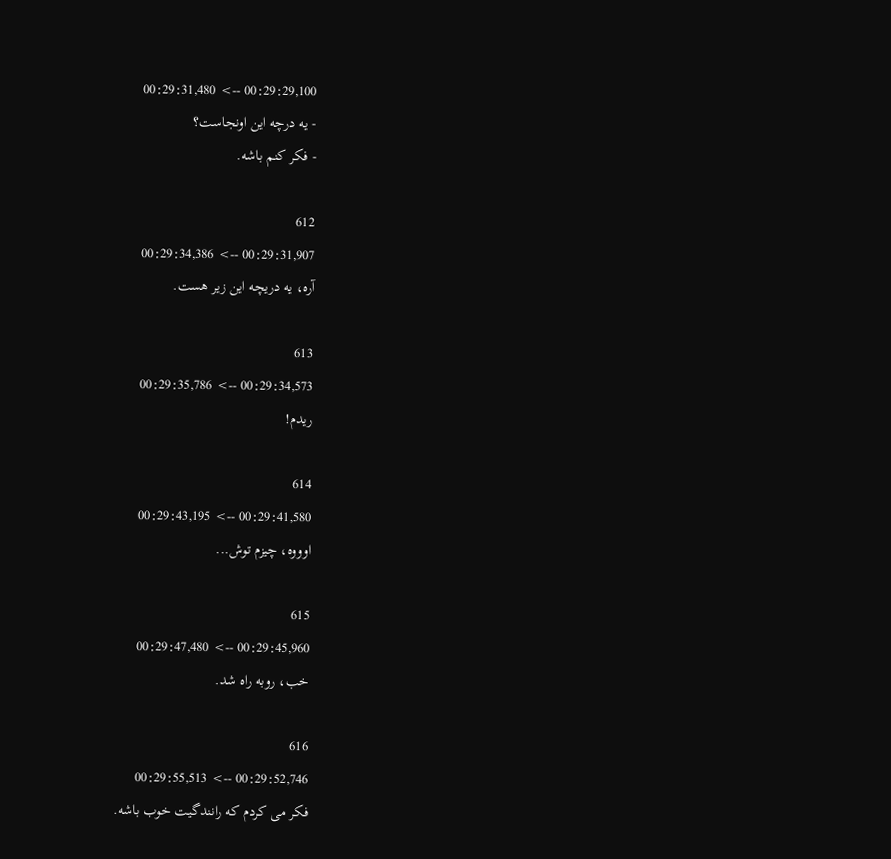00:29:29,100 --> 00:29:31,480
- یه درچه این اونجاست؟
- فکر کنم باشه.

612
00:29:31,907 --> 00:29:34,386
آره، یه دریچه‌ این زیر هست.

613
00:29:34,573 --> 00:29:35,786
ریدم!

614
00:29:41,580 --> 00:29:43,195
اوووه، چیزم توش...

615
00:29:45,960 --> 00:29:47,480
خب، روبه راه شد.

616
00:29:52,746 --> 00:29:55,513
فکر می کردم که رانندگیت خوب باشه.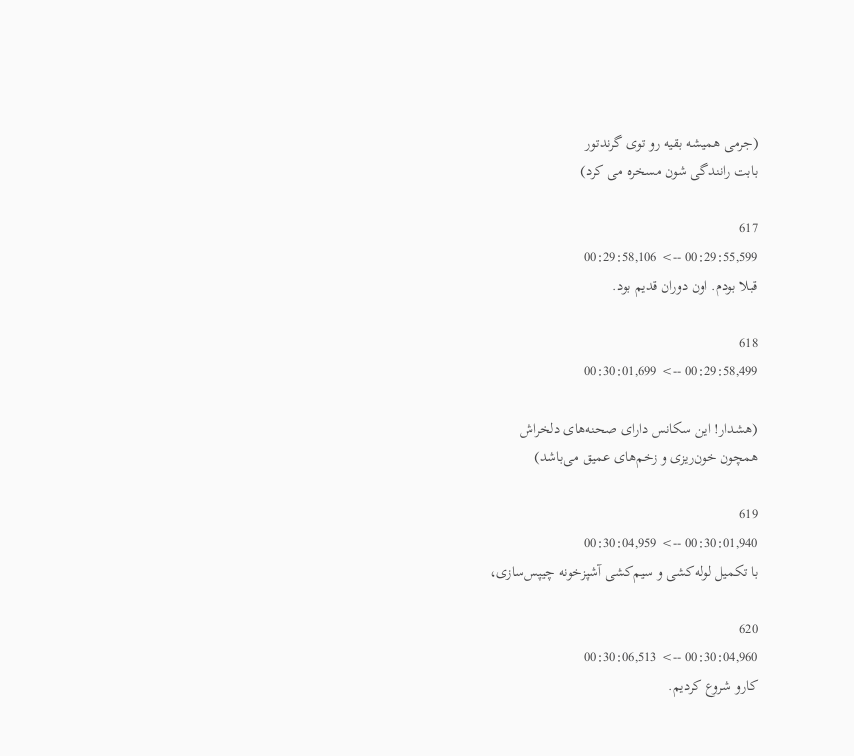(جرمی همیشه بقیه رو توی گرندتور
بابت رانندگی شون مسخره می کرد)

617
00:29:55,599 --> 00:29:58,106
قبلا بودم. اون دوران قدیم بود.

618
00:29:58,499 --> 00:30:01,699

(هشدار! این سکانس دارای صحنه‌های دلخراش
همچون خون‌ریزی و زخم‌های عمیق می‌باشد)

619
00:30:01,940 --> 00:30:04,959
با تکمیل لوله‌کشی و سیم‌کشی آشپزخونه چیپس‌سازی،

620
00:30:04,960 --> 00:30:06,513
کارو شروع کردیم.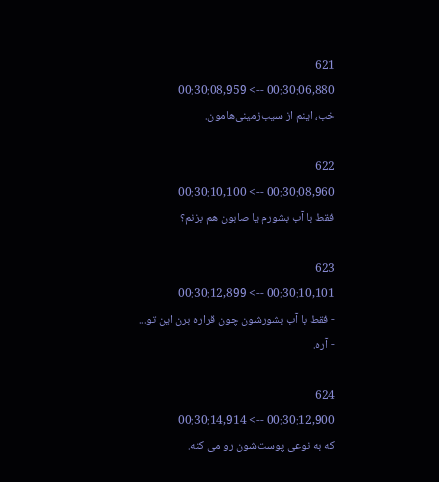621
00:30:06,880 --> 00:30:08,959
خب، اینم از سیب‌زمینی‌هامون.

622
00:30:08,960 --> 00:30:10,100
فقط با آب بشورم یا صابون هم بزنم؟

623
00:30:10,101 --> 00:30:12,899
- فقط با آب بشورشون چون قراره برن این تو...
- آره.

624
00:30:12,900 --> 00:30:14,914
که به نوعی پوست‌شون رو می کنه.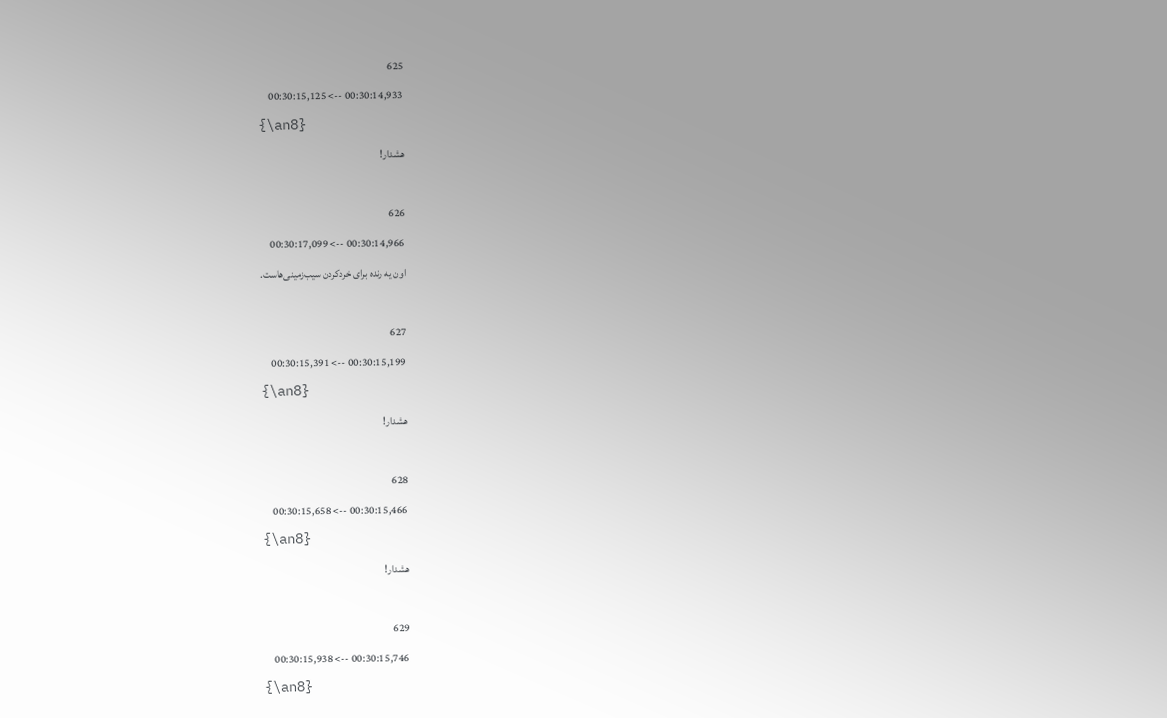625
00:30:14,933 --> 00:30:15,125
{\an8}
هشدار!

626
00:30:14,966 --> 00:30:17,099
اون یه رنده برای خردکردن سیب‌زمینی‌هاست.

627
00:30:15,199 --> 00:30:15,391
{\an8}
هشدار!

628
00:30:15,466 --> 00:30:15,658
{\an8}
هشدار!

629
00:30:15,746 --> 00:30:15,938
{\an8}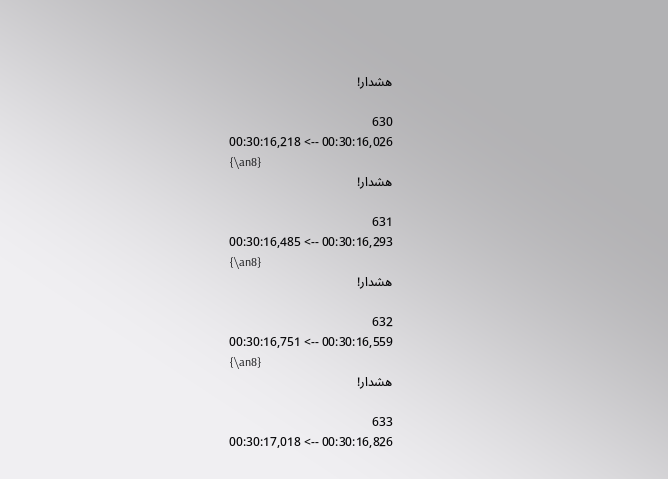هشدار!

630
00:30:16,026 --> 00:30:16,218
{\an8}
هشدار!

631
00:30:16,293 --> 00:30:16,485
{\an8}
هشدار!

632
00:30:16,559 --> 00:30:16,751
{\an8}
هشدار!

633
00:30:16,826 --> 00:30:17,018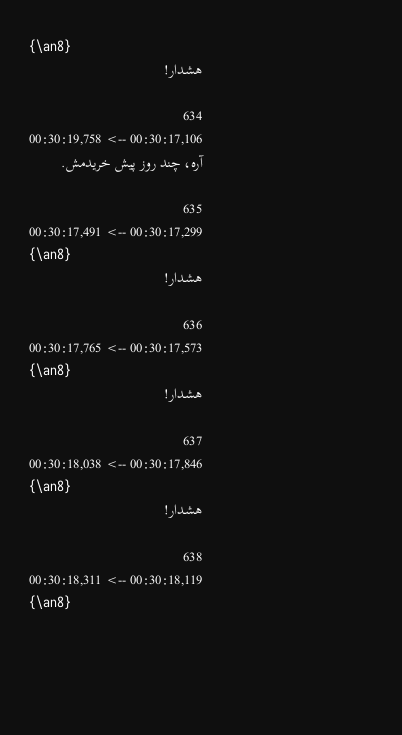{\an8}
هشدار!

634
00:30:17,106 --> 00:30:19,758
آره، چند روز پیش خریدمش.

635
00:30:17,299 --> 00:30:17,491
{\an8}
هشدار!

636
00:30:17,573 --> 00:30:17,765
{\an8}
هشدار!

637
00:30:17,846 --> 00:30:18,038
{\an8}
هشدار!

638
00:30:18,119 --> 00:30:18,311
{\an8}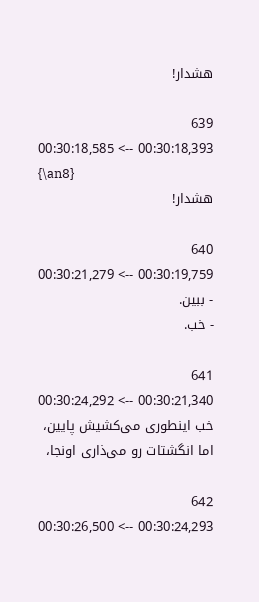هشدار!

639
00:30:18,393 --> 00:30:18,585
{\an8}
هشدار!

640
00:30:19,759 --> 00:30:21,279
- ببین.
- خب.

641
00:30:21,340 --> 00:30:24,292
خب اینطوری می‌کشیش پایین،
اما انگشتات رو می‌ذاری اونجا،

642
00:30:24,293 --> 00:30:26,500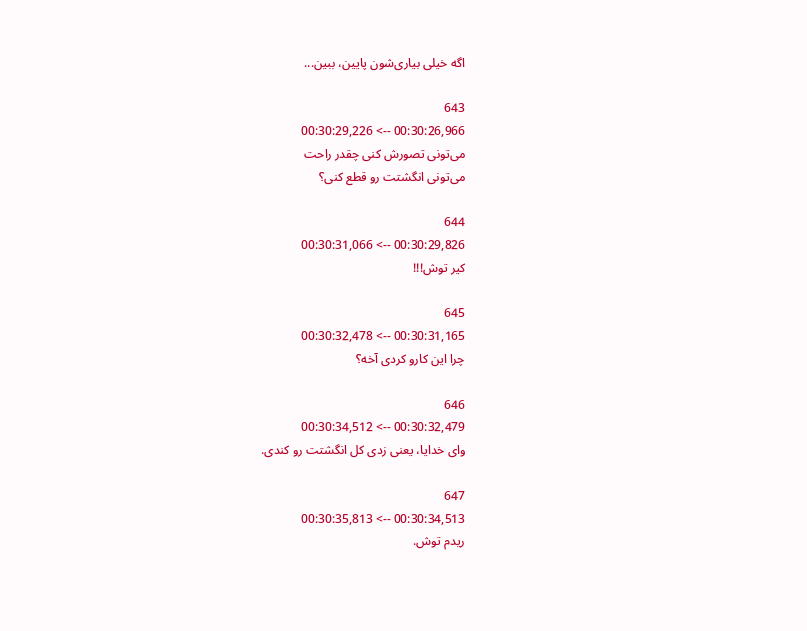اگه خیلی بیاری‌شون پایین، ببین...

643
00:30:26,966 --> 00:30:29,226
می‌تونی تصورش کنی چقدر راحت
می‌تونی انگشتت رو قطع کنی؟

644
00:30:29,826 --> 00:30:31,066
کیر توش!!!

645
00:30:31,165 --> 00:30:32,478
چرا این کارو کردی آخه؟

646
00:30:32,479 --> 00:30:34,512
وای خدایا، یعنی زدی کل انگشتت رو کندی.

647
00:30:34,513 --> 00:30:35,813
ریدم توش.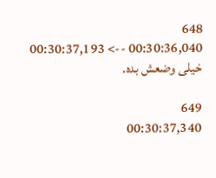648
00:30:36,040 --> 00:30:37,193
خیلی وضعش بده.

649
00:30:37,340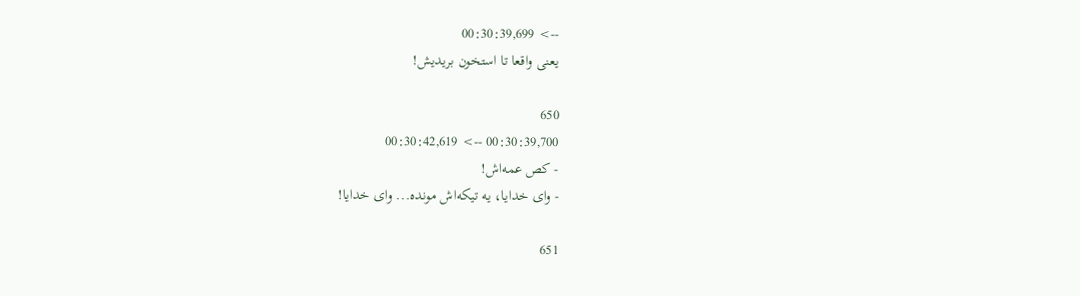--> 00:30:39,699
یعنی واقعا تا استخون بریدیش!

650
00:30:39,700 --> 00:30:42,619
- کص عمه‌اش!
- وای خدایا، یه تیکه‌اش مونده... وای خدایا‍‍!

651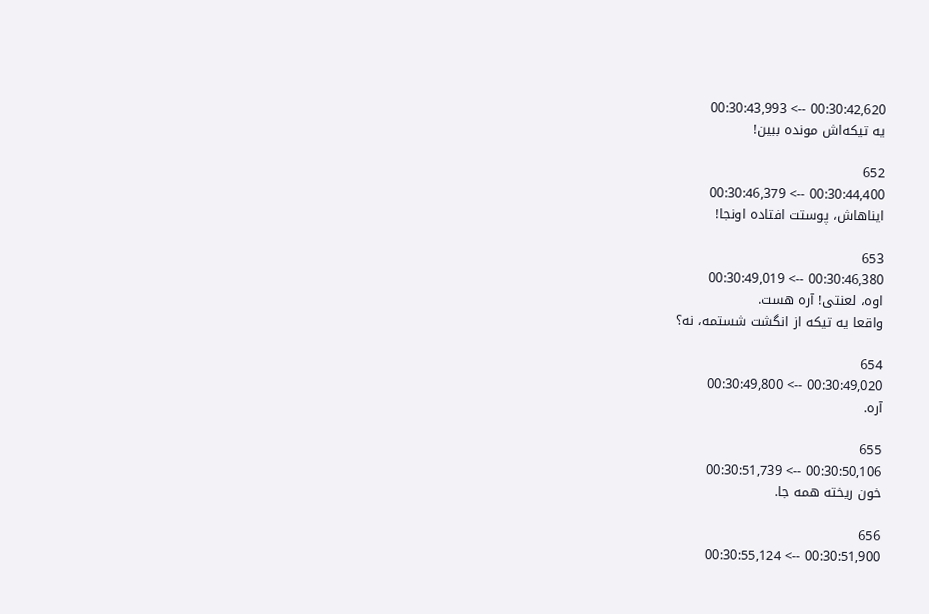00:30:42,620 --> 00:30:43,993
یه تیکه‌اش مونده ببین!

652
00:30:44,400 --> 00:30:46,379
ایناهاش، پوستت افتاده اونجا!

653
00:30:46,380 --> 00:30:49,019
اوه، لعنتی! آره هست.
واقعا یه تیکه از انگشت شستمه، نه؟

654
00:30:49,020 --> 00:30:49,800
آره.

655
00:30:50,106 --> 00:30:51,739
خون ریخته همه جا.

656
00:30:51,900 --> 00:30:55,124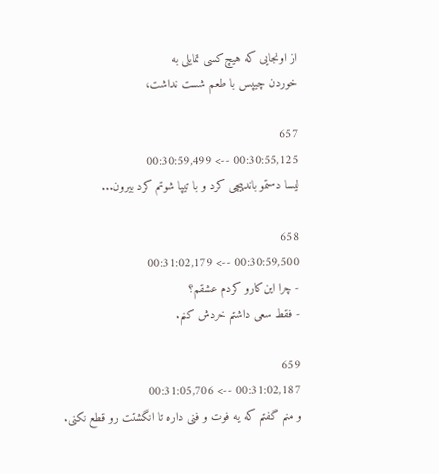از اونجایی که هیچ‌کسی تمایلی به
خوردن چیپس با طعم شست نداشت،

657
00:30:55,125 --> 00:30:59,499
لیسا دستمو باندپیچی کرد و با تیپا شوتم کرد بیرون...

658
00:30:59,500 --> 00:31:02,179
- چرا این‌کارو کردم عشقم؟
- فقط سعی داشتم خردش کنم.

659
00:31:02,187 --> 00:31:05,706
و منم گفتم که یه فوت و فنی داره تا انگشتت رو قطع نکنی.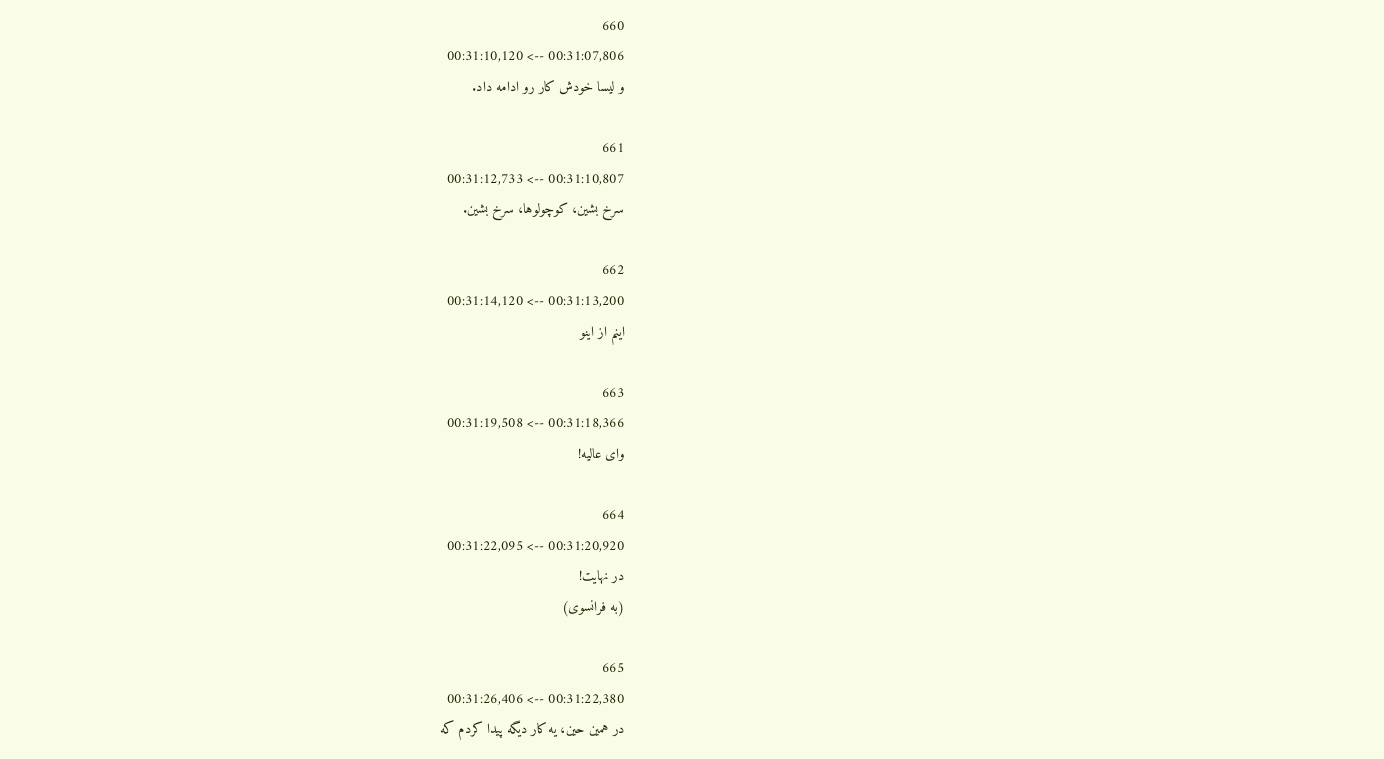660
00:31:07,806 --> 00:31:10,120
و لیسا خودش کار رو ادامه داد.

661
00:31:10,807 --> 00:31:12,733
سرخ بشین، کوچولوها، سرخ بشین.

662
00:31:13,200 --> 00:31:14,120
اینم از اینو

663
00:31:18,366 --> 00:31:19,508
وای عالیه!

664
00:31:20,920 --> 00:31:22,095
در نهایت!
(به فرانسوی)

665
00:31:22,380 --> 00:31:26,406
در همین حین، یه کار دیگه پیدا کردم که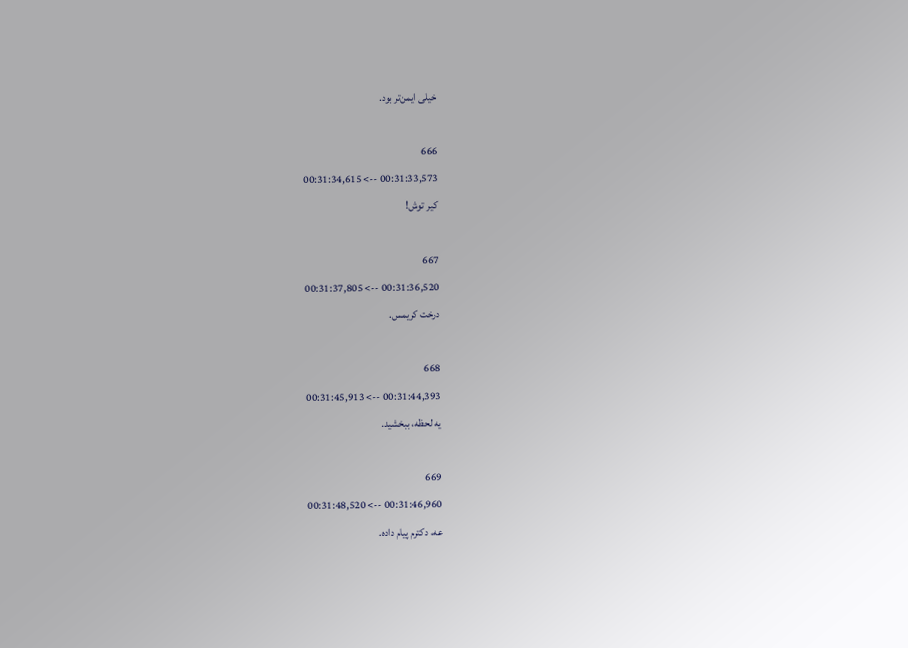خیلی ایمن‌تر بود.

666
00:31:33,573 --> 00:31:34,615
کیر توش!

667
00:31:36,520 --> 00:31:37,805
درخت کریمس.

668
00:31:44,393 --> 00:31:45,913
یه لحظه، ببخشید.

669
00:31:46,960 --> 00:31:48,520
عه، دکترم پیام داده.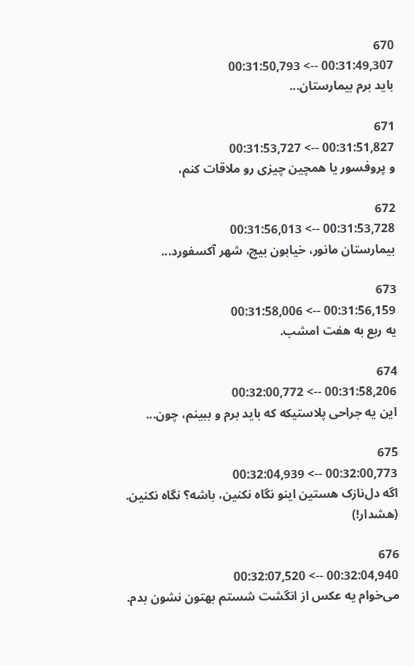670
00:31:49,307 --> 00:31:50,793
باید برم بیمارستان...

671
00:31:51,827 --> 00:31:53,727
و پروفسور یا همچین چیزی رو ملاقات کنم،

672
00:31:53,728 --> 00:31:56,013
بیمارستان مانور، خیابون بیچ، شهر آکسفورد...

673
00:31:56,159 --> 00:31:58,006
یه ربع به هفت امشب.

674
00:31:58,206 --> 00:32:00,772
این یه جراحی پلاستیکه که باید برم و ببینم، چون...

675
00:32:00,773 --> 00:32:04,939
اگه دل‌نازک هستین اینو نگاه نکنین، باشه؟ نگاه نکنین.
(هشدار!)

676
00:32:04,940 --> 00:32:07,520
می‌خوام یه عکس از انگشت شستم بهتون نشون بدم.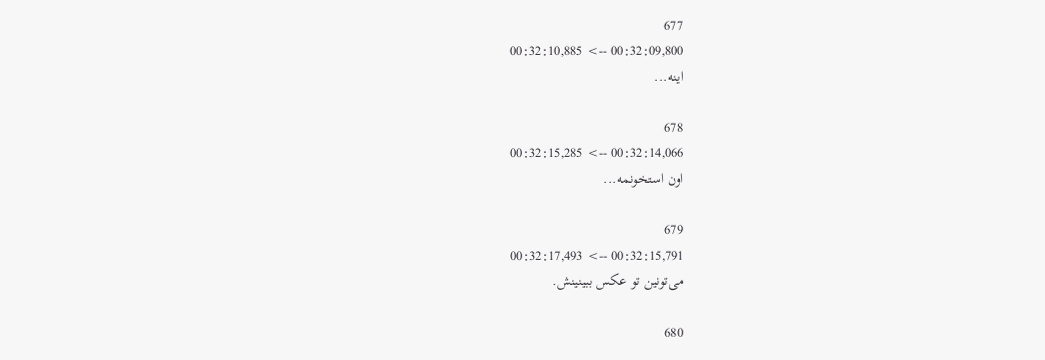677
00:32:09,800 --> 00:32:10,885
اینه...

678
00:32:14,066 --> 00:32:15,285
اون استخونمه...

679
00:32:15,791 --> 00:32:17,493
می‌تونین تو عکس ببینینش.

680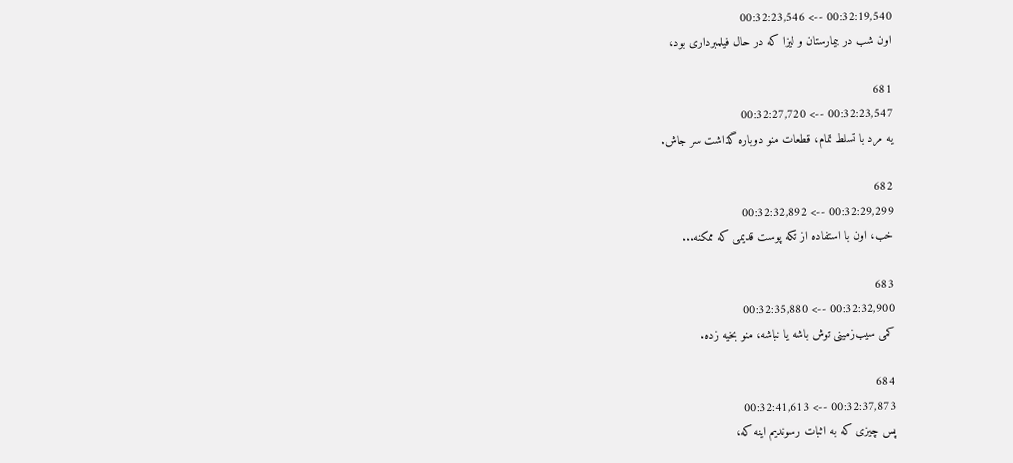00:32:19,540 --> 00:32:23,546
اون شب در بیمارستان و لیزا که در حال فیلمبرداری بود،

681
00:32:23,547 --> 00:32:27,720
یه مرد با تسلط تمام، قطعات منو دوباره گذاشت سر جاش.

682
00:32:29,299 --> 00:32:32,892
خب، اون با استفاده از تکه پوست قدیمی که ممکنه...

683
00:32:32,900 --> 00:32:35,880
کمی سیب‌زمینی توش باشه یا نباشه، منو بخیه زده.

684
00:32:37,873 --> 00:32:41,613
پس چیزی که به اثبات رسوندیم اینه که،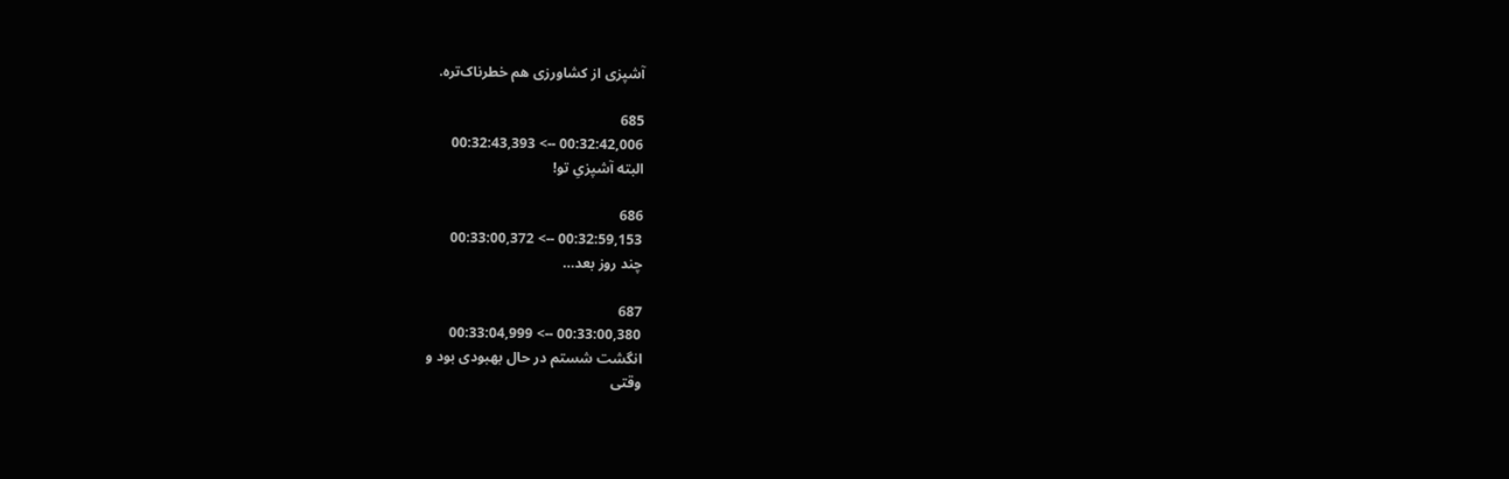آشپزی از کشاورزی هم خطرناک‌تره.

685
00:32:42,006 --> 00:32:43,393
البته آشپزیِ تو!

686
00:32:59,153 --> 00:33:00,372
چند روز بعد...

687
00:33:00,380 --> 00:33:04,999
انگشت شستم در حال بهبودی بود و
وقتی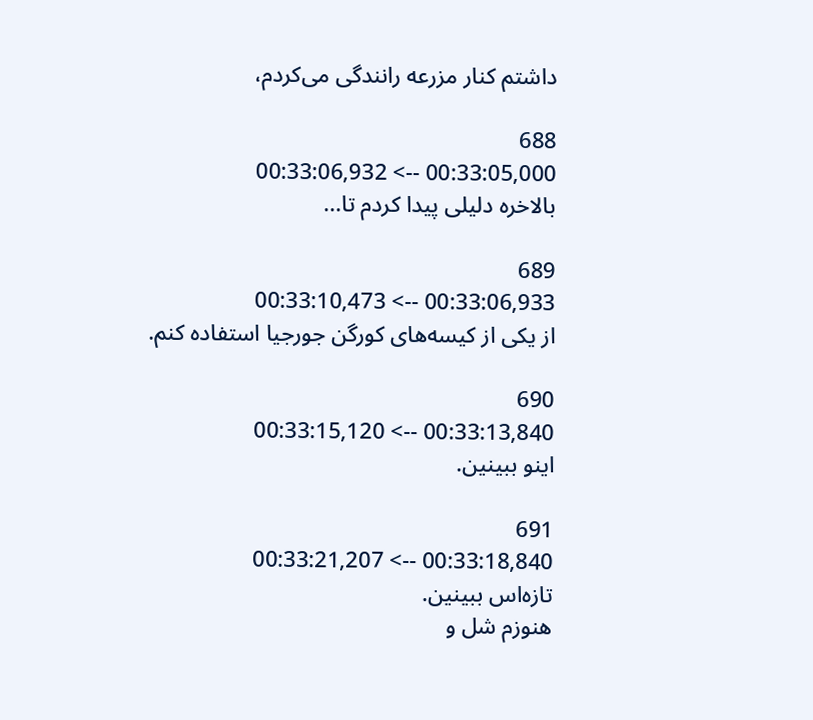داشتم کنار مزرعه رانندگی می‌کردم،

688
00:33:05,000 --> 00:33:06,932
بالاخره دلیلی پیدا کردم تا...

689
00:33:06,933 --> 00:33:10,473
از یکی از کیسه‌های کورگن جورجیا استفاده کنم.

690
00:33:13,840 --> 00:33:15,120
اینو ببینین.

691
00:33:18,840 --> 00:33:21,207
تازه‌اس ببینین.
هنوزم شل و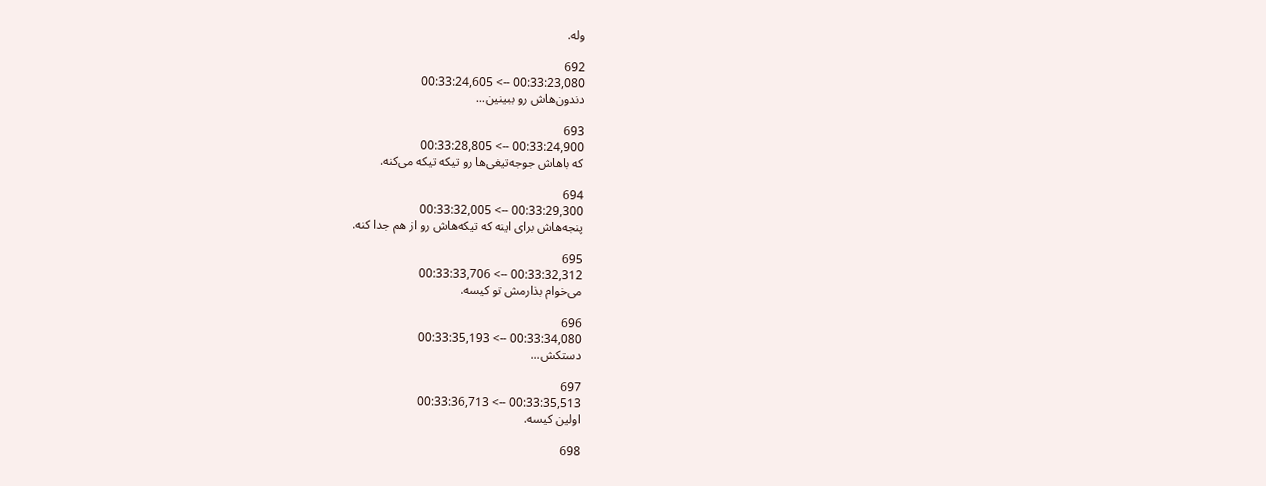وله.

692
00:33:23,080 --> 00:33:24,605
دندون‌هاش رو ببینین...

693
00:33:24,900 --> 00:33:28,805
که باهاش جوجه‌تیغی‌ها رو تیکه تیکه می‌کنه.

694
00:33:29,300 --> 00:33:32,005
پنجه‌هاش برای اینه که تیکه‌هاش رو از هم جدا کنه.

695
00:33:32,312 --> 00:33:33,706
می‌خوام بذارمش تو کیسه.

696
00:33:34,080 --> 00:33:35,193
دستکش...

697
00:33:35,513 --> 00:33:36,713
اولین کیسه.

698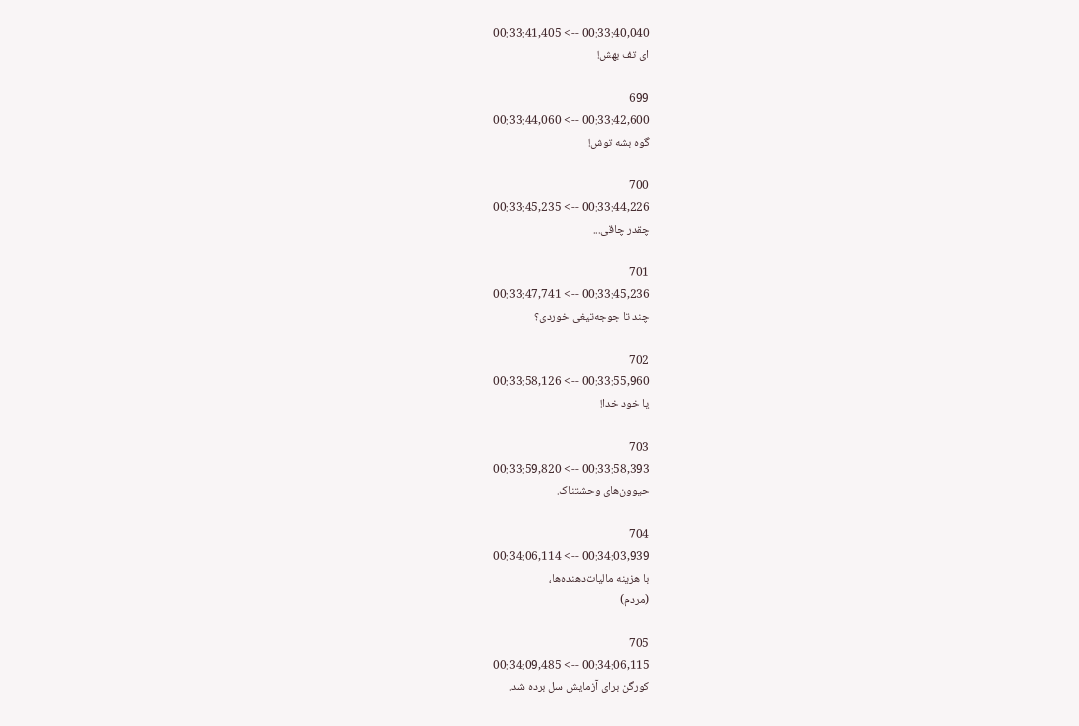00:33:40,040 --> 00:33:41,405
ای تف بهش!

699
00:33:42,600 --> 00:33:44,060
گوه بشه توش!

700
00:33:44,226 --> 00:33:45,235
چقدر چاقی...

701
00:33:45,236 --> 00:33:47,741
چند تا جوجه‌تیغی خوردی؟

702
00:33:55,960 --> 00:33:58,126
یا خود خدا!

703
00:33:58,393 --> 00:33:59,820
حیوون‌های وحشتناک.

704
00:34:03,939 --> 00:34:06,114
با هزینه مالیات‌دهنده‌ها،
(مردم)

705
00:34:06,115 --> 00:34:09,485
کورگن برای آزمایش سل برده شد.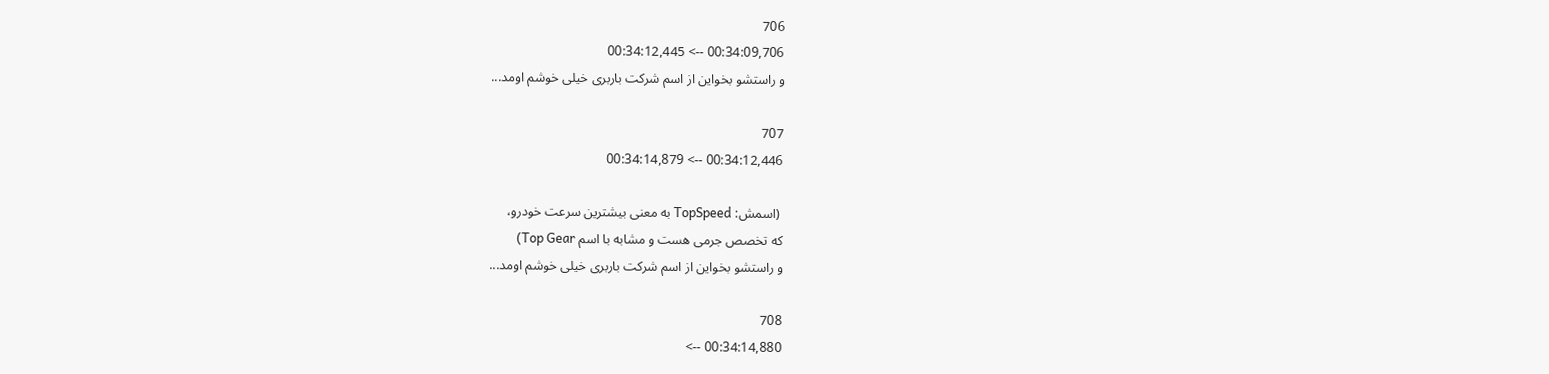706
00:34:09,706 --> 00:34:12,445
و راستشو بخواین از اسم شرکت باربری خیلی خوشم اومد...

707
00:34:12,446 --> 00:34:14,879

 (اسمش: TopSpeed به معنی بیشترین سرعت خودرو،
که تخصص جرمی هست و مشابه با اسم Top Gear)
و راستشو بخواین از اسم شرکت باربری خیلی خوشم اومد...

708
00:34:14,880 -->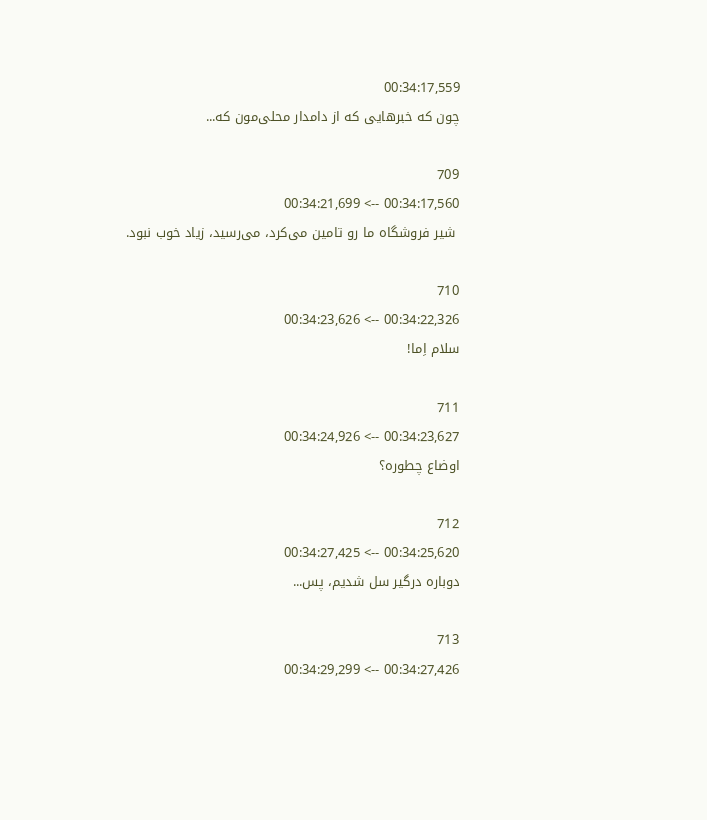00:34:17,559
چون که خبرهایی که از دامدار محلی‌مون که...

709
00:34:17,560 --> 00:34:21,699
 شیر فروشگاه‌ ما رو تامین می‌کرد، می‌رسید، زیاد خوب نبود.

710
00:34:22,326 --> 00:34:23,626
سلام اِما!

711
00:34:23,627 --> 00:34:24,926
اوضاع چطوره؟

712
00:34:25,620 --> 00:34:27,425
دوباره درگیر سل شدیم، پس...

713
00:34:27,426 --> 00:34:29,299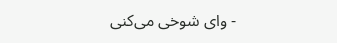- وای شوخی می‌کنی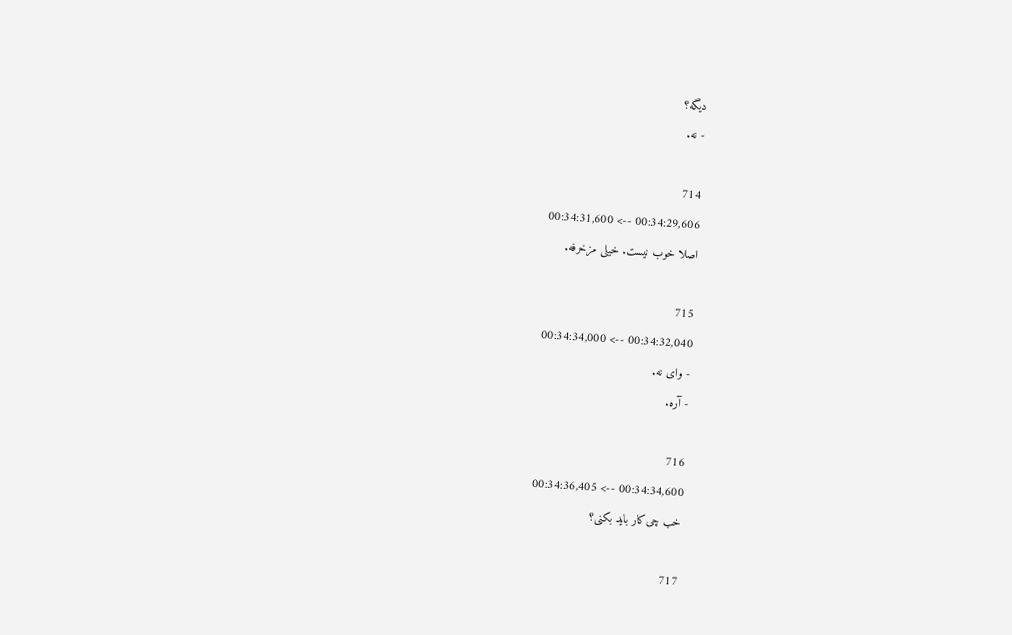دیگه؟
- نه.

714
00:34:29,606 --> 00:34:31,600
اصلا خوب نیست. خیلی مزخرفه.

715
00:34:32,040 --> 00:34:34,000
- وای نه.
- آره.

716
00:34:34,600 --> 00:34:36,405
خب چی‌کار باید بکنی؟

717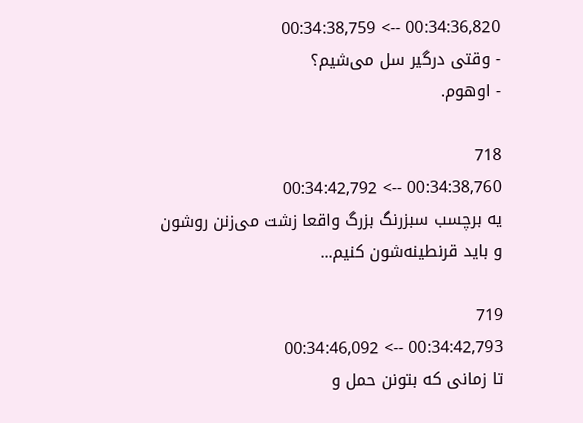00:34:36,820 --> 00:34:38,759
- وقتی درگیر سل می‌شیم؟
- اوهوم.

718
00:34:38,760 --> 00:34:42,792
یه برچسب سبزرنگ بزرگ واقعا زشت می‌زنن روشون
و باید قرنطینه‌شون کنیم...

719
00:34:42,793 --> 00:34:46,092
تا زمانی که بتونن حمل و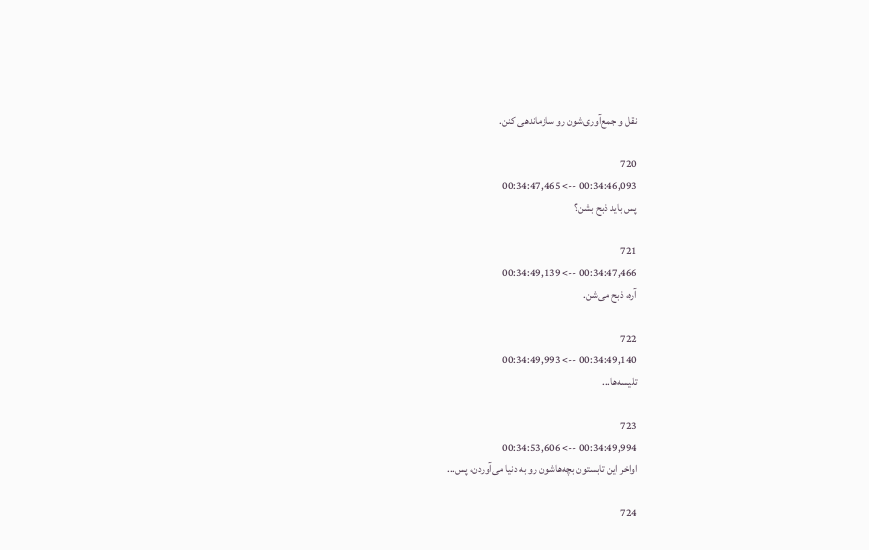نقل و جمع‌آوری‌شون رو سازماندهی کنن.

720
00:34:46,093 --> 00:34:47,465
پس باید ذبح بشن؟

721
00:34:47,466 --> 00:34:49,139
آره، ذبح می‌شن.

722
00:34:49,140 --> 00:34:49,993
تلیسه‌ها...

723
00:34:49,994 --> 00:34:53,606
اواخر این تابستون بچه‌هاشون رو به دنیا می‌آوردن، پس...

724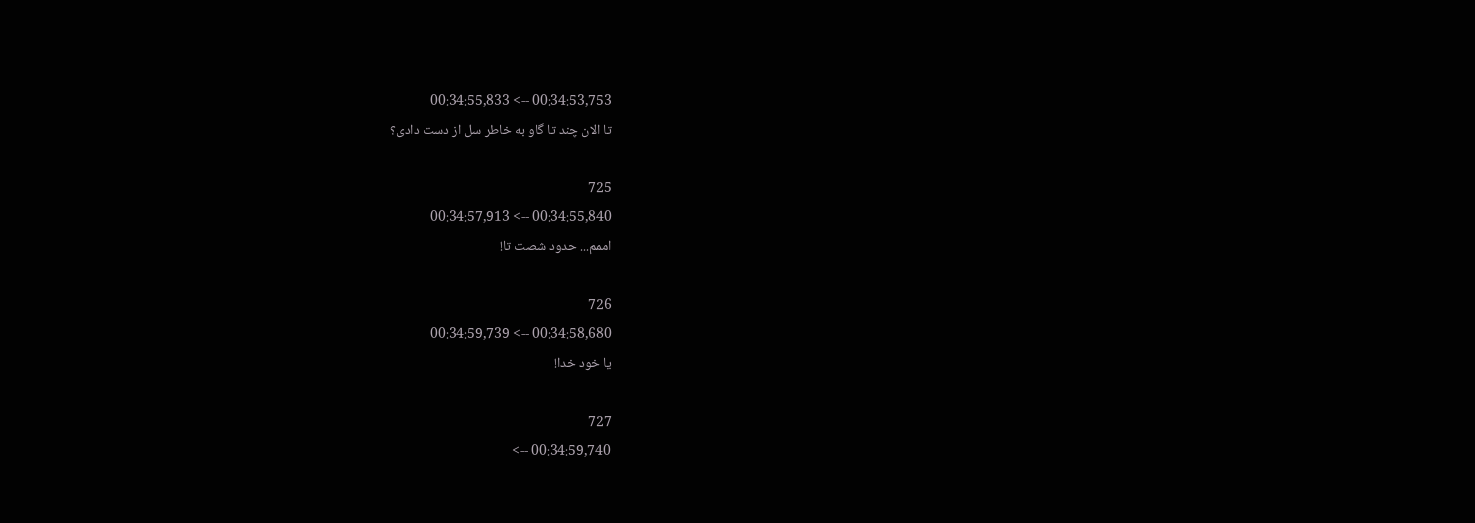00:34:53,753 --> 00:34:55,833
تا الان چند تا گاو به خاطر سل از دست دادی؟

725
00:34:55,840 --> 00:34:57,913
اممم... حدود شصت تا!

726
00:34:58,680 --> 00:34:59,739
یا خود خدا!

727
00:34:59,740 -->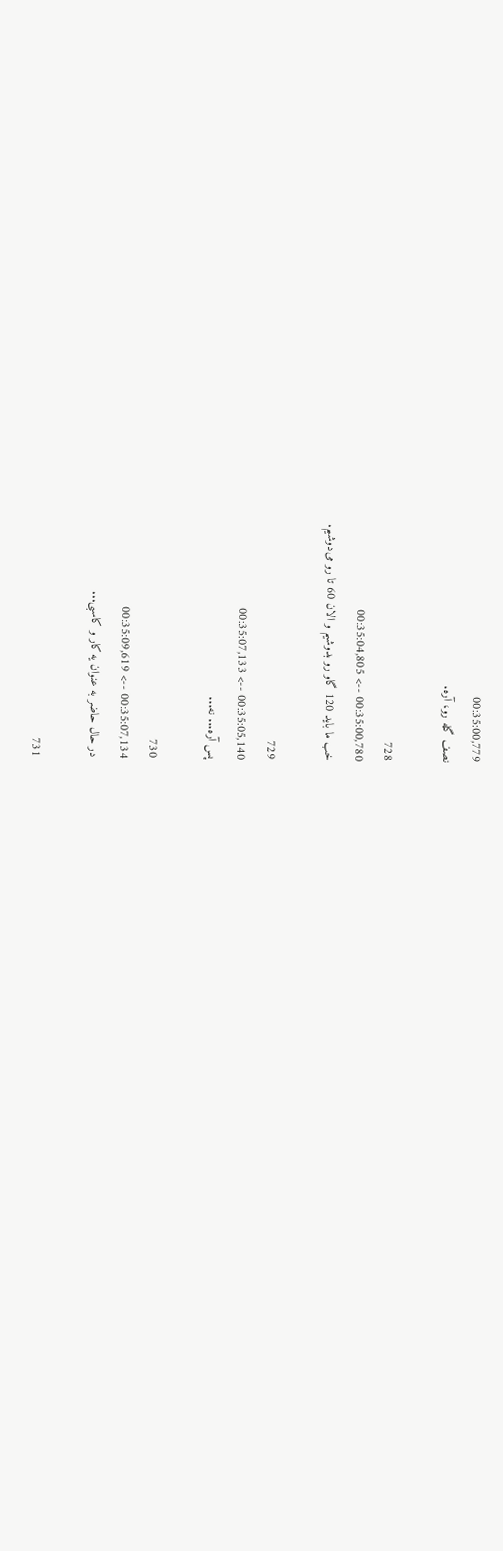00:35:00,779
نصف گله رو، آره.

728
00:35:00,780 --> 00:35:04,805
خب ما باید 120 گاو رو بدوشیم و الان 60 تا رو می‌دوشیم.

729
00:35:05,140 --> 00:35:07,133
پس آره... نه...

730
00:35:07,134 --> 00:35:09,619
در حال حاضر به عنوان یه کار و کاسبی...

731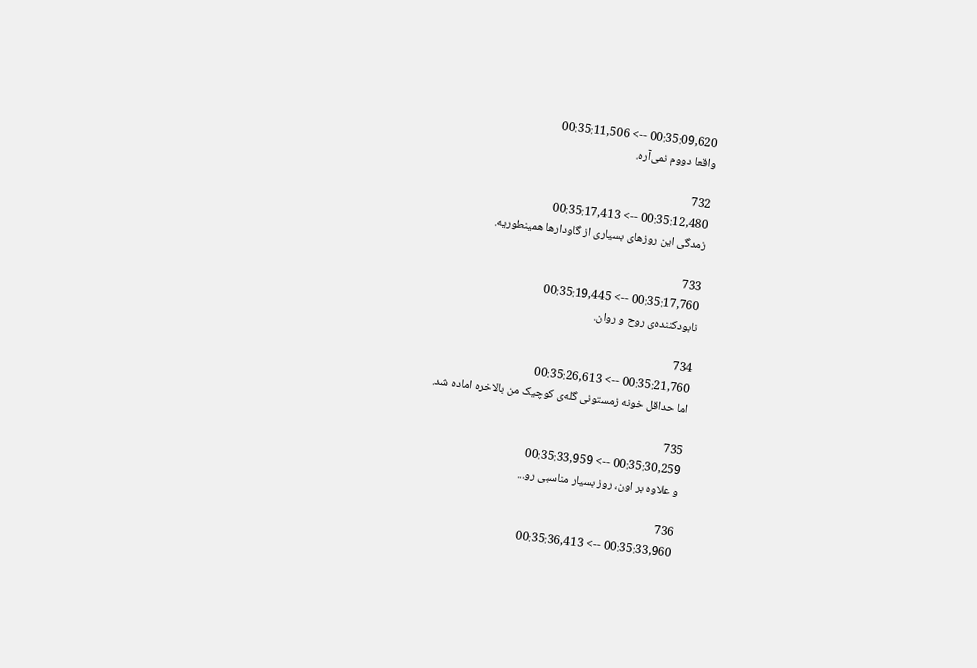00:35:09,620 --> 00:35:11,506
واقعا دووم نمی‌آره.

732
00:35:12,480 --> 00:35:17,413
زمدگی این روزهای بسیاری از گاودارها همینطوریه.

733
00:35:17,760 --> 00:35:19,445
نابودکننده‌ی روح و روان.

734
00:35:21,760 --> 00:35:26,613
اما حداقل خونه‌ زمستونی گله‌ی کوچیک من بالاخره اماده شد.

735
00:35:30,259 --> 00:35:33,959
و علاوه بر اون، روز بسیار مناسبی رو...

736
00:35:33,960 --> 00:35:36,413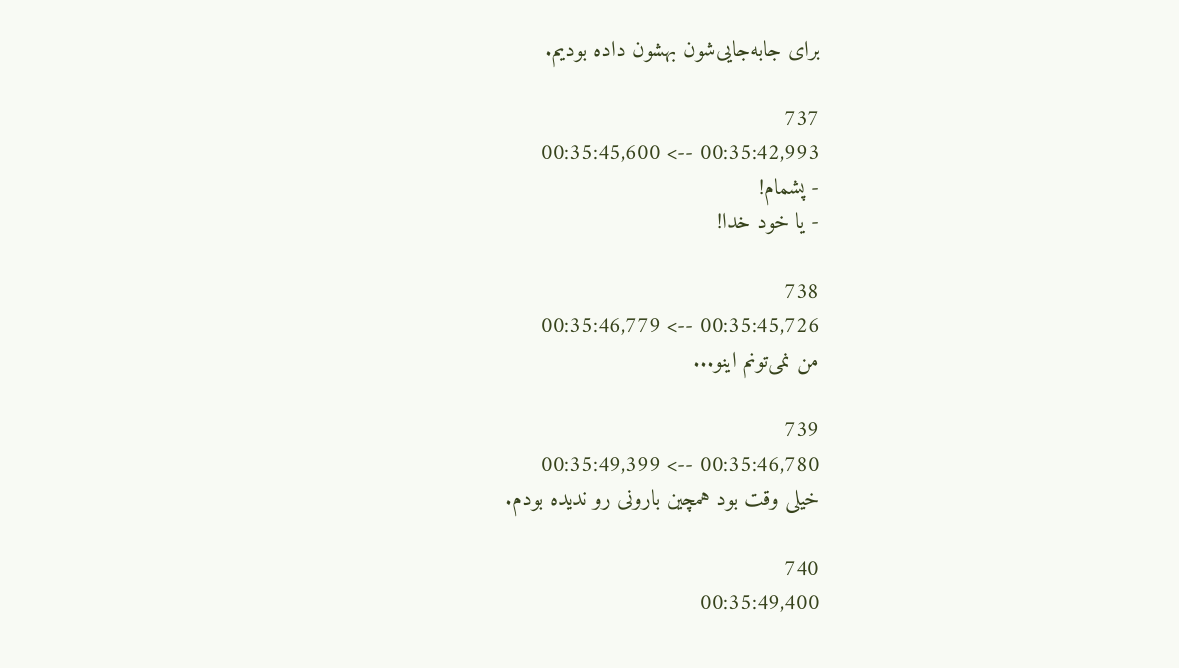برای جابه‌جایی‌شون بهشون داده بودیم.

737
00:35:42,993 --> 00:35:45,600
- پشمام!
- یا خود خدا!

738
00:35:45,726 --> 00:35:46,779
من نمی‌تونم اینو...

739
00:35:46,780 --> 00:35:49,399
خیلی وقت بود همچین بارونی رو ندیده بودم.

740
00:35:49,400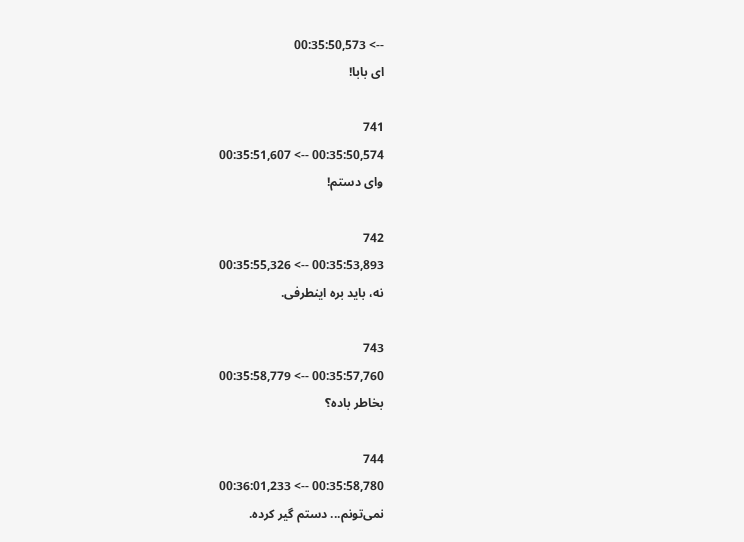--> 00:35:50,573
ای بابا!

741
00:35:50,574 --> 00:35:51,607
وای دستم!

742
00:35:53,893 --> 00:35:55,326
نه، باید بره اینطرفی.

743
00:35:57,760 --> 00:35:58,779
بخاطر باده؟

744
00:35:58,780 --> 00:36:01,233
نمی‌تونم... دستم گیر کرده.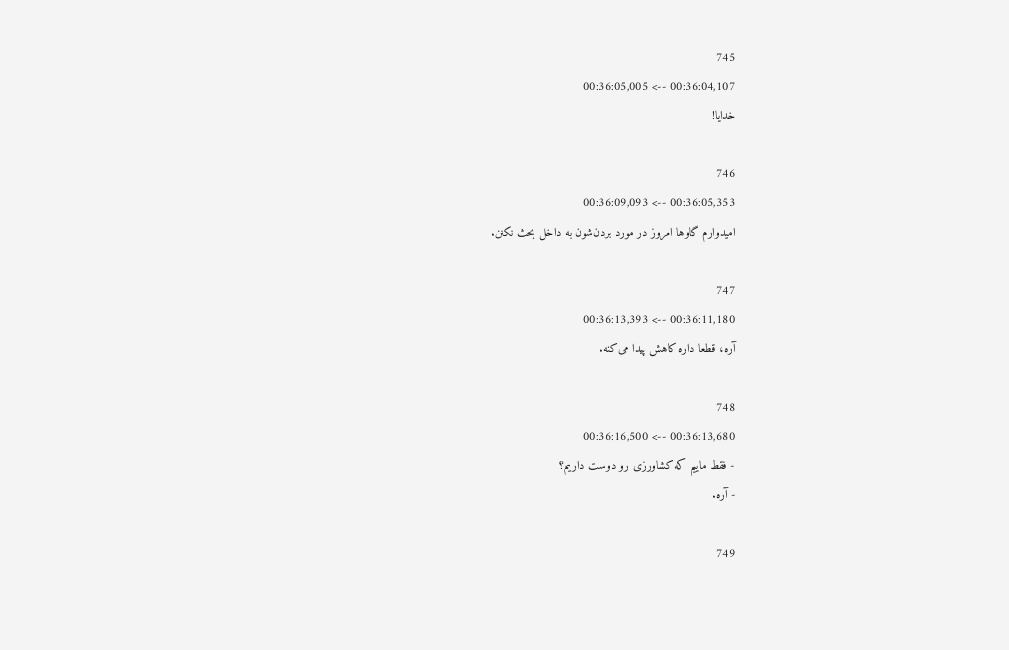745
00:36:04,107 --> 00:36:05,005
خدایا!

746
00:36:05,353 --> 00:36:09,093
امیدوارم گاوها امروز در مورد بردن‌شون به داخل بحث نکنن.

747
00:36:11,180 --> 00:36:13,393
آره، قطعا داره کاهش پیدا می‌کنه.

748
00:36:13,680 --> 00:36:16,500
- فقط ماییم که کشاورزی رو دوست داریم؟
- آره.

749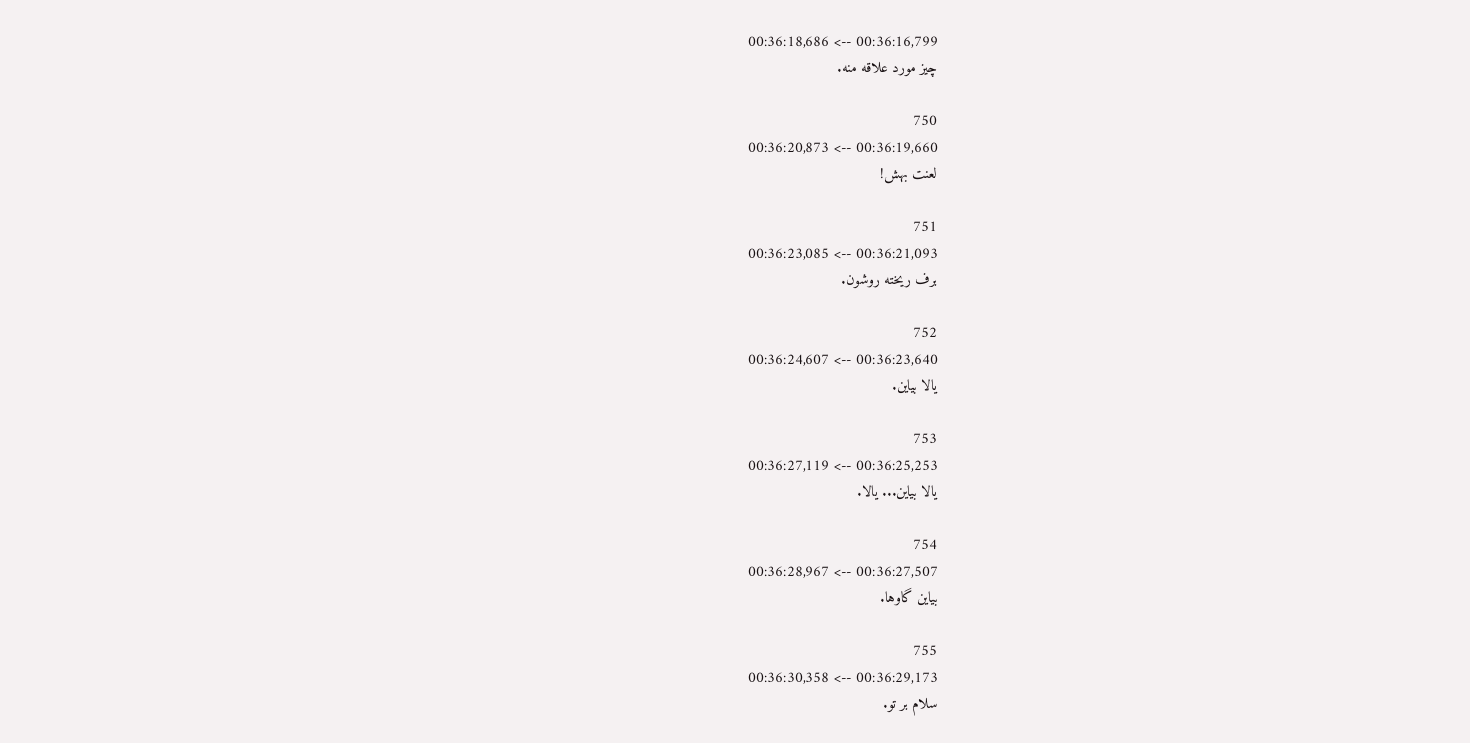00:36:16,799 --> 00:36:18,686
چیز مورد علاقه منه.

750
00:36:19,660 --> 00:36:20,873
لعنت بهش!

751
00:36:21,093 --> 00:36:23,085
برف ریخته روشون.

752
00:36:23,640 --> 00:36:24,607
یالا بیاین.

753
00:36:25,253 --> 00:36:27,119
یالا بیاین... یالا.

754
00:36:27,507 --> 00:36:28,967
بیاین گاوها.

755
00:36:29,173 --> 00:36:30,358
سلام بر تو.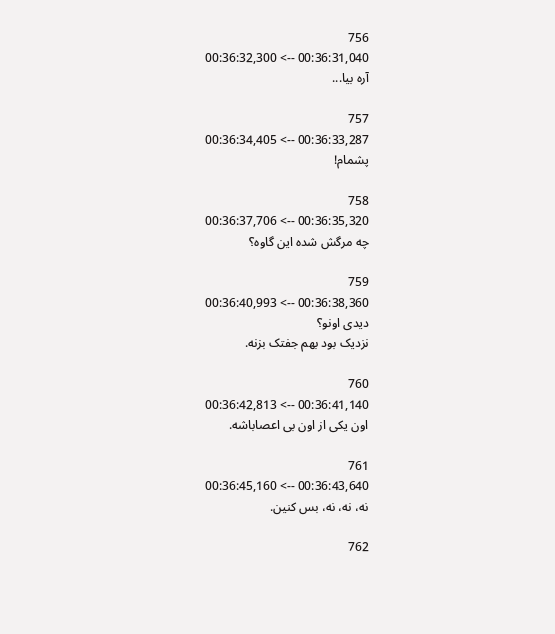756
00:36:31,040 --> 00:36:32,300
آره بیا...

757
00:36:33,287 --> 00:36:34,405
پشمام!

758
00:36:35,320 --> 00:36:37,706
چه مرگش شده این گاوه؟

759
00:36:38,360 --> 00:36:40,993
دیدی اونو؟
نزدیک بود بهم جفتک بزنه.

760
00:36:41,140 --> 00:36:42,813
اون یکی از اون بی اعصاباشه.

761
00:36:43,640 --> 00:36:45,160
نه، نه، نه، بس کنین.

762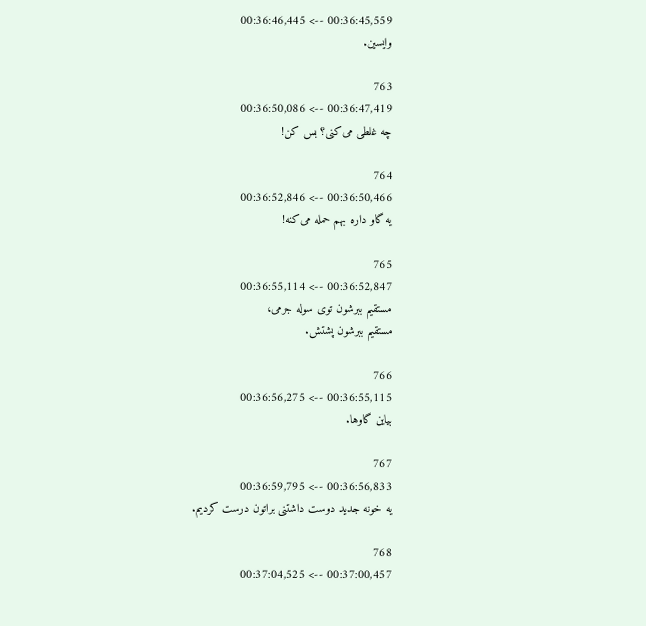00:36:45,559 --> 00:36:46,445
وایسین.

763
00:36:47,419 --> 00:36:50,086
چه غلطی می‌کنی؟ بس کن!

764
00:36:50,466 --> 00:36:52,846
یه گاو داره بهم حمله می‌کنه!

765
00:36:52,847 --> 00:36:55,114
مستقیم ببرشون توی سوله جرمی،
مستقیم ببرشون پشتش.

766
00:36:55,115 --> 00:36:56,275
بیاین گاوها.

767
00:36:56,833 --> 00:36:59,795
یه خونه جدید دوست داشتنی براتون درست کردیم.

768
00:37:00,457 --> 00:37:04,525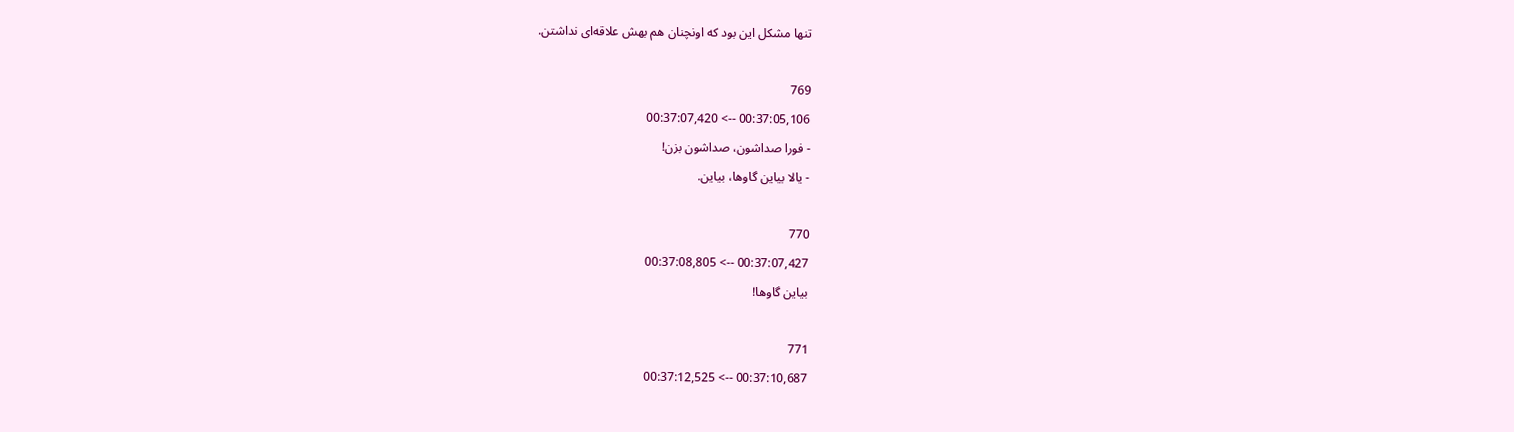تنها مشکل این بود که اونچنان هم بهش علاقه‌ای نداشتن.

769
00:37:05,106 --> 00:37:07,420
- فورا صداشون، صداشون بزن!
- یالا بیاین گاوها، بیاین.

770
00:37:07,427 --> 00:37:08,805
بیاین گاوها!

771
00:37:10,687 --> 00:37:12,525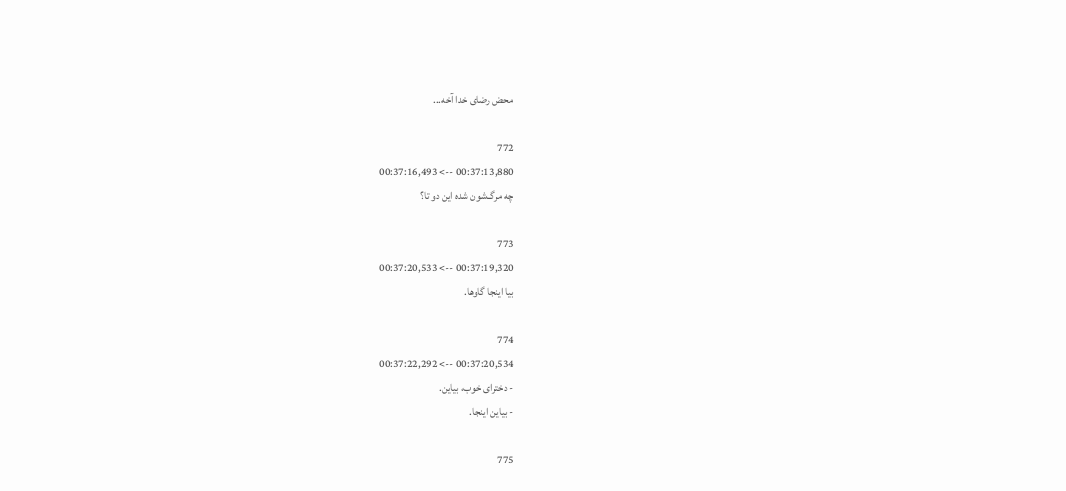محض رضای خدا آخه...

772
00:37:13,880 --> 00:37:16,493
چه مرگ‌شون شده این دو تا؟

773
00:37:19,320 --> 00:37:20,533
بیا اینجا گاوها.

774
00:37:20,534 --> 00:37:22,292
- دخترای خوب، بیاین.
- بیاین اینجا.

775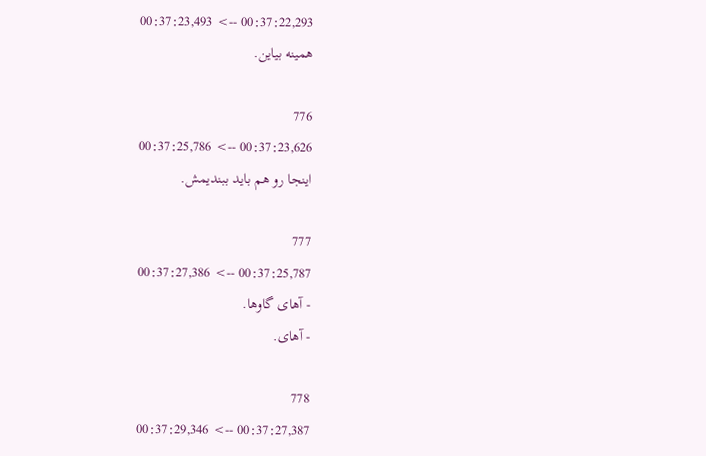00:37:22,293 --> 00:37:23,493
همینه بیاین.

776
00:37:23,626 --> 00:37:25,786
اینجا رو هم باید ببندیمش.

777
00:37:25,787 --> 00:37:27,386
- آهای گاوها.
- آهای.

778
00:37:27,387 --> 00:37:29,346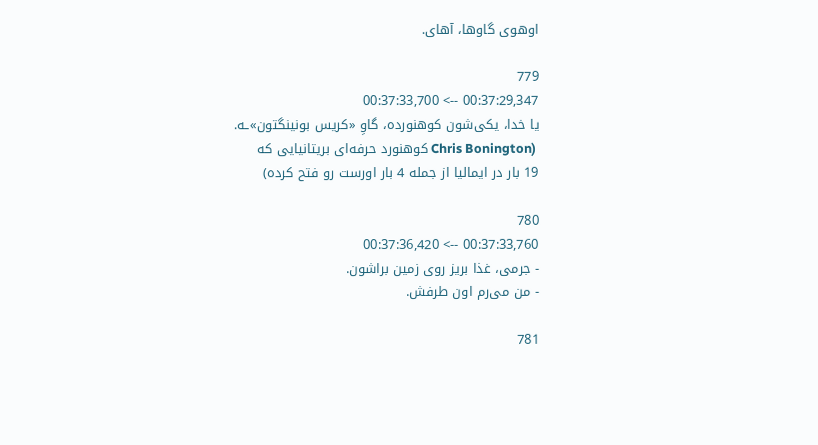اوهوی گاوها، آهای.

779
00:37:29,347 --> 00:37:33,700
یا خدا، یکی‌شون کوهنورده، گاوِ «کریس بونینگتون»ـه.
 (Chris Bonington کوهنورد حرفه‌ای بریتانیایی که
19 بار در ایمالیا از جمله 4 بار اورست رو فتح کرده)

780
00:37:33,760 --> 00:37:36,420
- جرمی، غذا بریز روی زمین براشون.
- من می‌رم اون طرفش.

781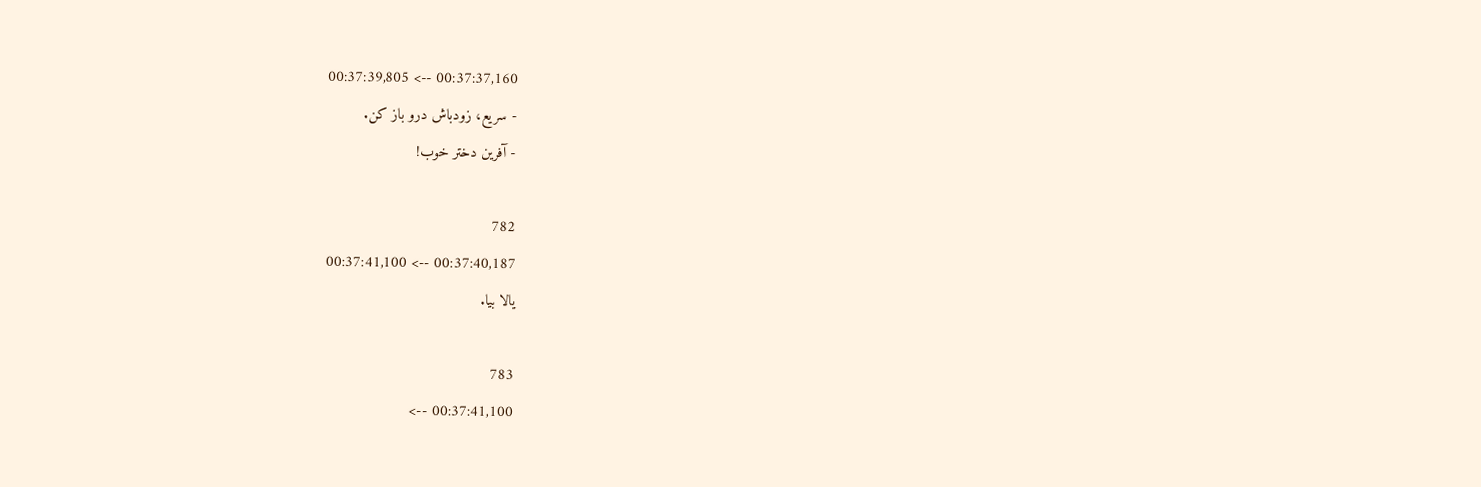00:37:37,160 --> 00:37:39,805
- سریع، زودباش درو باز کن.
- آفرین دختر خوب!

782
00:37:40,187 --> 00:37:41,100
یالا بیا.

783
00:37:41,100 -->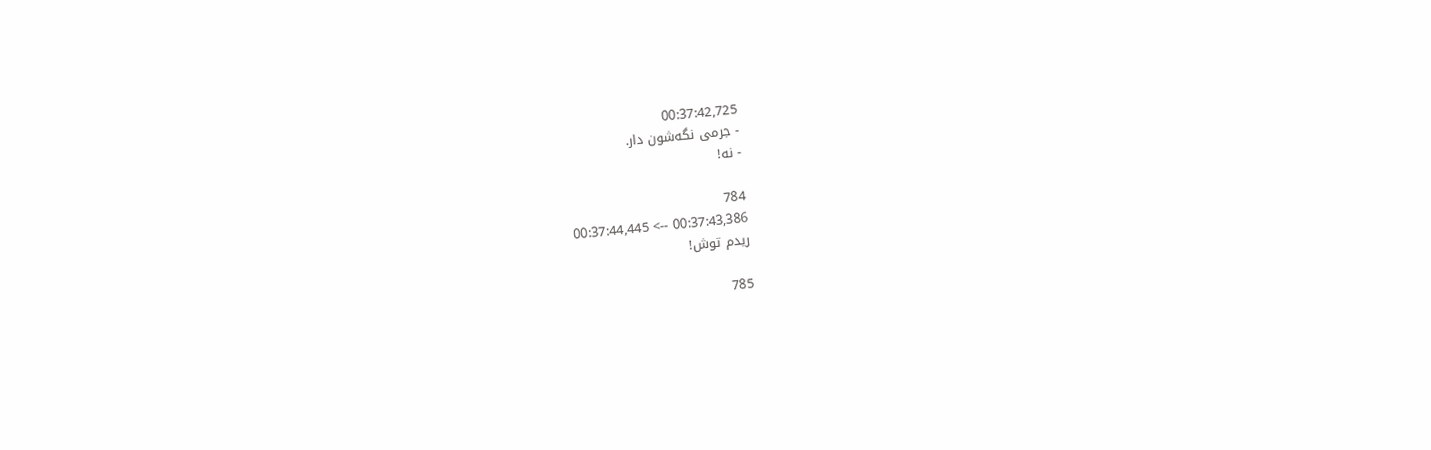00:37:42,725
- جرمی نگه‌شون دار.
- نه!

784
00:37:43,386 --> 00:37:44,445
ریدم توش!

785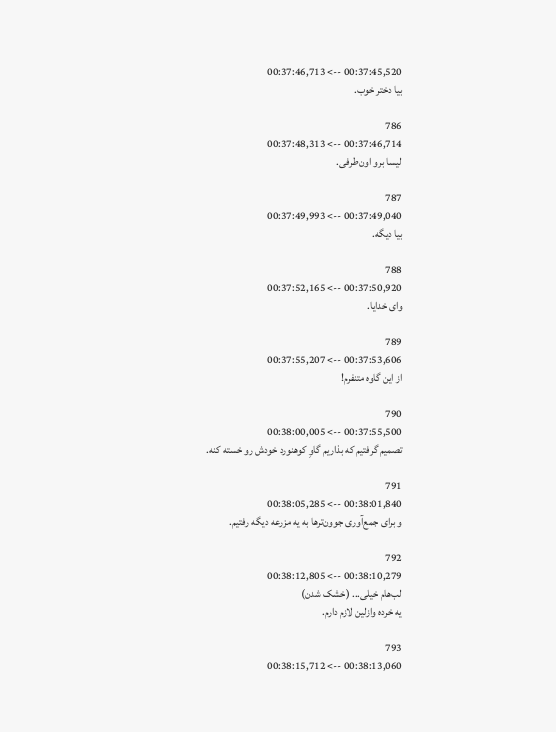00:37:45,520 --> 00:37:46,713
بیا دختر خوب.

786
00:37:46,714 --> 00:37:48,313
لیسا برو اون‌طرفی.

787
00:37:49,040 --> 00:37:49,993
بیا دیگه.

788
00:37:50,920 --> 00:37:52,165
وای خدایا.

789
00:37:53,606 --> 00:37:55,207
از این گاوه متنفرم!

790
00:37:55,500 --> 00:38:00,005
تصمیم گرفتیم که بذاریم گاوِ کوهنورد خودش رو خسته کنه.

791
00:38:01,840 --> 00:38:05,285
و برای جمع‌آوری جوون‌ترها به یه مزرعه دیگه رفتیم.

792
00:38:10,279 --> 00:38:12,805
لب‌هام خیلی... (خشک شدن)
یه خرده وازلین لازم دارم.

793
00:38:13,060 --> 00:38:15,712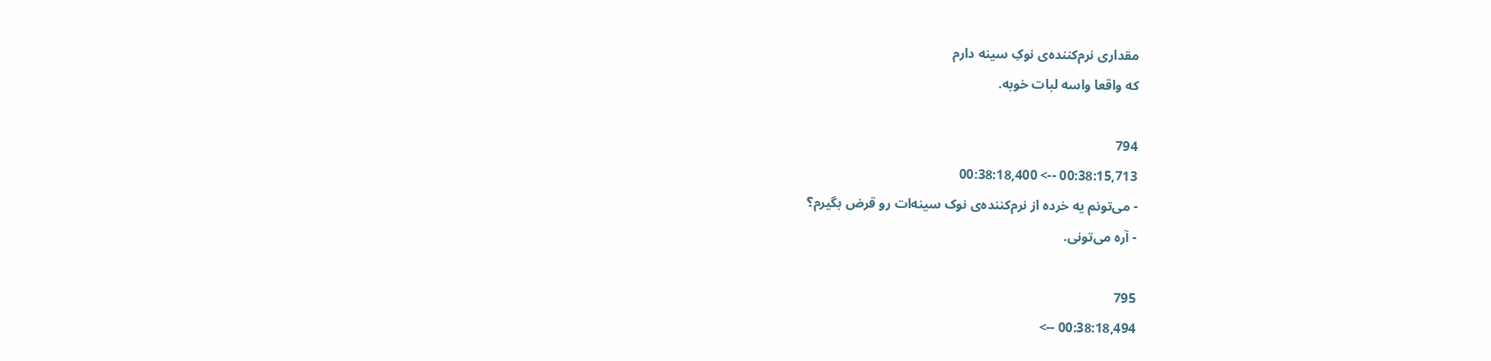مقداری نرم‌کننده‌ی نوکِ سینه دارم
که واقعا واسه لبات خوبه.

794
00:38:15,713 --> 00:38:18,400
- می‌تونم یه خرده از نرم‌کننده‌ی نوک سینه‌ات رو قرض بگیرم؟
- آره می‌تونی.

795
00:38:18,494 -->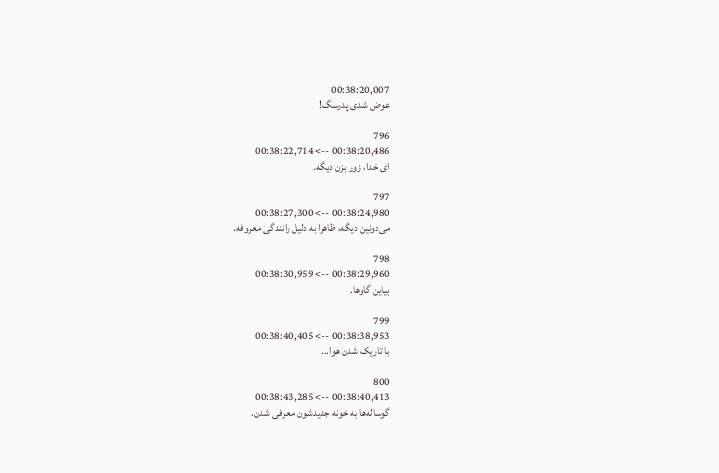00:38:20,007
عوض شدی پدرسگ!

796
00:38:20,486 --> 00:38:22,714
ای خدا، زور بزن دیگه.

797
00:38:24,980 --> 00:38:27,300
می‌دونین دیگه، ظاهرا به دلیل رانندگی معروفه.

798
00:38:29,960 --> 00:38:30,959
بیاین گاوها.

799
00:38:38,953 --> 00:38:40,405
با تاریک شدن هوا...

800
00:38:40,413 --> 00:38:43,285
گوساله‌ها به خونه جدیدشون معرفی شدن.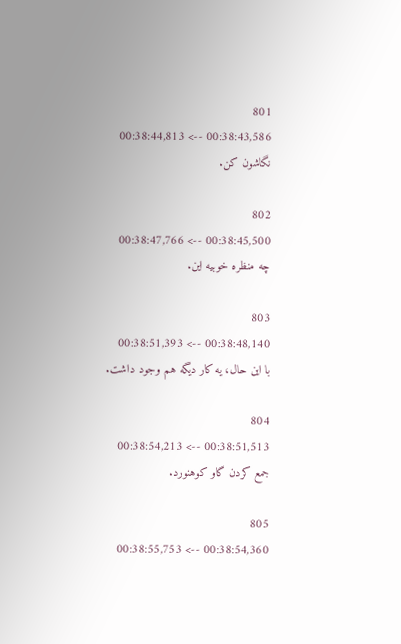801
00:38:43,586 --> 00:38:44,813
نگاشون کن.

802
00:38:45,500 --> 00:38:47,766
چه منظره خوبیه این.

803
00:38:48,140 --> 00:38:51,393
با این حال، یه کار دیگه هم وجود داشت.

804
00:38:51,513 --> 00:38:54,213
جمع کردن گاو کوهنورد.

805
00:38:54,360 --> 00:38:55,753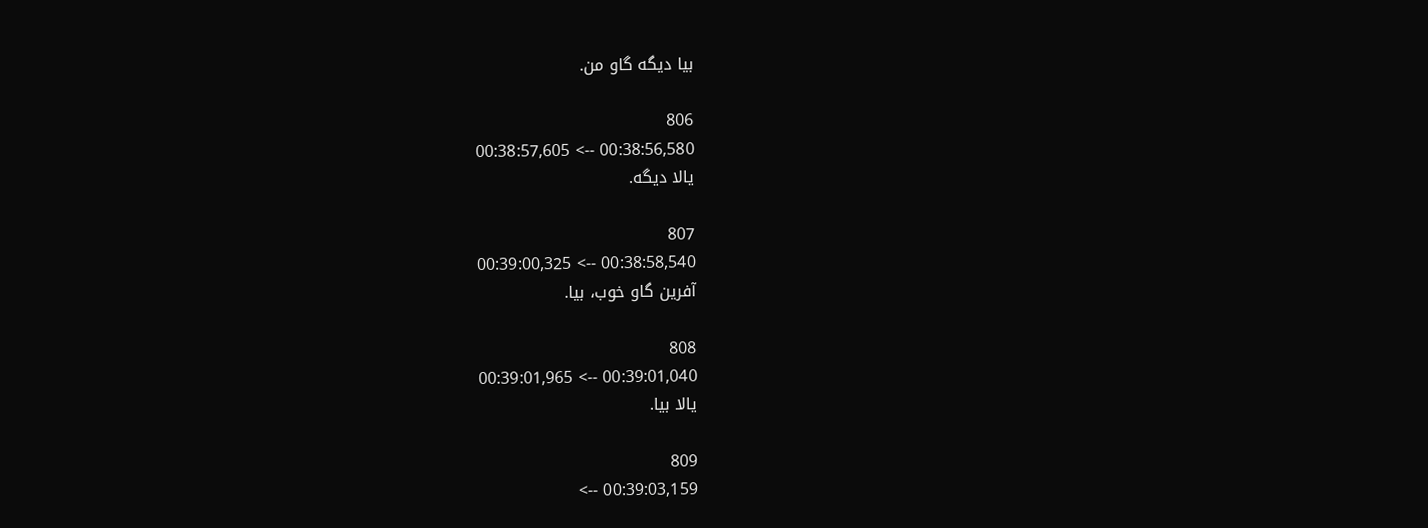بیا دیگه گاو من.

806
00:38:56,580 --> 00:38:57,605
یالا دیگه.

807
00:38:58,540 --> 00:39:00,325
آفرین گاو خوب، بیا.

808
00:39:01,040 --> 00:39:01,965
یالا بیا.

809
00:39:03,159 -->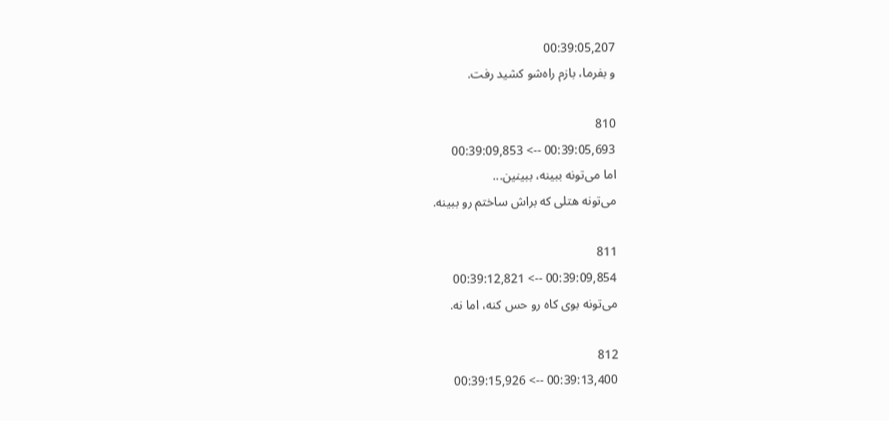00:39:05,207
و بفرما، بازم راه‌شو کشید رفت.

810
00:39:05,693 --> 00:39:09,853
اما می‌تونه ببینه، ببینین...
می‌تونه هتلی که براش ساختم رو ببینه.

811
00:39:09,854 --> 00:39:12,821
می‌تونه بوی کاه رو حس کنه، اما نه.

812
00:39:13,400 --> 00:39:15,926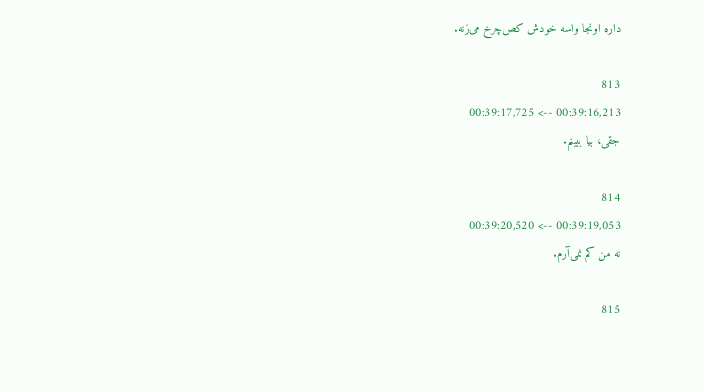داره اونجا واسه خودش کص‌چرخ می‌زنه.

813
00:39:16,213 --> 00:39:17,725
جقی، بیا ببینم.

814
00:39:19,053 --> 00:39:20,520
نه من کم نمی‌‌آرم.

815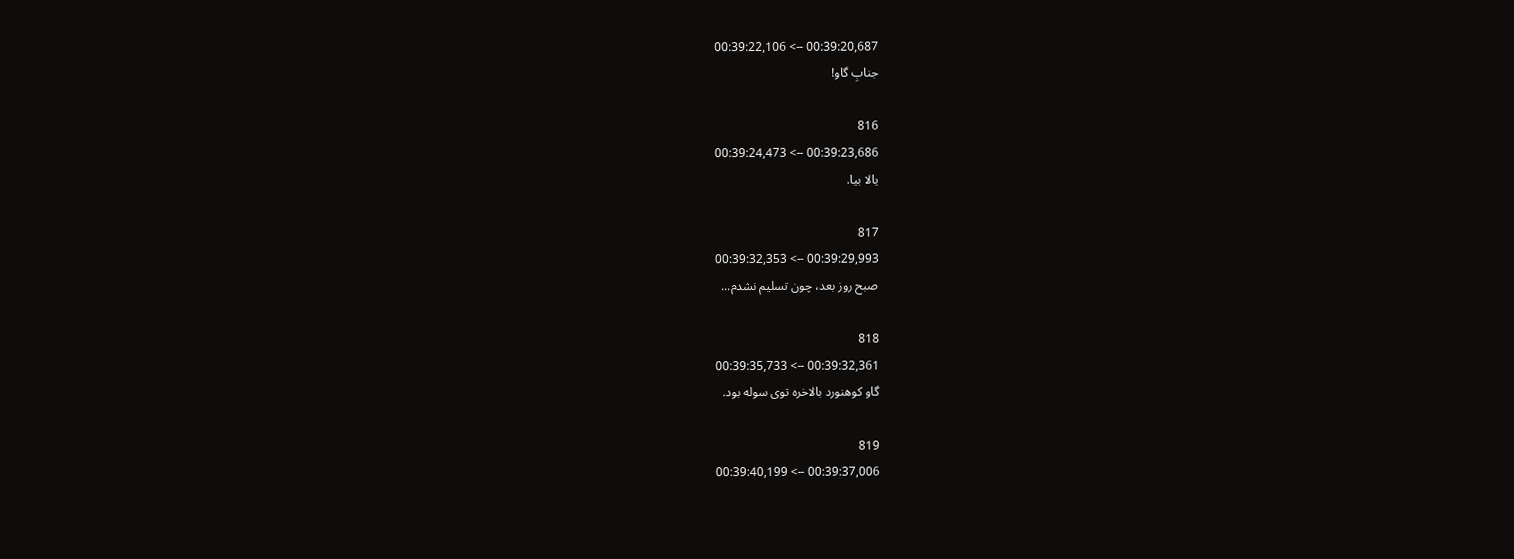00:39:20,687 --> 00:39:22,106
جنابِ گاو!

816
00:39:23,686 --> 00:39:24,473
یالا بیا.

817
00:39:29,993 --> 00:39:32,353
صبح روز بعد، چون تسلیم نشدم...

818
00:39:32,361 --> 00:39:35,733
گاو کوهنورد بالاخره توی سوله بود.

819
00:39:37,006 --> 00:39:40,199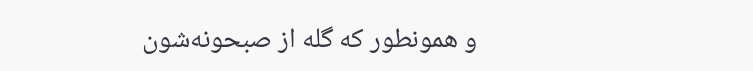و همونطور که گله از صبحونه‌شون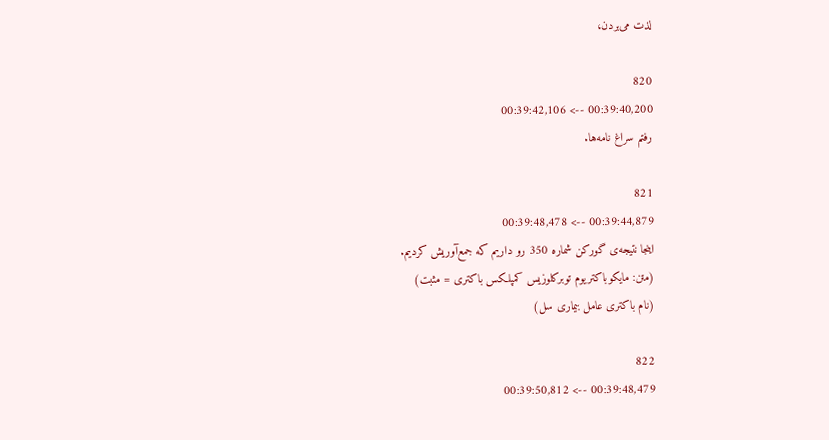لذت می‌بردن،

820
00:39:40,200 --> 00:39:42,106
رفتم سراغ نامه‌ها.

821
00:39:44,879 --> 00:39:48,478
اینجا نتیجه‌ی گورکن شماره 350 رو داریم که جمع‌آوریش کردیم.
(متن: مایکوباکتریوم توبرکلوزیس کمپلکس باکتری = مثبت)
(نام باکتری عامل بیماری سل)

822
00:39:48,479 --> 00:39:50,812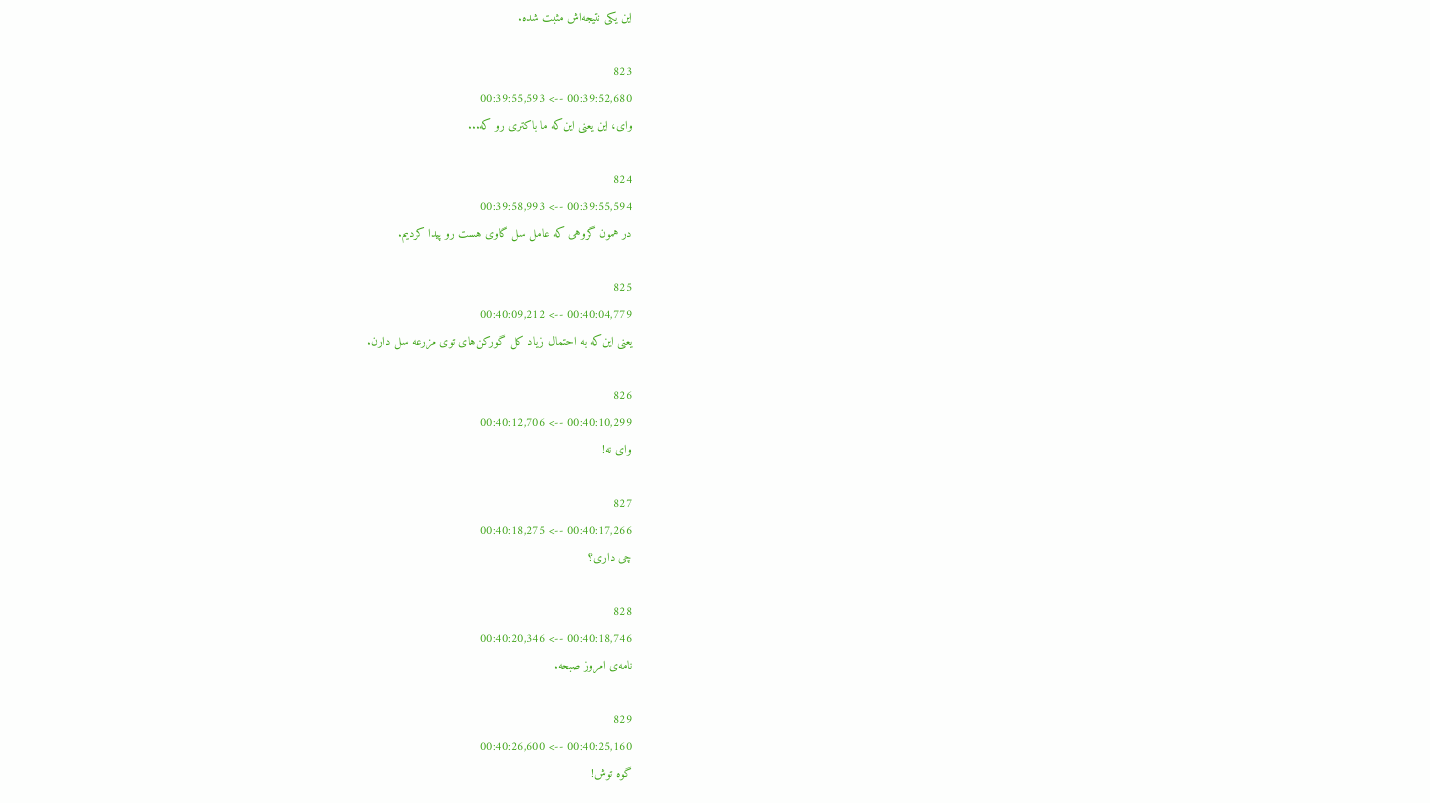این یکی نتیجه‌اش مثبت شده.

823
00:39:52,680 --> 00:39:55,593
وای، این یعنی این‌که ما باکتری رو که...

824
00:39:55,594 --> 00:39:58,993
در همون گروهی که عامل سل گاوی هست رو پیدا کردیم.

825
00:40:04,779 --> 00:40:09,212
یعنی این‌که به احتمال زیاد کل گورکن‌های توی مزرعه سل دارن.

826
00:40:10,299 --> 00:40:12,706
وای نه!

827
00:40:17,266 --> 00:40:18,275
چی داری؟

828
00:40:18,746 --> 00:40:20,346
نامه‌ی امروز صبحه.

829
00:40:25,160 --> 00:40:26,600
گوه توش!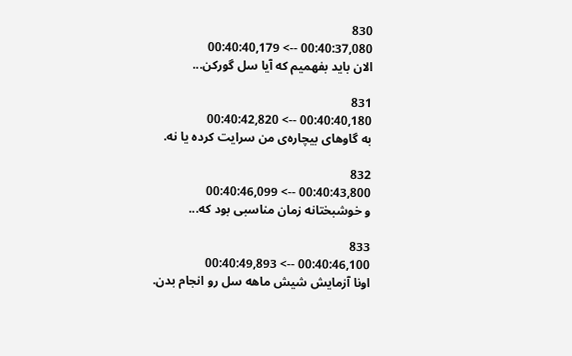830
00:40:37,080 --> 00:40:40,179
الان باید بفهمیم که آیا سل گورکن...

831
00:40:40,180 --> 00:40:42,820
به گاوهای بیچاره‌ی من سرایت کرده یا نه.

832
00:40:43,800 --> 00:40:46,099
و خوشبختانه زمان مناسبی بود که...

833
00:40:46,100 --> 00:40:49,893
اونا آزمایش شیش ماهه سل رو انجام بدن.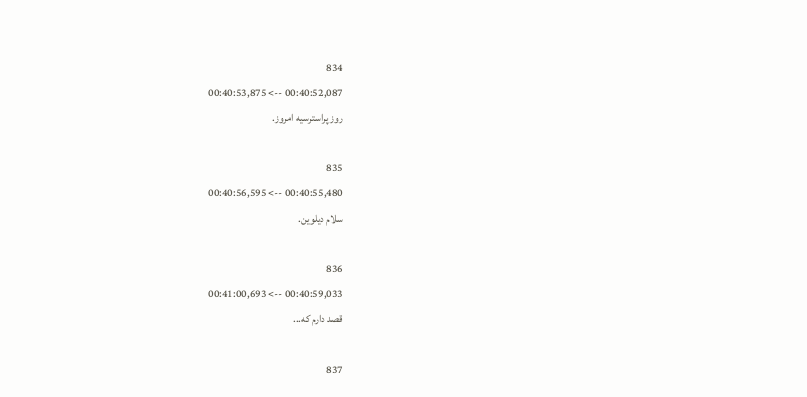834
00:40:52,087 --> 00:40:53,875
روز پراسترسیه امروز.

835
00:40:55,480 --> 00:40:56,595
سلام دیلوین.

836
00:40:59,033 --> 00:41:00,693
قصد دارم که...

837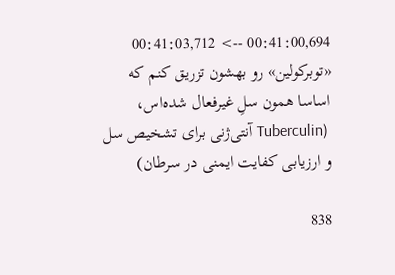00:41:00,694 --> 00:41:03,712
«توبرکولین» رو بهشون تزریق کنم که
اساسا همون سلِ غیرفعال شده‌اس،
 (Tuberculin آنتی‌ژنی برای تشخیص سل
و ارزیابی کفایت ایمنی در سرطان)

838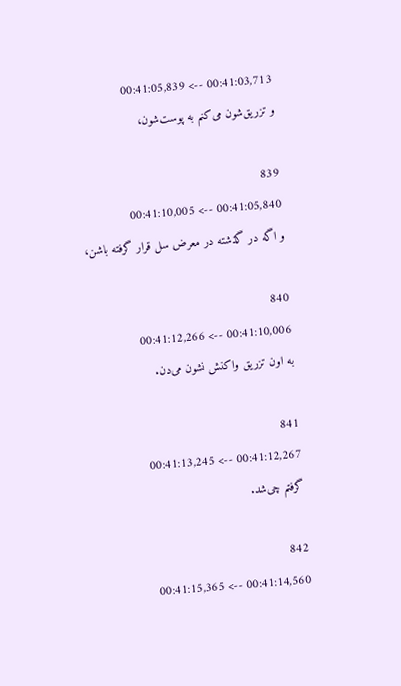00:41:03,713 --> 00:41:05,839
و تزریق‌شون می‌کنم به پوست‌شون،

839
00:41:05,840 --> 00:41:10,005
و اگه در گذشته در معرض سل قرار گرفته باشن،

840
00:41:10,006 --> 00:41:12,266
به اون تزریق واکنش نشون می‌دن.

841
00:41:12,267 --> 00:41:13,245
گرفتم چی‌شد.

842
00:41:14,560 --> 00:41:15,365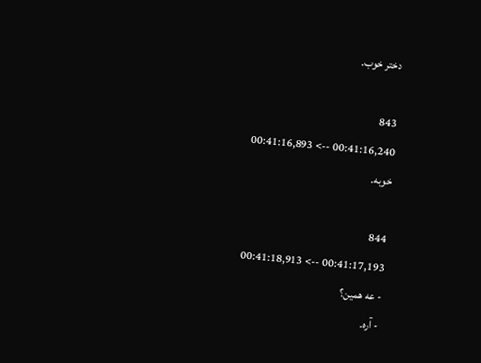دختر خوب.

843
00:41:16,240 --> 00:41:16,893
خوبه.

844
00:41:17,193 --> 00:41:18,913
- عه همین؟
- آره.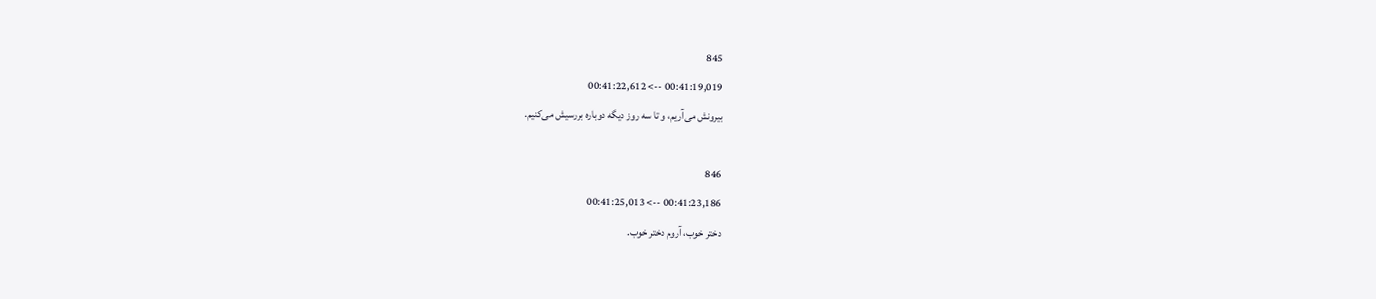845
00:41:19,019 --> 00:41:22,612
بیرونش می‌آریم، و تا سه روز دیگه دوباره بررسیش می‌کنیم.

846
00:41:23,186 --> 00:41:25,013
دختر خوب، آروم دختر خوب.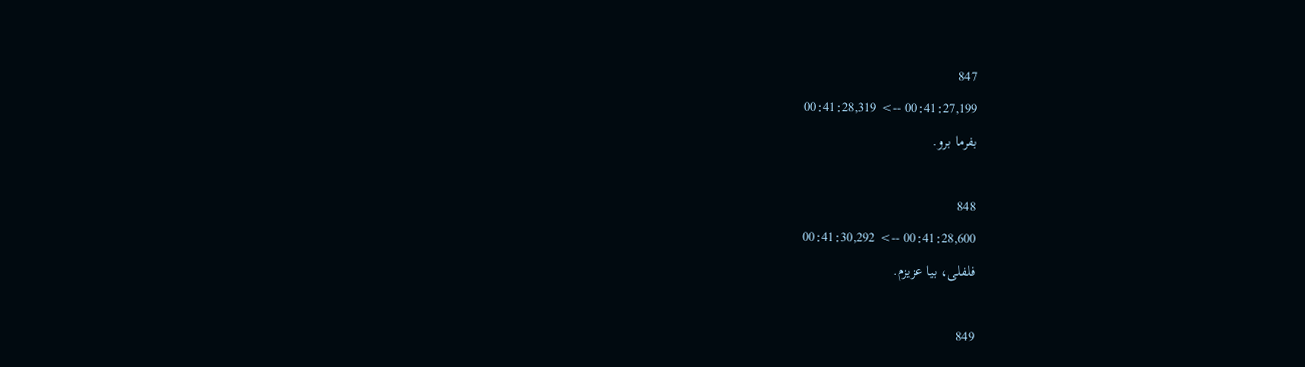847
00:41:27,199 --> 00:41:28,319
بفرما برو.

848
00:41:28,600 --> 00:41:30,292
فلفلی، بیا عزیزم.

849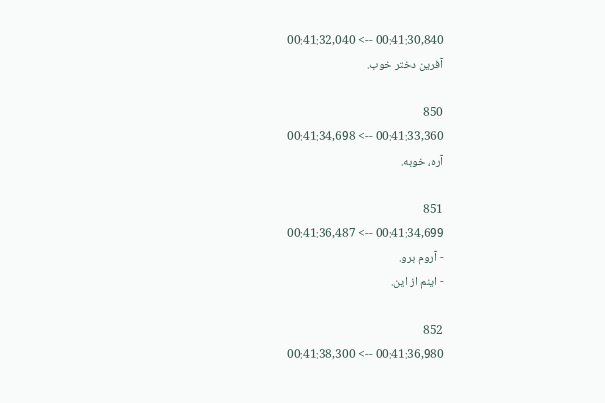00:41:30,840 --> 00:41:32,040
آفرین دختر خوب.

850
00:41:33,360 --> 00:41:34,698
آره، خوبه.

851
00:41:34,699 --> 00:41:36,487
- آروم برو.
- اینم از این.

852
00:41:36,980 --> 00:41:38,300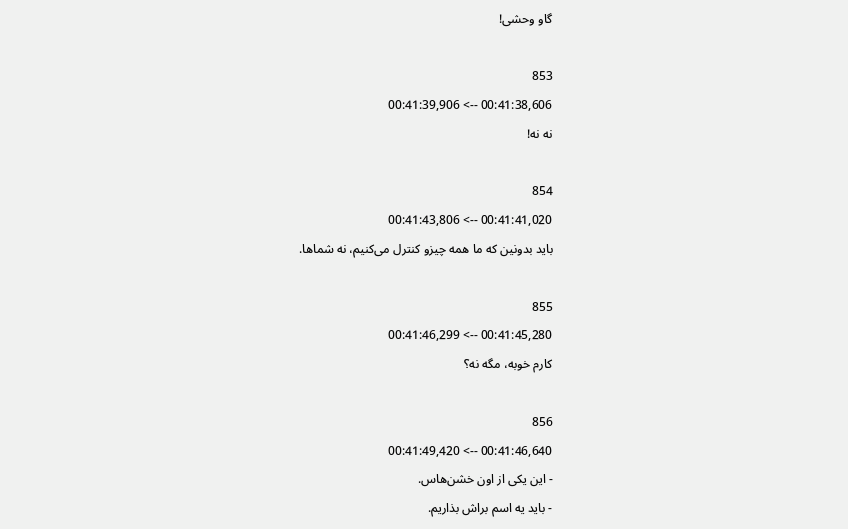گاو وحشی!

853
00:41:38,606 --> 00:41:39,906
نه نه!

854
00:41:41,020 --> 00:41:43,806
باید بدونین که ما همه چیزو کنترل می‌کنیم، نه شماها.

855
00:41:45,280 --> 00:41:46,299
کارم خوبه، مگه نه؟

856
00:41:46,640 --> 00:41:49,420
- این یکی از اون خشن‌هاس.
- باید یه اسم براش بذاریم.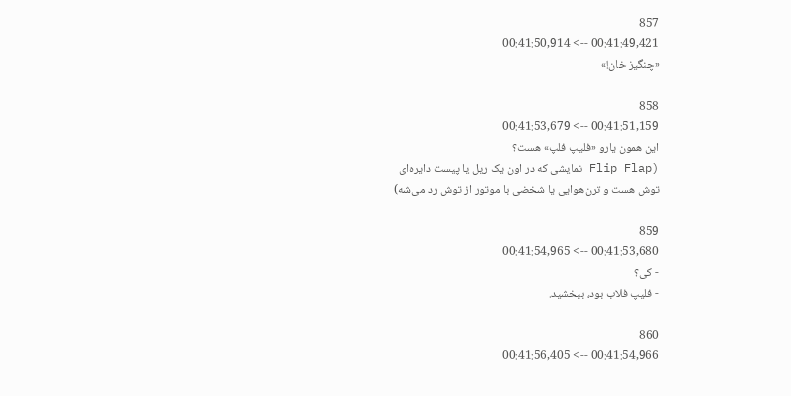857
00:41:49,421 --> 00:41:50,914
«چنگیز خان!»

858
00:41:51,159 --> 00:41:53,679
این همون یارو «فلیپ فلپ» هست؟
(Flip Flap نمایشی که در اون یک ریل یا پیست دایره‌ای
توش هست و ترن‌هوایی یا شخضی با موتور از توش رد می‌شه)

859
00:41:53,680 --> 00:41:54,965
- کی؟
- فلیپ فلاب بود، ببخشید.

860
00:41:54,966 --> 00:41:56,405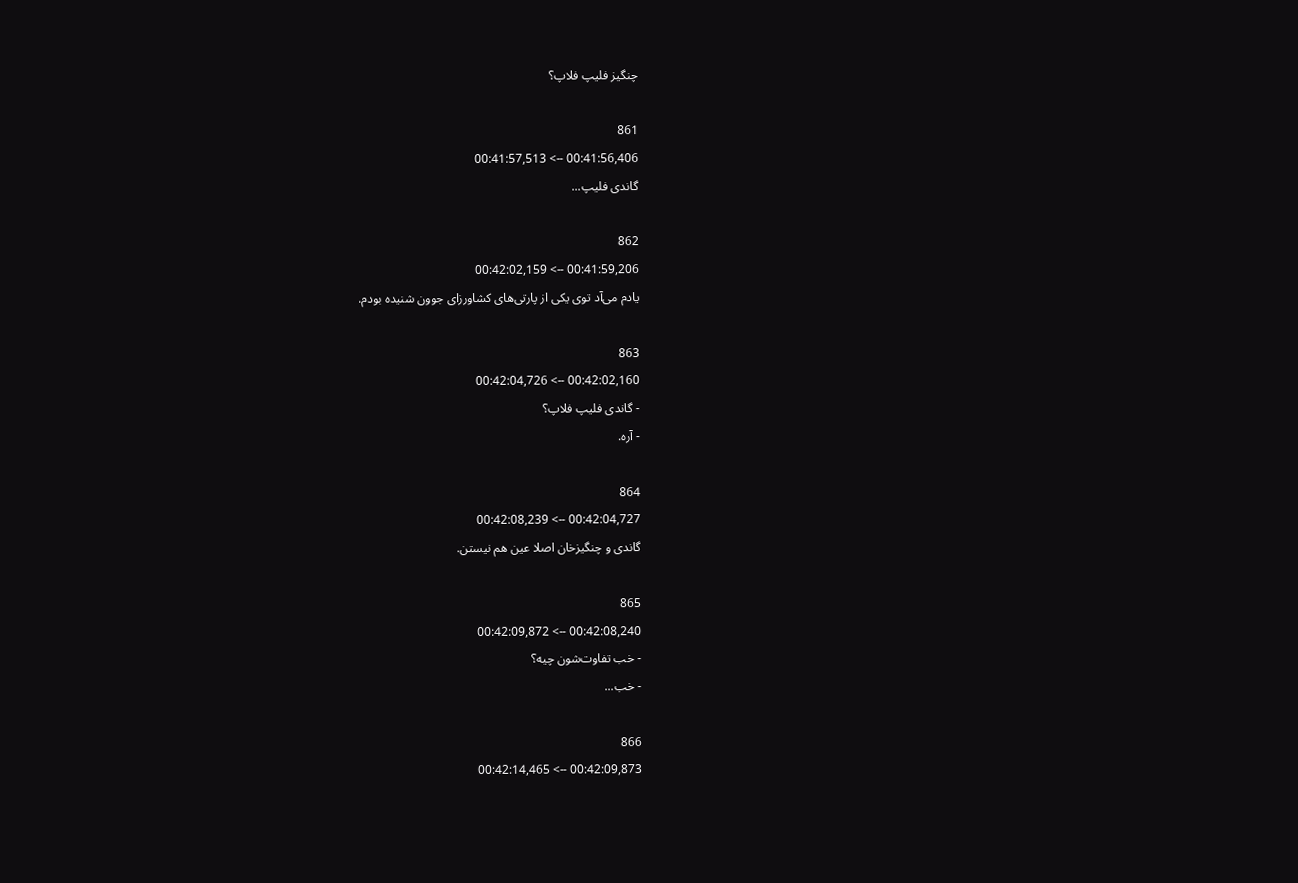چنگیز فلیپ فلاپ؟

861
00:41:56,406 --> 00:41:57,513
گاندی فلیپ...

862
00:41:59,206 --> 00:42:02,159
یادم می‌آد توی یکی از پارتی‌های کشاورزای جوون شنیده بودم.

863
00:42:02,160 --> 00:42:04,726
- گاندی فلیپ فلاپ؟
- آره.

864
00:42:04,727 --> 00:42:08,239
گاندی و چنگیزخان اصلا عین هم نیستن.

865
00:42:08,240 --> 00:42:09,872
- خب تفاوت‌شون چیه؟
- خب...

866
00:42:09,873 --> 00:42:14,465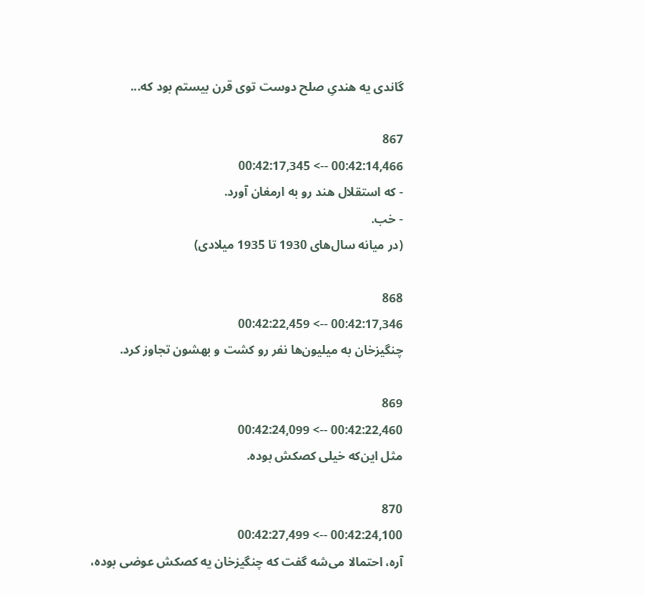گاندی یه هندیِ صلح دوست توی قرن بیستم بود که...

867
00:42:14,466 --> 00:42:17,345
- که استقلال هند رو به ارمغان آورد.
- خب.
(در میانه سال‌های 1930 تا 1935 میلادی)

868
00:42:17,346 --> 00:42:22,459
چنگیزخان به میلیون‌ها نفر رو کشت و بهشون تجاوز کرد.

869
00:42:22,460 --> 00:42:24,099
مثل این‌که خیلی کصکش بوده.

870
00:42:24,100 --> 00:42:27,499
آره، احتمالا می‌شه گفت که چنگیزخان یه کصکش عوضی بوده،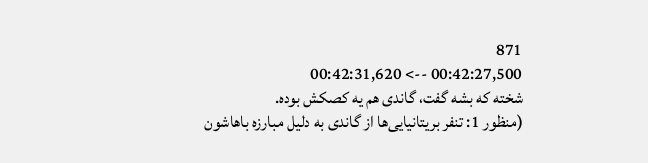871
00:42:27,500 --> 00:42:31,620
شخته که بشه گفت، گاندی هم یه کصکش بوده.
(منظور 1: تنفر بریتانیایی‌ها از گاندی به دلیل مبارزه باهاشون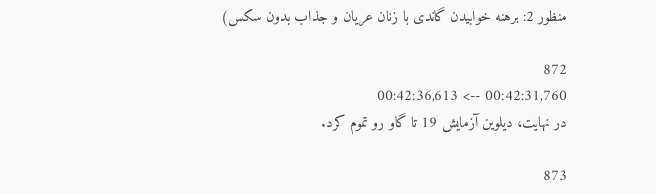منظور 2: برهنه خوابیدن گاندی با زنان عریان و جذاب بدون سکس)

872
00:42:31,760 --> 00:42:36,613
در نهایت، دیلوین آزمایش 19 تا گاو رو تموم کرد.

873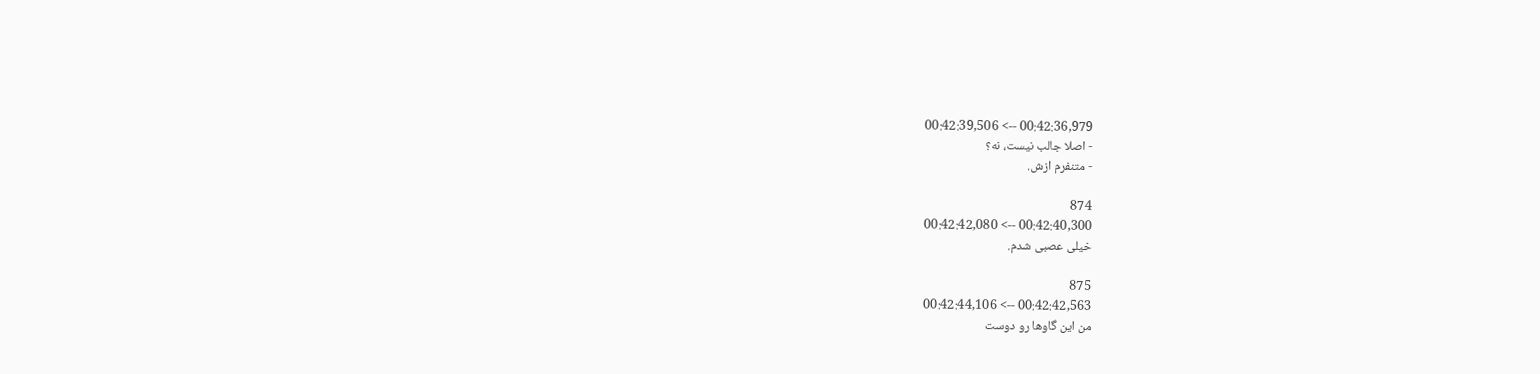00:42:36,979 --> 00:42:39,506
- اصلا جالب نیست، نه؟
- متنفرم ازش.

874
00:42:40,300 --> 00:42:42,080
خیلی عصبی شدم.

875
00:42:42,563 --> 00:42:44,106
من این گاوها رو دوست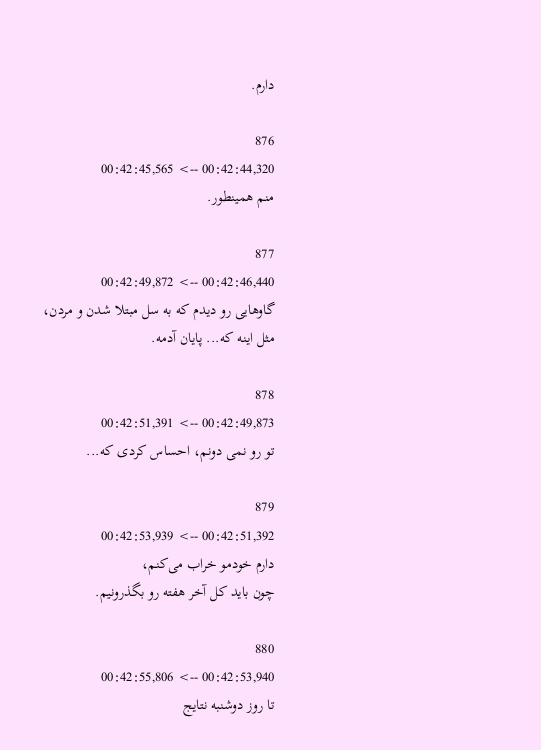دارم.

876
00:42:44,320 --> 00:42:45,565
منم همینطور.

877
00:42:46,440 --> 00:42:49,872
گاوهایی رو دیدم که به سل مبتلا شدن و مردن،
مثل اینه که... پایان آدمه.

878
00:42:49,873 --> 00:42:51,391
تو رو نمی دونم، احساس کردی که...

879
00:42:51,392 --> 00:42:53,939
دارم خودمو خراب می‌کنم،
چون باید کل آخر هفته رو بگذرونیم.

880
00:42:53,940 --> 00:42:55,806
تا روز دوشنبه نتایج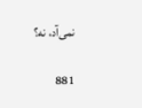نمی‌آد، نه؟

881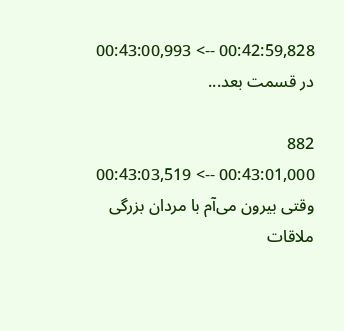00:42:59,828 --> 00:43:00,993
در قسمت بعد...

882
00:43:01,000 --> 00:43:03,519
وقتی بیرون می‌آم با مردان بزرگی ملاقات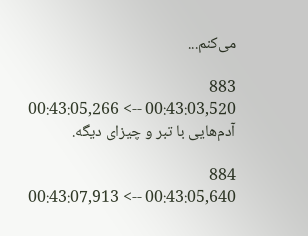می‌کنم...

883
00:43:03,520 --> 00:43:05,266
آدم‌هایی با تبر و چیزای دیگه.

884
00:43:05,640 --> 00:43:07,913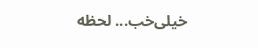خیلی‌خب... لحظه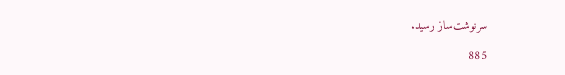سرنوشت‌ساز رسید.

885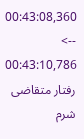00:43:08,360 --> 00:43:10,786
رفتار متقاضی شرم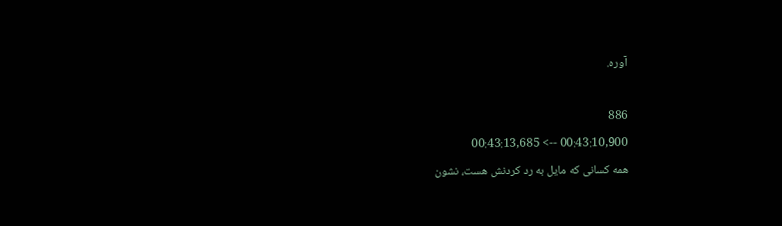آوره.

886
00:43:10,900 --> 00:43:13,685
همه کسانی که مایل به رد کردنش هست، نشون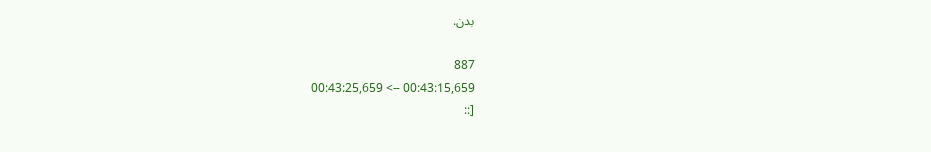بدن.

887
00:43:15,659 --> 00:43:25,659
[::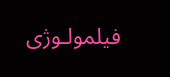فیلمولـوژی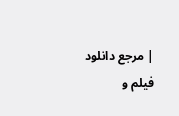| مرجع دانلود فیلم و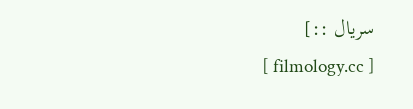سریال ::]
[ filmology.cc ]